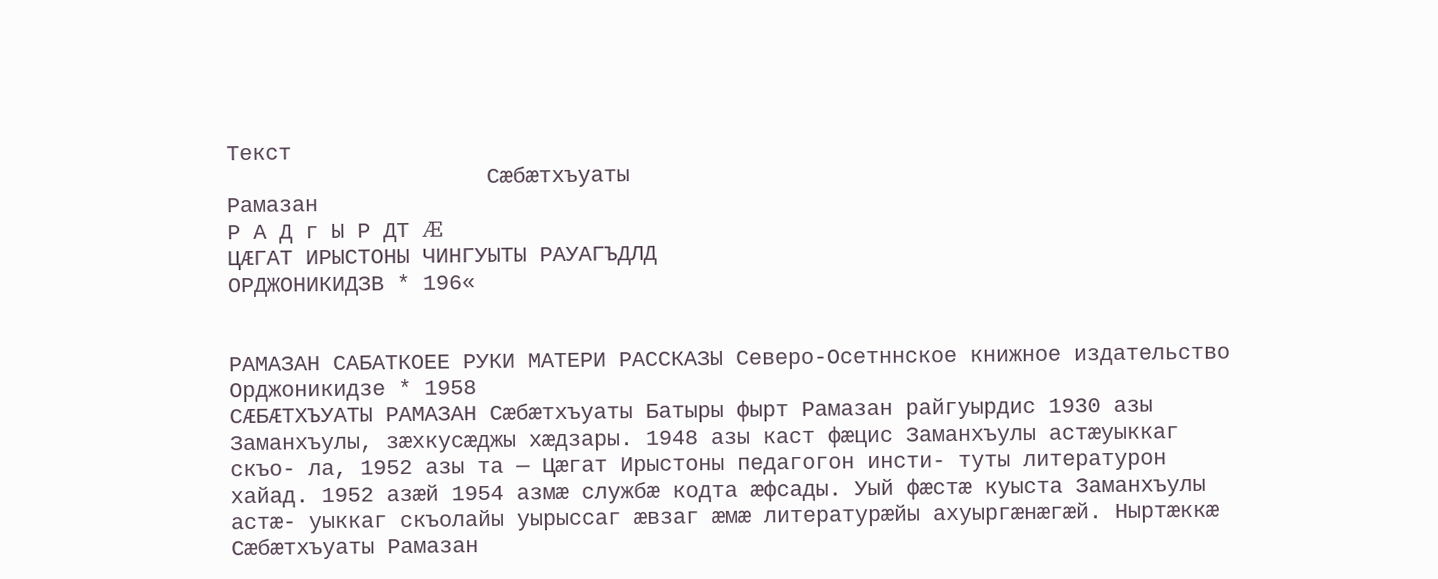Текст
                    Сæбæтхъуаты
Рамазан
Р А Д г Ы Р ДТ Æ
ЦÆГАТ ИРЫСТОНЫ ЧИНГУЫТЫ РАУАГЪДЛД
ОРДЖОНИКИДЗВ * 196«


РАМАЗАН САБАТКОЕЕ РУКИ МАТЕРИ РАССКАЗЫ Северо-Осетннское книжное издательство Орджоникидзе * 1958
СÆБÆТХЪУАТЫ РАМАЗАН Сæбæтхъуаты Батыры фырт Рамазан райгуырдис 1930 азы Заманхъулы, зæхкусæджы хæдзары. 1948 азы каст фæцис Заманхъулы астæуыккаг скъо- ла, 1952 азы та — Цæгат Ирыстоны педагогон инсти- туты литературон хайад. 1952 азæй 1954 азмæ службæ кодта æфсады. Уый фæстæ куыста Заманхъулы астæ- уыккаг скъолайы уырыссаг æвзаг æмæ литературæйы ахуыргæнæгæй. Ныртæккæ Сæбæтхъуаты Рамазан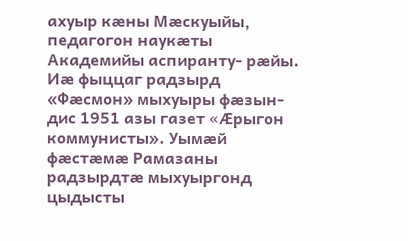ахуыр кæны Мæскуыйы, педагогон наукæты Академийы аспиранту- рæйы. Иæ фыццаг радзырд «Фæсмон» мыхуыры фæзын- дис 1951 азы газет «Æрыгон коммунисты». Уымæй фæстæмæ Рамазаны радзырдтæ мыхуыргонд цыдысты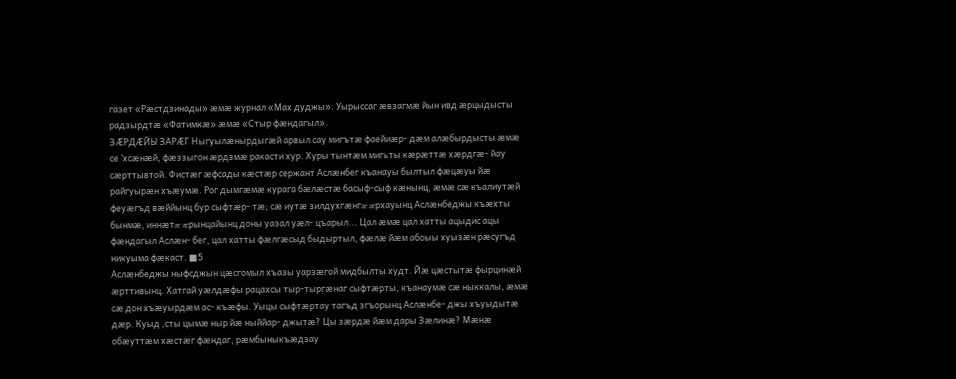газет «Рæстдзинады» æмæ журнал «Мах дуджы». Уырыссаг æвзагмæ йын ивд æрцыдысты радзырдтæ «Фатимкæ» æмæ «Стыр фæндагыл».
ЗÆРДÆЙЫ ЗАРÆГ Ныгуылæнырдыгæй арвыл сау мигътæ фаейиæр- дæм алæбырдысты æмæ се ’хсæнæй, фæззыгон æрдзмæ ракасти хур. Хуры тынтæм мигьты кæрæттæ хæрдгæ- йау сæрттывтой. Фистæг æфсады кæстæр сержант Аслæнбег къанауы былтыл фæцæуы йæ райгуырæн хъæумæ. Рог дымгæмæ курага бæлæстæ басыф-сыф кæнынц, æмæ сæ къалиутæй феуæгъд вæййынц бур сыфтæр- тæ; сæ иутæ зилдухгæнгæ æрхауынц Аслæнбеджы къæхты бынмæ, иннæтæ æрынцайынц доны уазал уæл- цъарыл... Цал æмæ цал хатты ацыдис ацы фæндагыл Аслæн- бег, цал хатты фæлгæсыд быдыртыл, фæлæ йæм абоыы хуызæн рæсугъд никуыма фæкаст. ■5
Аслæнбеджы ныфсджын цæсгомыл хъазы уарзæгой мидбылты худт. Йæ цæстытæ фырцинæй æрттивынц. Хатгай уæлдæфы рацахсы тыр-тыргæнаг сыфтæрты, къанаумæ сæ ныккалы, æмæ сæ дон хъæуырдæм ас- къæфы. Уыцы сыфтæртау тагъд згъорынц Аслæнбе- джы хъуыдытæ дæр. Куыд ,сты цымæ ныр йæ ныййар- джытæ? Цы зæрдæ йæм дары Зæлинæ? Мæнæ обæуттæм хæстæг фæндаг, рæмбыныкъæдзау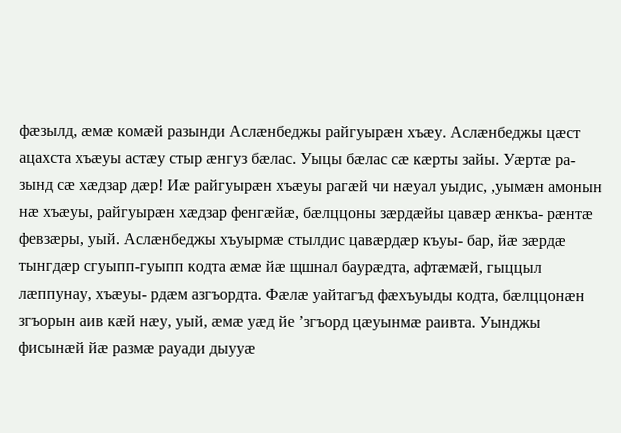фæзылд, æмæ комæй разынди Аслæнбеджы райгуырæн хъæу. Аслæнбеджы цæст ацахста хъæуы астæу стыр æнгуз бæлас. Уыцы бæлас сæ кæрты зайы. Уæртæ ра- зынд сæ хæдзар дæр! Иæ райгуырæн хъæуы рагæй чи нæуал уыдис, ,уымæн амонын нæ хъæуы, райгуырæн хæдзар фенгæйæ, бæлццоны зæрдæйы цавæр æнкъа- рæнтæ февзæры, уый. Аслæнбеджы хъуырмæ стылдис цавæрдæр къуы- бар, йæ зæрдæ тынгдæр сгуыпп-гуыпп кодта æмæ йæ щшнал баурæдта, афтæмæй, гыццыл лæппунау, хъæуы- рдæм азгъордта. Фæлæ уайтагъд фæхъуыды кодта, бæлццонæн згъорын аив кæй нæу, уый, æмæ уæд йе ’згъорд цæуынмæ раивта. Уынджы фисынæй йæ размæ рауади дыууæ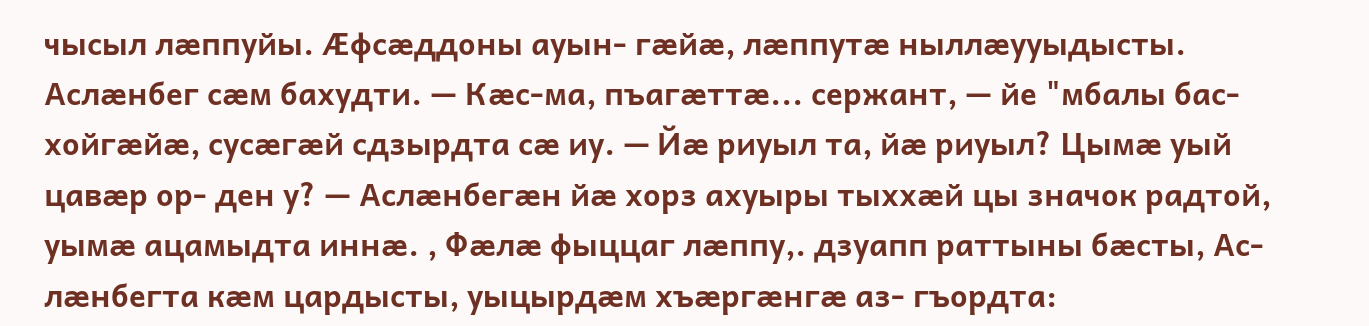чысыл лæппуйы. Æфсæддоны ауын- гæйæ, лæппутæ ныллæууыдысты. Аслæнбег сæм бахудти. — Кæс-ма, пъагæттæ... сержант, — йе "мбалы бас- хойгæйæ, сусæгæй сдзырдта сæ иу. — Йæ риуыл та, йæ риуыл? Цымæ уый цавæр ор- ден у? — Аслæнбегæн йæ хорз ахуыры тыххæй цы значок радтой, уымæ ацамыдта иннæ. , Фæлæ фыццаг лæппу,. дзуапп раттыны бæсты, Ас- лæнбегта кæм цардысты, уыцырдæм хъæргæнгæ аз- гъордта: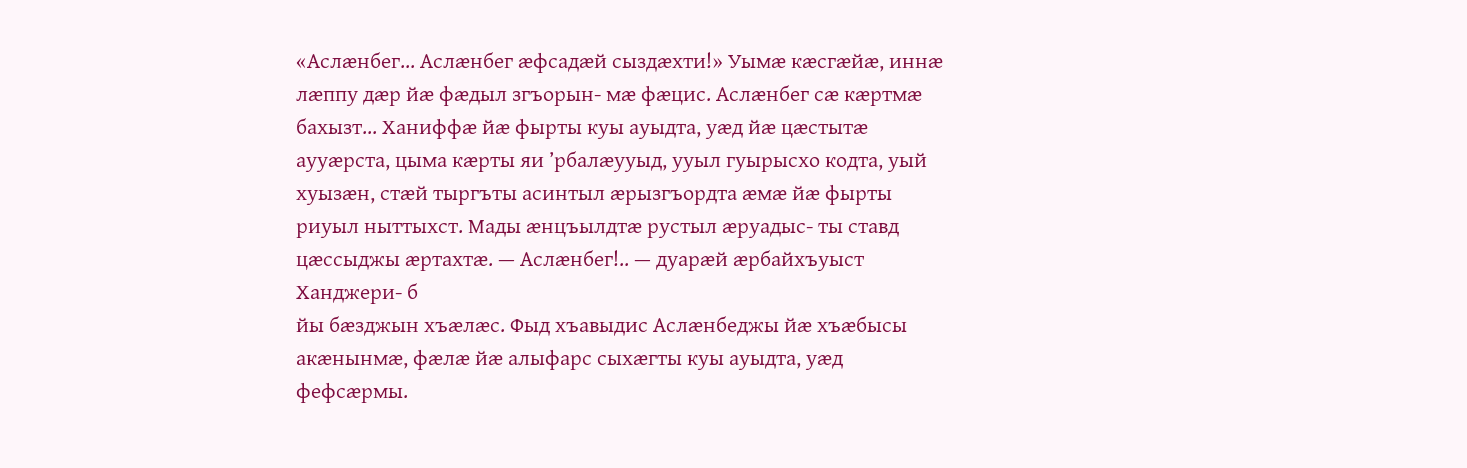«Аслæнбег... Аслæнбег æфсадæй сыздæхти!» Уымæ кæсгæйæ, иннæ лæппу дæр йæ фæдыл згъорын- мæ фæцис. Аслæнбег сæ кæртмæ бахызт... Ханиффæ йæ фырты куы ауыдта, уæд йæ цæстытæ аууæрста, цыма кæрты яи ’рбалæууыд, ууыл гуырысхо кодта, уый хуызæн, стæй тыргъты асинтыл æрызгъордта æмæ йæ фырты риуыл ныттыхст. Мады æнцъылдтæ рустыл æруадыс- ты ставд цæссыджы æртахтæ. — Аслæнбег!.. — дуарæй æрбайхъуыст Ханджери- б
йы бæзджын хъæлæс. Фыд хъавыдис Аслæнбеджы йæ хъæбысы акæнынмæ, фæлæ йæ алыфарс сыхæгты куы ауыдта, уæд фефсæрмы.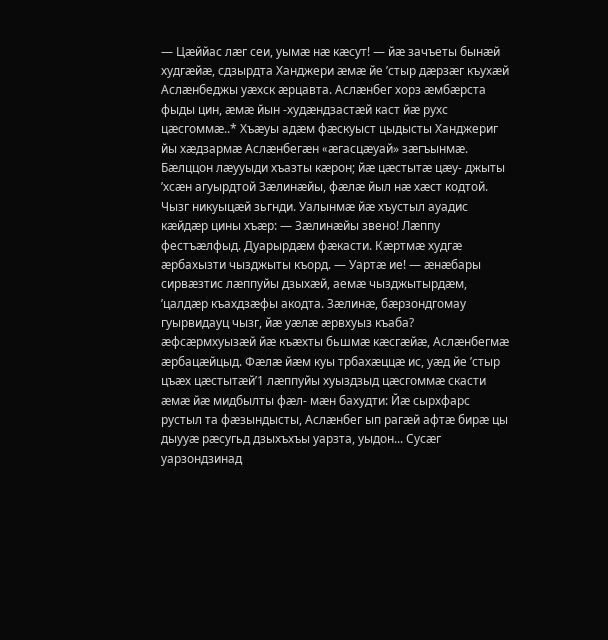— Цæййас лæг сеи, уымæ нæ кæсут! — йæ зачъеты бынæй худгæйæ, сдзырдта Ханджери æмæ йе ’стыр дæрзæг къухæй Аслæнбеджы уæхск æрцавта. Аслæнбег хорз æмбæрста фыды цин, æмæ йын -худæндзастæй каст йæ рухс цæсгоммæ..* Хъæуы адæм фæскуыст цыдысты Ханджериг йы хæдзармæ Аслæнбегæн «æгасцæуай» зæгъынмæ. Бæлццон лæууыди хъазты кæрон; йæ цæстытæ цæу- джыты ’хсæн агуырдтой Зæлинæйы, фæлæ йыл нæ хæст кодтой. Чызг никуыцæй зьгнди. Уалынмæ йæ хъустыл ауадис кæйдæр цины хъæр: — Зæлинæйы звено! Лæппу фестъæлфыд. Дуарырдæм фæкасти. Кæртмæ худгæ æрбахызти чызджыты къорд. — Уартæ ие! — æнæбары сирвæзтис лæппуйы дзыхæй, аемæ чызджытырдæм, ’цалдæр къахдзæфы акодта. Зæлинæ, бæрзондгомау гуырвидауц чызг, йæ уæлæ æрвхуыз къаба? æфсæрмхуызæй йæ къæхты бьшмæ кæсгæйæ, Аслæнбегмæ æрбацæйцыд. Фæлæ йæм куы трбахæццæ ис, уæд йе ’стыр цъæх цæстытæй’1 лæппуйы хуыздзыд цæсгоммæ скасти æмæ йæ мидбылты фæл- мæн бахудти: Йæ сырхфарс рустыл та фæзындысты, Аслæнбег ып рагæй афтæ бирæ цы дыууæ рæсугьд дзыхъхъы уарзта, уыдон... Сусæг уарзондзинад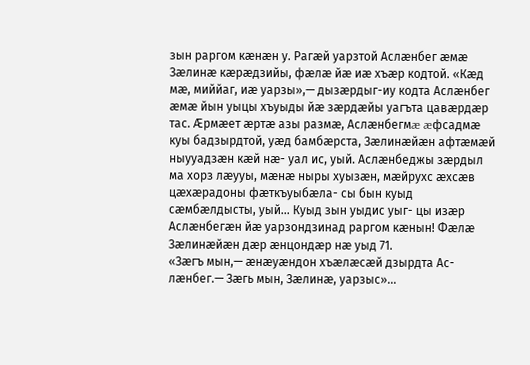зын раргом кæнæн у. Рагæй уарзтой Аслæнбег æмæ Зæлинæ кæрæдзийы, фæлæ йæ иæ хъæр кодтой. «Кæд мæ, миййаг, иæ уарзы»,— дызæрдыг-иу кодта Аслæнбег æмæ йын уыцы хъуыды йæ зæрдæйы уагъта цавæрдæр тас. Æрмæет æртæ азы размæ, Аслæнбегмæ æфсадмæ куы бадзырдтой, уæд бамбæрста, Зæлинæйæн афтæмæй ныууадзæн кæй нæ- уал ис, уый. Аслæнбеджы зæрдыл ма хорз лæууы, мæнæ ныры хуызæн, мæйрухс æхсæв цæхæрадоны фæткъуыбæла- сы бын куыд сæмбæлдысты, уый... Куыд зын уыдис уыг- цы изæр Аслæнбегæн йæ уарзондзинад раргом кæнын! Фæлæ Зæлинæйæн дæр æнцондæр нæ уыд 71.
«Зæгъ мын,— æнæуæндон хъæлæсæй дзырдта Ас- лæнбег.— Зæгь мын, Зæлинæ, уарзыс»...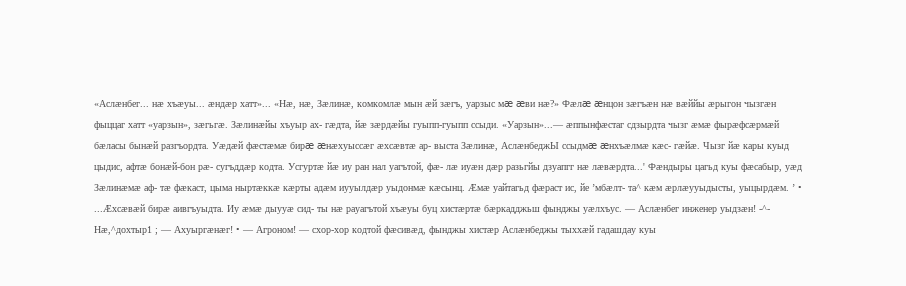«Аслæнбег... нæ хъæуы... æндæр хатт»... «Нæ, нæ, Зæлинæ, комкомлæ мын æй зæгъ, уарзыс мæ æви нæ?» Фæлæ æнцон зæгъæн нæ вæййы æрыгон чызгæн фыццаг хатт «уарзын», зæгьгæ. Зæлинæйы хъуыр ах- гæдта, йæ зæрдæйы гуыпп-гуыпп ссыди. «Уарзын»...— æппынфæстаг сдзырдта чызг æмæ фырæфсæрмæй бæласы бынæй разгъордта. Уæдæй фæстæмæ бирæ æнæхуыссæг æхсæвтæ ар- выста Зæлинæ, АслæнбеджЫ ссыдмæ æнхъæлмæ кæс- гæйæ. Чызг йæ кары куыд цыдис, афтæ бонæй-бон рæ- сугъддæр кодта. Усгуртæ йæ иу ран нал уагътой, фæ- лæ иуæн дæр разьгйы дзуапгг нæ лæвæрдта...' Фæндыры цагьд куы фæсабыр, уæд Зæлинæмæ аф- тæ фæкаст, цыма ныртæккæ кæрты адæм иууылдæр уыдонмæ кæсынц. Æмæ уайтагьд фæраст ис, йе ’мбæлт- та^ кæм æрлæууыдысты, уыцырдæм. ’ • ...Æхсæвæй бирæ аивгъуыдта. Иу æмæ дыууæ сид- ты нæ рауагътой хъæуы буц хистæртæ бæркадджьш фынджы уæлхъус. — Аслæнбег инженер уыдзæн! -^- Нæ,^дохтыр1 ; — Ахуыргæнæг! • — Агроном! — схор-хор кодтой фæсивæд, фынджы хистæр Аслæнбеджы тыххæй гадашдау куы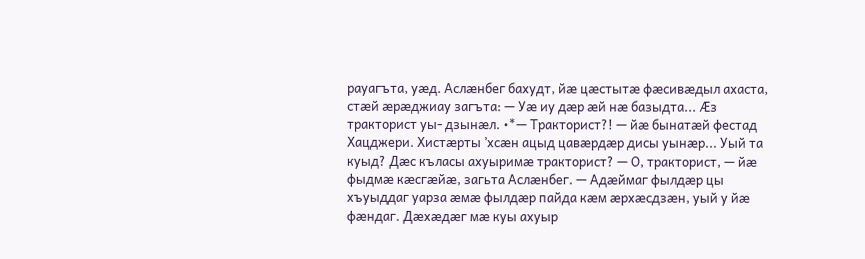рауагъта, уæд. Аслæнбег бахудт, йæ цæстытæ фæсивæдыл ахаста, стæй æрæджиау загъта: — Уæ иу дæр æй нæ базыдта... Æз тракторист уы- дзынæл. •*— Тракторист?! — йæ бынатæй фестад Хацджери. Хистæрты ’хсæн ацыд цавæрдæр дисы уынæр... Уый та куыд? Дæс къласы ахуыримæ тракторист? — О, тракторист, — йæ фыдмæ кæсгæйæ, загьта Аслæнбег. — Адæймаг фылдæр цы хъуыддаг уарза æмæ фылдæр пайда кæм æрхæсдзæн, уый у йæ фæндаг. Дæхæдæг мæ куы ахуыр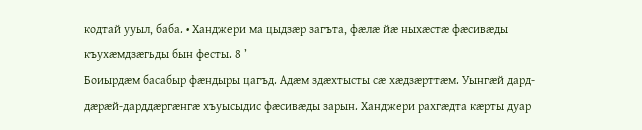кодтай ууыл, баба. • Ханджери ма цыдзæр загъта, фæлæ йæ ныхæстæ фæсивæды къухæмдзæгьды бын фесты. 8 ’
Боиырдæм басабыр фæндыры цагъд. Адæм здæхтысты сæ хæдзæрттæм. Уынгæй дард- дæрæй-дарддæргæнгæ хъуысыдис фæсивæды зарын. Ханджери рахгæдта кæрты дуар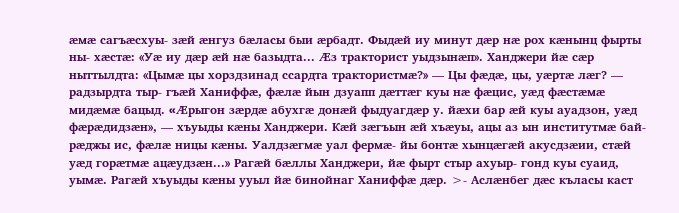æмæ сагъæсхуы- зæй æнгуз бæласы быи æрбадт. Фыдæй иу минут дæр нæ рох кæнынц фырты ны- хæстæ: «Уæ иу дæр æй нæ базыдта... Æз тракторист уыдзынæп». Ханджери йæ сæр ныттылдта: «Цымæ цы хорздзинад ссардта трактористмæ?» — Цы фæдæ, цы, уæртæ лæг? — радзырдта тыр- гъæй Ханиффæ, фæлæ йын дзуапп дæттæг куы нæ фæцис, уæд фæстæмæ мидæмæ бацыд. «Æрыгон зæрдæ абухгæ донæй фыдуагдæр у. йæхи бар æй куы ауадзон, уæд фæрæдидзæн», — хъуыды кæны Ханджери. Кæй зæгъын æй хъæуы, ацы аз ын институтмæ бай- рæджы ис, фæлæ ницы кæны. Уалдзæгмæ уал фермæ- йы бонтæ хынцæгæй акусдзæии, стæй уæд горæтмæ ацæудзæн...» Рагæй бæллы Ханджери, йæ фырт стыр ахуыр- гонд куы суаид, уымæ. Рагæй хъуыды кæны ууыл йæ бинойнаг Ханиффæ дæр. >- Аслæнбег дæс къласы каст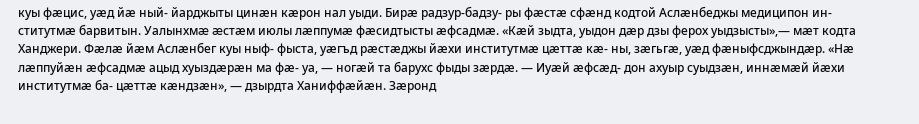куы фæцис, уæд йæ ный- йарджыты цинæн кæрон нал уыди. Бирæ радзур-бадзу- ры фæстæ сфæнд кодтой Аслæнбеджы медиципон ин- ститутмæ барвитын. Уалынхмæ æстæм июлы лæппумæ фæсидтысты æфсадмæ. «Кæй зыдта, уыдон дæр дзы ферох уыдзысты»,— мæт кодта Ханджери. Фæлæ йæм Аслæнбег куы ныф- фыста, уæгъд рæстæджы йæхи институтмæ цæттæ кæ- ны, зæгьгæ, уæд фæныфсджындæр. «Нæ лæппуйæн æфсадмæ ацыд хуыздæрæн ма фæ- уа, — ногæй та барухс фыды зæрдæ. — Иуæй æфсæд- дон ахуыр суыдзæн, иннæмæй йæхи институтмæ ба- цæттæ кæндзæн», — дзырдта Ханиффæйæн. Зæронд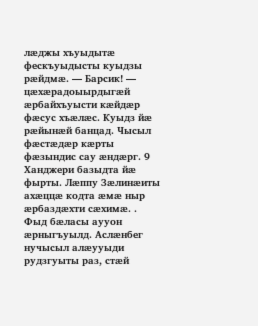лæджы хъуыдытæ фескъуыдысты куыдзы рæйдмæ. — Барсик! — цæхæрадоыырдыгæй æрбайхъуысти кæйдæр фæсус хъæлæс. Куыдз йæ рæйынæй банцад. Чысыл фæстæдæр кæрты фæзындис сау æндæрг. 9
Ханджери базыдта йæ фырты. Лæппу Зæлинæиты ахæццæ кодта æмæ ныр æрбаздæхти сæхимæ. . Фыд бæласы аууон æрныгъуылд. Аслæнбег нучысыл алæууыди рудзгуыты раз, стæй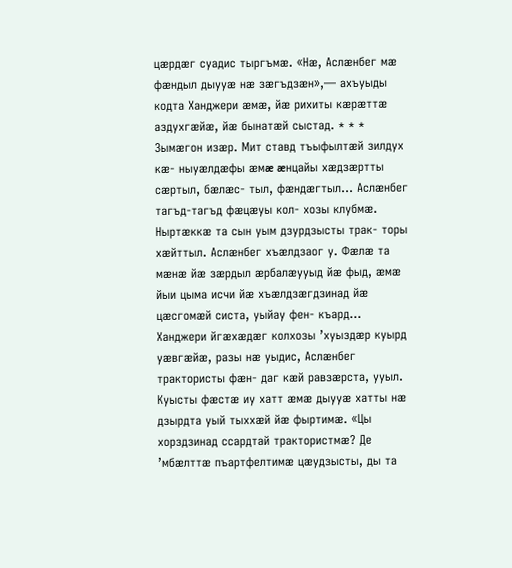цæрдæг суадис тыргъмæ. «Нæ, Аслæнбег мæ фæндыл дыууæ нæ зæгъдзæн»,— ахъуыды кодта Ханджери æмæ, йæ рихиты кæрæттæ аздухгæйæ, йæ бынатæй сыстад. * * * Зымæгон изæр. Мит ставд тъыфылтæй зилдух кæ- ныуæлдæфы æмæ æнцайы хæдзæртты сæртыл, бæлæс- тыл, фæндæгтыл... Аслæнбег тагъд-тагъд фæцæуы кол- хозы клубмæ. Ныртæккæ та сын уым дзурдзысты трак- торы хæйттыл. Аслæнбег хъæлдзаог у. Фæлæ та мæнæ йæ зæрдыл æрбалæууыд йæ фыд, æмæ йыи цыма исчи йæ хъæлдзæгдзинад йæ цæсгомæй систа, уыйау фен- къард... Ханджери йгæхæдæг колхозы ’хуыздæр куырд уæвгæйæ, разы нæ уыдис, Аслæнбег трактористы фæн- даг кæй равзæрста, ууыл. Куысты фæстæ иу хатт æмæ дыууæ хатты нæ дзырдта уый тыххæй йæ фыртимæ. «Цы хорздзинад ссардтай трактористмæ? Де ’мбæлттæ пъартфелтимæ цæудзысты, ды та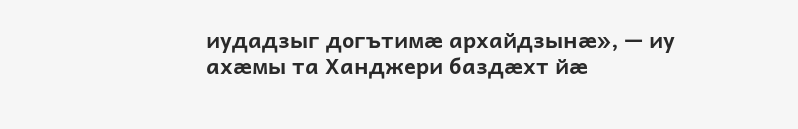иудадзыг догътимæ архайдзынæ», — иу ахæмы та Ханджери баздæхт йæ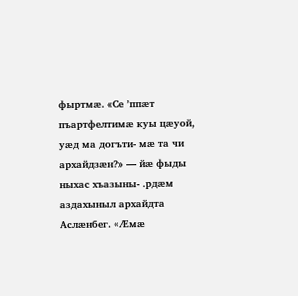фыртмæ. «Се ’ппæт пъартфелтимæ куы цæуой, уæд ма догъти- мæ та чи архайдзæн?» — йæ фыды ныхас хъазыны- .рдæм аздахыныл архайдта Аслæнбег. «Æмæ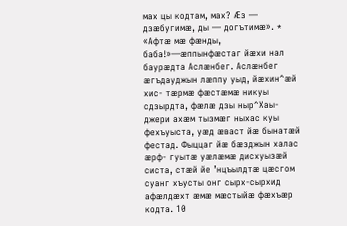мах цы кодтам, мах? Æз — дзæбугимæ, ды — догътимæ». * «Афтæ мæ фæнды, баба!»—æппынфæстаг йæхи нал баурæдта Аслæнбег. Аслæнбег æгъдауджын лæппу уыд, йæхин^æй хис- тæрмæ фæстæмæ никуы сдзырдта, фæлæ дзы ныр^Хаы- джери ахæм тызмæг ныхас куы фехъуыста, уæд æваст йæ бынатæй фестад. Фыццаг йæ бæзджын халас æрф- гуытæ уæлæмæ дисхуызæй систа, стæй йе ’нцъылдтæ цæсгом суанг хъусты онг сырх-сырхид афæлдæхт æмæ мæстыйæ фæхъæр кодта. 10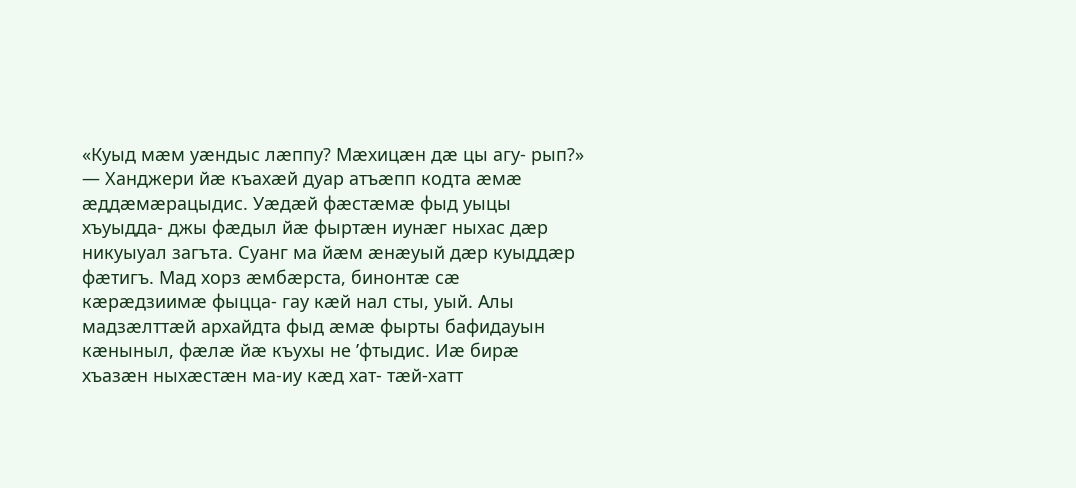«Куыд мæм уæндыс лæппу? Мæхицæн дæ цы агу- рып?» — Ханджери йæ къахæй дуар атъæпп кодта æмæ æддæмæрацыдис. Уæдæй фæстæмæ фыд уыцы хъуыдда- джы фæдыл йæ фыртæн иунæг ныхас дæр никуыуал загъта. Суанг ма йæм æнæуый дæр куыддæр фæтигъ. Мад хорз æмбæрста, бинонтæ сæ кæрæдзиимæ фыцца- гау кæй нал сты, уый. Алы мадзæлттæй архайдта фыд æмæ фырты бафидауын кæныныл, фæлæ йæ къухы не ’фтыдис. Иæ бирæ хъазæн ныхæстæн ма-иу кæд хат- тæй-хатт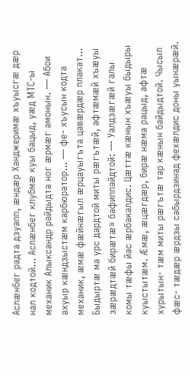Аслæнбег радта дзуапп, æндæр Ханджеримæ хъуысгæ дæр нал кодтой... Аслæнбег клубмæ куы бацыд, уæд МТС-ы механик Алыксандр райдыдта ног æрмæг амонын. — Абои ахуыр кæндзыстæм карбюратор... — фе- хъусын кодта механик, æмæ фæйнæгыл æрцауыгъта цавæрдæр плакат... Быдыртæ ма урс дардтой миты рæгътæй, афтæмæй хъæуы зæрæдтæй бирæтæ» бафиппайдтой: — Уалдзæгæй галы комы тæфы йас æрбакалдис. Цæттæ кæнын хъæуы быдыры куыстытæм. Æмæ, æцæгдæр, бирæ нæма рацыд, афтæ хурытын- тæм миты рæгътæ тар кæнын байдыдтой. Чысыл фæс- тæдæр æрдзы сабырдзинад фехæлдис доны уынæрæй.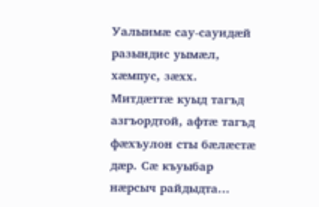Уалыимæ сау-сауидæй разындис уымæл, хæмпус, зæхх. Митдæттæ куыд тагъд азгъордтой, афтæ тагъд фæхъулон сты бæлæстæ дæр. Сæ къуыбар нæрсыч райдыдта...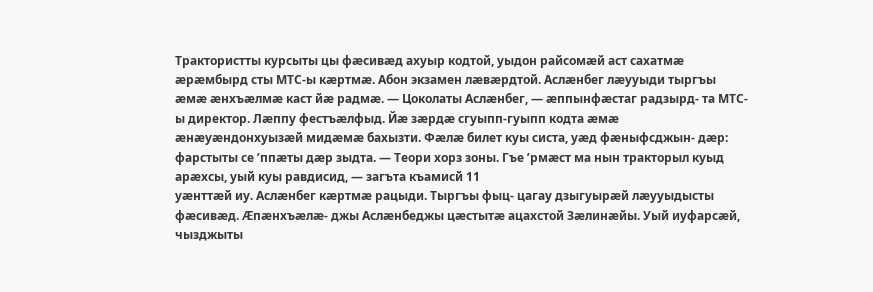Трактористты курсыты цы фæсивæд ахуыр кодтой, уыдон райсомæй аст сахатмæ æрæмбырд сты МТС-ы кæртмæ. Абон экзамен лæвæрдтой. Аслæнбег лæууыди тыргъы æмæ æнхъæлмæ каст йæ радмæ. — Цоколаты Аслæнбег, — æппынфæстаг радзырд- та МТС-ы директор. Лæппу фестъæлфыд. Йæ зæрдæ сгуыпп-гуыпп кодта æмæ æнæуæндонхуызæй мидæмæ бахызти. Фæлæ билет куы систа, уæд фæныфсджын- дæр: фарстыты се ’ппæты дæр зыдта. — Теори хорз зоны. Гъе ’рмæст ма нын тракторыл куыд арæхсы, уый куы равдисид, — загъта къамисй 11
уæнттæй иу. Аслæнбег кæртмæ рацыди. Тыргъы фыц- цагау дзыгуырæй лæууыдысты фæсивæд. Æпæнхъæлæ- джы Аслæнбеджы цæстытæ ацахстой Зæлинæйы. Уый иуфарсæй, чызджыты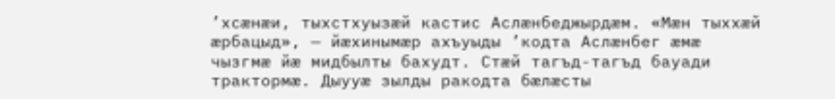’хсæнæи, тыхстхуызæй кастис Аслæнбеджырдæм. «Мæн тыххæй æрбацыд», — йæхинымæр ахъуыды ’кодта Аслæнбег æмæ чызгмæ йæ мидбылты бахудт. Стæй тагъд-тагъд бауади трактормæ. Дыууæ зылды ракодта бæлæсты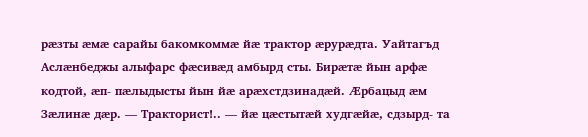рæзты æмæ сарайы бакомкоммæ йæ трактор æрурæдта. Уайтагъд Аслæнбеджы алыфарс фæсивæд амбырд сты. Бирæтæ йын арфæ кодтой, æп- пæлыдысты йын йæ арæхстдзинадæй. Æрбацыд æм Зæлинæ дæр. — Тракторист!.. — йæ цæстытæй худгæйæ, сдзырд- та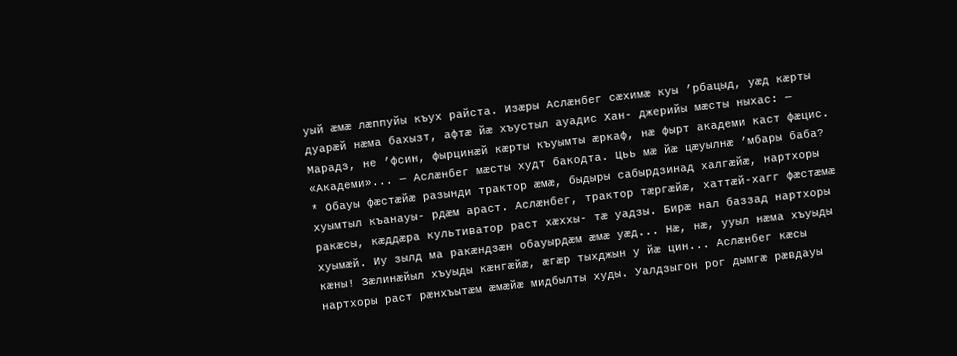уый æмæ лæппуйы къух райста. Изæры Аслæнбег сæхимæ куы ’рбацыд, уæд кæрты дуарæй нæма бахызт, афтæ йæ хъустыл ауадис Хан- джерийы мæсты ныхас: — Марадз, не ’фсин, фырцинæй кæрты къуымты æркаф, нæ фырт академи каст фæцис. «Академи»... — Аслæнбег мæсты худт бакодта. Цьь мæ йæ цæуылнæ ’мбары баба? * Обауы фæстæйæ разынди трактор æмæ, быдыры сабырдзинад халгæйæ, нартхоры хуымтыл къанауы- рдæм араст. Аслæнбег, трактор тæргæйæ, хаттæй-хагг фæстæмæ ракæсы, кæддæра культиватор раст хæххы- тæ уадзы. Бирæ нал баззад нартхоры хуымæй. Иу зылд ма ракæндзæн обауырдæм æмæ уæд... Нæ, нæ, ууыл нæма хъуыды кæны! Зæлинæйыл хъуыды кæнгæйæ, æгæр тыхджын у йæ цин... Аслæнбег кæсы нартхоры раст рæнхъытæм æмæйæ мидбылты худы. Уалдзыгон рог дымгæ рæвдауы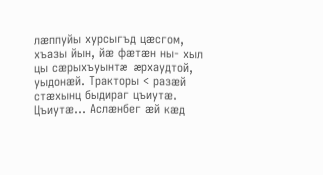лæппуйы хурсыгъд цæсгом, хъазы йын, йæ фæтæн ны- хыл цы сæрыхъуынтæ æрхаудтой, уыдонæй. Тракторы < разæй стæхынц быдираг цъиутæ. Цъиутæ... Аслæнбег æй кæд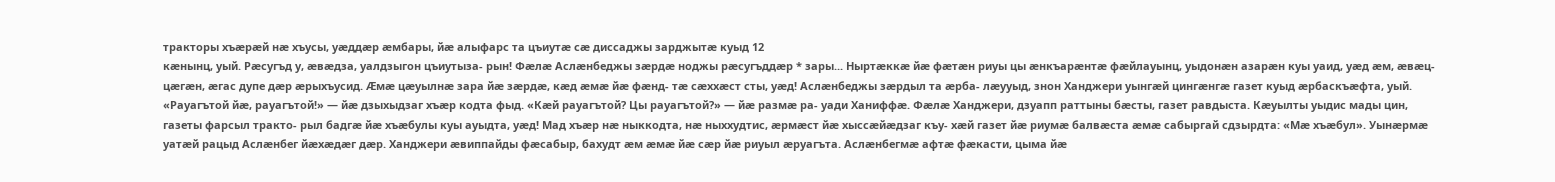тракторы хъæрæй нæ хъусы, уæддæр æмбары, йæ алыфарс та цъиутæ сæ диссаджы зарджытæ куыд 12
кæнынц, уый. Рæсугъд у, æвæдза, уалдзыгон цъиутыза- рын! Фæлæ Аслæнбеджы зæрдæ ноджы рæсугъддæр * зары... Ныртæккæ йæ фæтæн риуы цы æнкъарæнтæ фæйлауынц, уыдонæн азарæн куы уаид, уæд æм, æвæц- цæгæн, æгас дупе дæр æрыхъусид. Æмæ цæуылнæ зара йæ зæрдæ, кæд æмæ йæ фæнд- тæ сæххæст сты, уæд! Аслæнбеджы зæрдыл та æрба- лæууыд, знон Ханджери уынгæй цингæнгæ газет куыд æрбаскъæфта, уый. «Рауагътой йæ, рауагътой!» — йæ дзыхыдзаг хъæр кодта фыд. «Кæй рауагътой? Цы рауагътой?» — йæ размæ ра- уади Ханиффæ. Фæлæ Ханджери, дзуапп раттыны бæсты, газет равдыста. Кæуылты уыдис мады цин, газеты фарсыл тракто- рыл бадгæ йæ хъæбулы куы ауыдта, уæд! Мад хъæр нæ ныккодта, нæ ныххудтис, æрмæст йæ хыссæйæдзаг къу- хæй газет йæ риумæ балвæста æмæ сабыргай сдзырдта: «Мæ хъæбул». Уынæрмæ уатæй рацыд Аслæнбег йæхæдæг дæр. Ханджери æвиппайды фæсабыр, бахудт æм æмæ йæ сæр йæ риуыл æруагъта. Аслæнбегмæ афтæ фæкасти, цыма йæ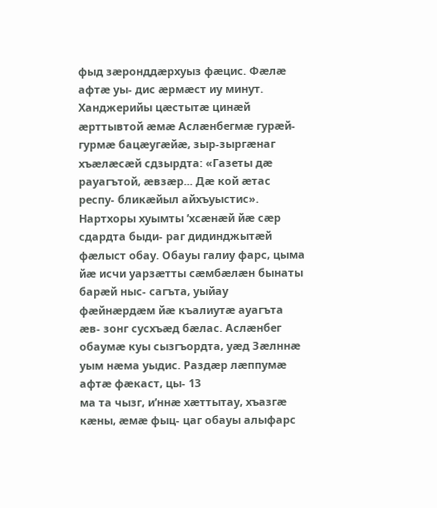фыд зæронддæрхуыз фæцис. Фæлæ афтæ уы- дис æрмæст иу минут. Ханджерийы цæстытæ цинæй æрттывтой æмæ Аслæнбегмæ гурæй-гурмæ бацæугæйæ, зыр-зыргæнаг хъæлæсæй сдзырдта: «Газеты дæ рауагътой, æвзæр... Дæ кой æтас респу- бликæйыл айхъуыстис». Нартхоры хуымты ’хсæнæй йæ сæр сдардта быди- раг дидинджытæй фæлыст обау. Обауы галиу фарс, цыма йæ исчи уарзæтты сæмбæлæн бынаты барæй ныс- сагъта, уыйау фæйнæрдæм йæ къалиутæ ауагъта æв- зонг сусхъæд бæлас. Аслæнбег обаумæ куы сызгъордта, уæд Зæлннæ уым нæма уыдис. Раздæр лæппумæ афтæ фæкаст, цы- 13
ма та чызг, и’ннæ хæттытау, хъазгæ кæны, æмæ фыц- цаг обауы алыфарс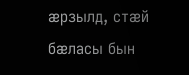æрзылд, стæй бæласы бын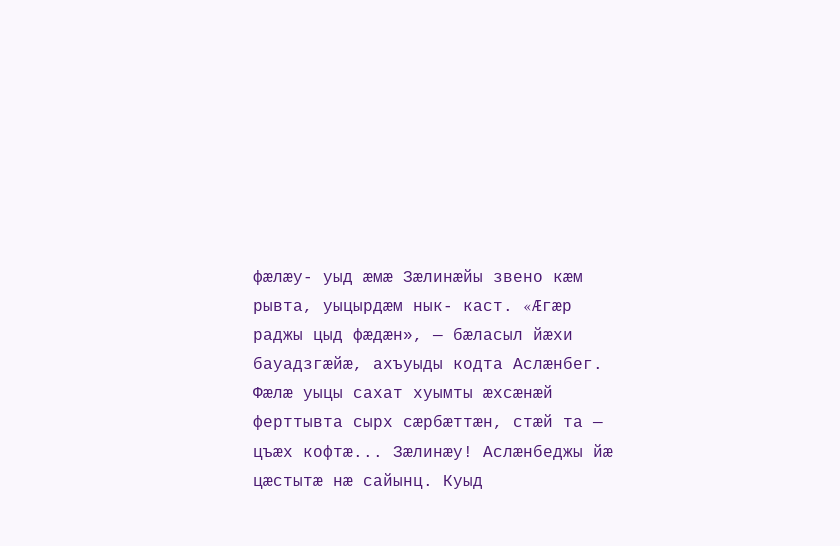фæлæу- уыд æмæ Зæлинæйы звено кæм рывта, уыцырдæм нык- каст. «Æгæр раджы цыд фæдæн», — бæласыл йæхи бауадзгæйæ, ахъуыды кодта Аслæнбег. Фæлæ уыцы сахат хуымты æхсæнæй ферттывта сырх сæрбæттæн, стæй та — цъæх кофтæ... Зæлинæу! Аслæнбеджы йæ цæстытæ нæ сайынц. Куыд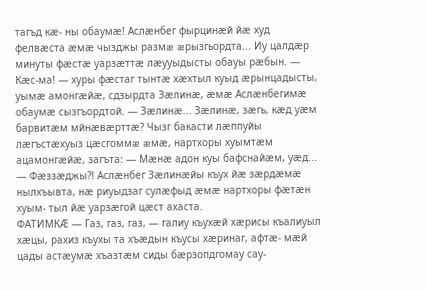тагъд кæ- ны обаумæ! Аслæнбег фырцинæй йæ худ фелвæста æмæ чызджы размæ æрызгьордта... Иу цалдæр минуты фæстæ уарзæттæ лæууыдысты обауы рæбын. — Кæс-ма! — хуры фæстаг тынтæ хæхтыл куыд æрынцадысты, уымæ амонгæйæ, сдзырдта Зæлинæ, æмæ Аслæнбегимæ обаумæ сызгъордтой. — Зæлинæ... Зæлинæ, зæгь, кæд уæм барвитæм мйнæвæрттæ? Чызг бакасти лæппуйы лæгъстæхуыз цæсгоммæ æмæ, нартхоры хуымтæм ацамонгæйæ, загъта: — Мæнæ адон куы бафснайæм, уæд... — Фæззæджы?! Аслæнбег Зæлинæйы къух йæ зæрдæмæ нылхъывта, нæ риуыдзаг сулæфыд æмæ нартхоры фæтæн хуым- тыл йæ уарзæгой цæст ахаста.
ФАТИМКÆ — Газ, газ, газ, — галиу къухæй хæрисы къалиуыл хæцы, рахиз къухы та хъæдын къусы хæринаг, афтæ- мæй цады астæумæ хъазтæм сиды бæрзопдгомау сау-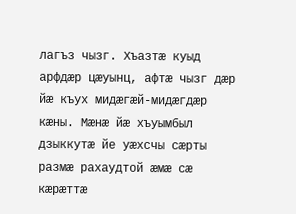лагъз чызг. Хъазтæ куыд арфдæр цæуынц, афтæ чызг дæр йæ къух мидæгæй-мидæгдæр кæны. Мæнæ йæ хъуымбыл дзыккутæ йе уæхсчы сæрты размæ рахаудтой æмæ сæ кæрæттæ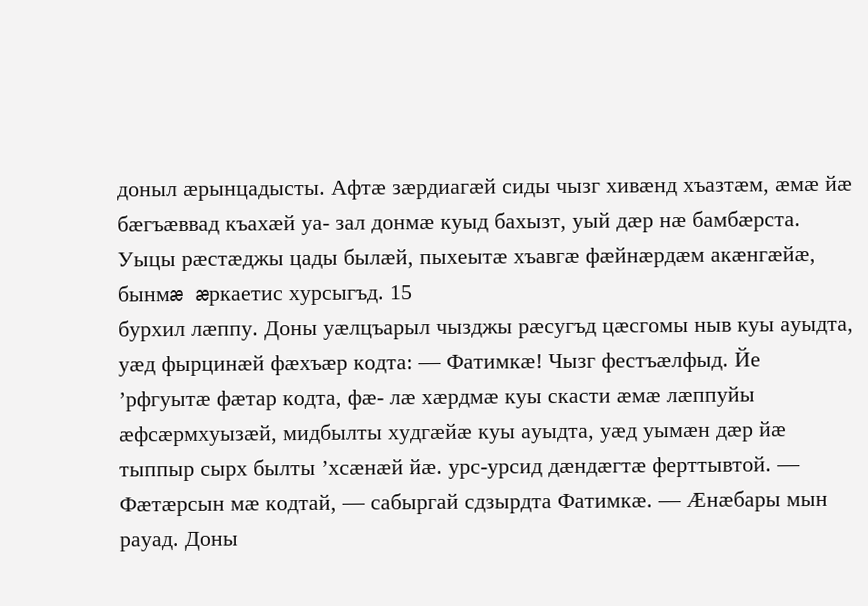доныл æрынцадысты. Афтæ зæрдиагæй сиды чызг хивæнд хъазтæм, æмæ йæ бæгъæввад къахæй уа- зал донмæ куыд бахызт, уый дæр нæ бамбæрста. Уыцы рæстæджы цады былæй, пыхеытæ хъавгæ фæйнæрдæм акæнгæйæ, бынмæ æркаетис хурсыгъд. 15
бурхил лæппу. Доны уæлцъарыл чызджы рæсугъд цæсгомы ныв куы ауыдта, уæд фырцинæй фæхъæр кодта: — Фатимкæ! Чызг фестъæлфыд. Йе ’рфгуытæ фæтар кодта, фæ- лæ хæрдмæ куы скасти æмæ лæппуйы æфсæрмхуызæй, мидбылты худгæйæ куы ауыдта, уæд уымæн дæр йæ тыппыр сырх былты ’хсæнæй йæ. урс-урсид дæндæгтæ ферттывтой. — Фæтæрсын мæ кодтай, — сабыргай сдзырдта Фатимкæ. — Æнæбары мын рауад. Доны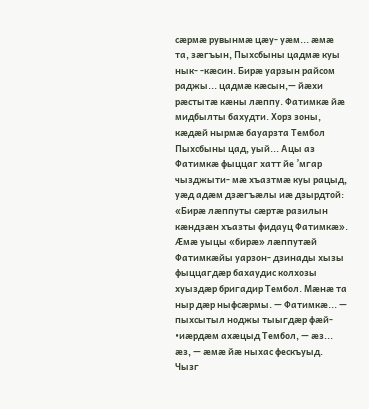сæрмæ рувынмæ цæу- уæм... æмæ та, зæгъын, Пыхсбыны цадмæ куы нык- -кæсин. Бирæ уарзын райсом раджы... цадмæ кæсын,— йæхи рæстытæ кæны лæппу. Фатимкæ йæ мидбылты бахудти. Хорз зоны, кæдæй нырмæ бауарзта Тембол Пыхсбыны цад, уый... Ацы аз Фатимкæ фыццаг хатт йе ’мгар чызджыти- мæ хъазтмæ куы рацыд, уæд адæм дзæгъæлы иæ дзырдтой: «Бирæ лæппуты сæртæ разилын кæндзæн хъазты фидауц Фатимкæ». Æмæ уыцы «бирæ» лæппутæй Фатимкæйы уарзон- дзинады хызы фыццагдæр бахаудис колхозы хуыздæр бригадир Тембол. Мæнæ та ныр дæр ныфсæрмы. — Фатимкæ... — пыхсытыл ноджы тыыгдæр фæй- •иæрдæм ахæцыд Тембол, — æз... æз, — æмæ йæ ныхас фескъуыд. Чызг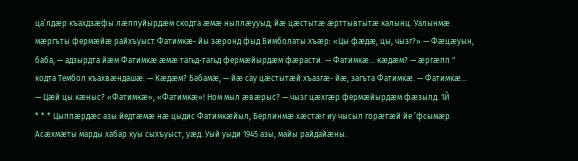ца’лдæр къахдзæфы лæппуйырдæм скодта æмæ ныллæууыд; йæ цæстытæ æрттывтытæ калынц. Уалынмæ мæргъты фермæйæ райхъуыст Фатимкæ- йы зæронд фыд Бимболаты хъæр: «Цы фæдæ, цы, чызг?» — Фæцæуын, баба, — адзырдта йæм Фатимкæ æмæ тагьд-тагьд фермæйырдæм фæрасти. — Фатимкæ... кæдæм? — æргæпп " кодта Тембол къахвæндашæ. — Кæдæм? Бабамæ, — йæ сау цæстытæй хъазгæ- йæ, загъта Фатимкæ. — Фатимкæ... — Цæй цы кæныс? «Фатимкæ», «Фатимкæ»! Ном мыл æвæрыс? — чызг цæхгæр фермæйырдæм фæзылд. 1Й
* * * Цыппæрдæс азы йедтæмæ нæ цыдис Фатимкæйыл, Берлинмæ хæстæг иу чысыл горæтæй йе ’фсымæр Асæхмæты марды хабар куы сыхъуыст, уæд. Уый уыди 1945 азы, майы райдайæны.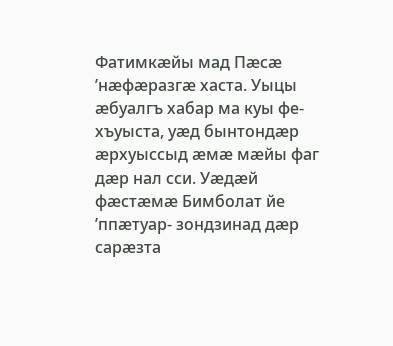Фатимкæйы мад Пæсæ ’нæфæразгæ хаста. Уыцы æбуалгъ хабар ма куы фе- хъуыста, уæд бынтондæр æрхуыссыд æмæ мæйы фаг дæр нал сси. Уæдæй фæстæмæ Бимболат йе ’ппæтуар- зондзинад дæр сарæзта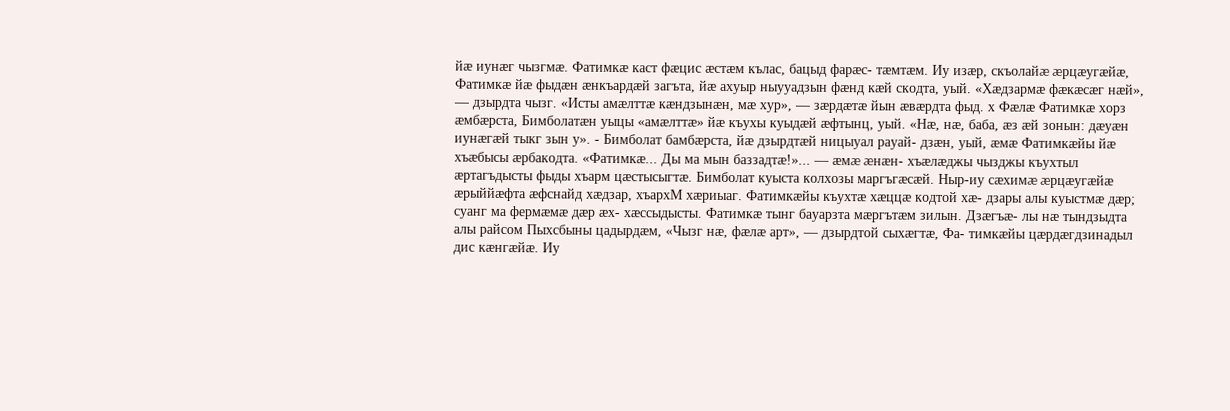йæ иунæг чызгмæ. Фатимкæ каст фæцис æстæм кълас, бацыд фарæс- тæмтæм. Иу изæр, скъолайæ æрцæугæйæ, Фатимкæ йæ фыдæн æнкъардæй загъта, йæ ахуыр ныууадзын фæнд кæй скодта, уый. «Хæдзармæ фæкæсæг нæй», — дзырдта чызг. «Исты амæлттæ кæндзынæн, мæ хур», — зæрдæтæ йын æвæрдта фыд. х Фæлæ Фатимкæ хорз æмбæрста, Бимболатæн уыцы «амæлттæ» йæ къухы куыдæй æфтынц, уый. «Нæ, нæ, баба, æз æй зонын: дæуæн иунæгæй тыкг зын у». - Бимболат бамбæрста, йæ дзырдтæй ницыуал рауай- дзæн, уый, æмæ Фатимкæйы йæ хъæбысы æрбакодта. «Фатимкæ... Ды ма мын баззадтæ!»... — æмæ æнæн- хъæлæджы чызджы къухтыл æртагъдысты фыды хъарм цæстысыгтæ. Бимболат куыста колхозы маргъгæсæй. Ныр-иу сæхимæ æрцæугæйæ æрыййæфта æфснайд хæдзар, хъархМ хæриыаг. Фатимкæйы къухтæ хæццæ кодтой хæ- дзары алы куыстмæ дæр; суанг ма фермæмæ дæр æх- хæссыдысты. Фатимкæ тынг бауарзта мæргътæм зилын. Дзæгъæ- лы нæ тындзыдта алы райсом Пыхсбыны цадырдæм, «Чызг нæ, фæлæ арт», — дзырдтой сыхæгтæ, Фа- тимкæйы цæрдæгдзинадыл дис кæнгæйæ. Иу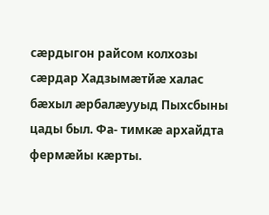сæрдыгон райсом колхозы сæрдар Хадзымæтйæ халас бæхыл æрбалæууыд Пыхсбыны цады был. Фа- тимкæ архайдта фермæйы кæрты.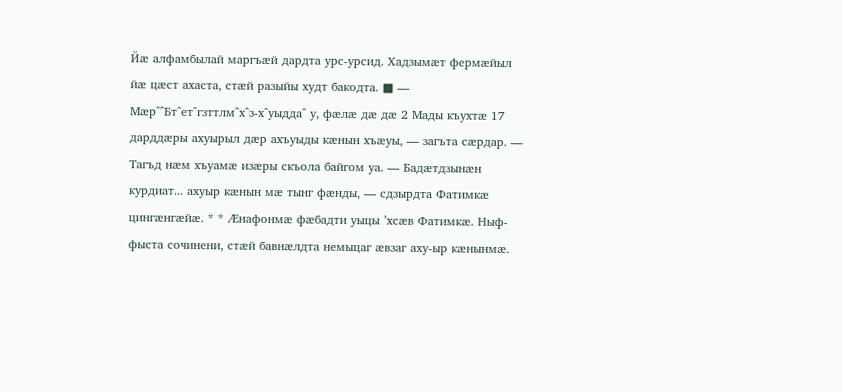Йæ алфамбылай маргъæй дардта урс-урсид. Хадзымæт фермæйыл йæ цæст ахаста, стæй разыйы худт бакодта. ■ — Мæр^^Бт^ет^гзттлм^х^з-х^уыдда^ у, фæлæ дæ дæ 2 Мады къухтæ 17
дарддæры ахуырыл дæр ахъуыды кæнын хъæуы, — загъта сæрдар. — Тагъд нæм хъуамæ изæры скъола байгом уа. — Бадæтдзынæн курдиат... ахуыр кæнын мæ тынг фæнды, — сдзырдта Фатимкæ цингæнгæйæ. * * Æнафонмæ фæбадти уыцы ’хсæв Фатимкæ. Ныф- фыста сочинени, стæй бавнæлдта немыцаг æвзаг аху-ыр кæнынмæ.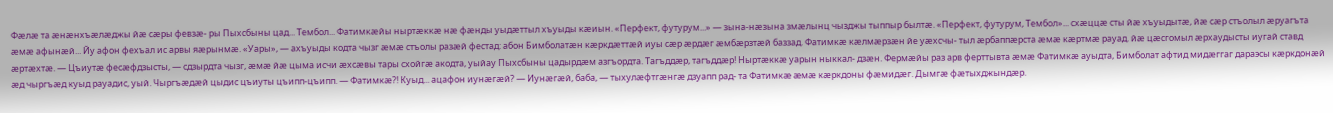Фæлæ та æнæнхъæлæджы йæ сæры февзæ- ры Пыхсбыны цад... Тембол... Фатимкæйы ныртæккæ нæ фæнды уыдæттыл хъуыды кæиын. «Перфект, футурум...» — зына-нæзына змæлынц чызджы тыппыр былтæ. «Перфект, футурум, Тембол»... схæццæ сты йæ хъуыдытæ, йæ сæр стъолыл æруагъта æмæ афынæй... Йу афон фехъал ис арвы яæрынмæ. «Уары», — ахъуыды кодта чызг æмæ стъолы разæй фестад: абон Бимболатæн кæркдæттæй иуы сæр æрдæг æмбæрзтæй баззад. Фатимкæ кæлмæрзæн йе уæхсчы- тыл æрбаппæрста æмæ кæртмæ рауад. йæ цæсгомыл æрхаудысты иугай ставд æртæхтæ. — Цъиутæ фесæфдзысты, — сдзырдта чызг, æмæ йæ цыма исчи æхсæвы тары схойгæ акодта, уыйау Пыхсбыны цадырдæм азгъордта. Тагъддæр, тагъддæр! Ныртæккæ уарын ныккал- дзæн. Фермæйы раз арв ферттывта æмæ Фатимкæ ауыдта, Бимболат афтид мидæггаг дараэсы кæркдонæй æд чыргъæд куыд рауадис, уый. Чыргъæдæй цыдис цъиуты цъипп-цъипп. — Фатимкæ?! Куыд... ацафон иунæгæй? — Иунæгæй, баба, — тыхулæфтгæнгæ дзуапп рад- та Фатимкæ æмæ кæркдоны фæмидæг. Дымгæ фæтыхджындæр.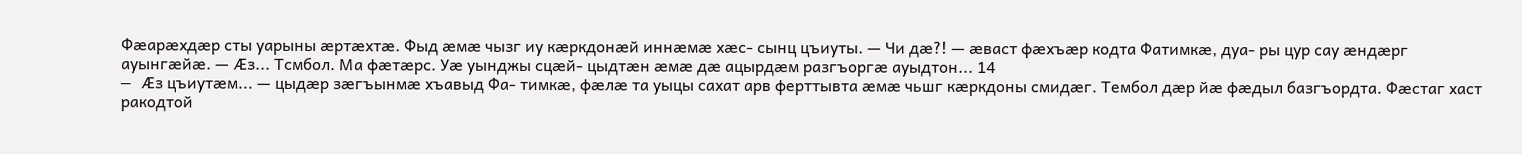Фæарæхдæр сты уарыны æртæхтæ. Фыд æмæ чызг иу кæркдонæй иннæмæ хæс- сынц цъиуты. — Чи дæ?! — æваст фæхъæр кодта Фатимкæ, дуа- ры цур сау æндæрг ауынгæйæ. — Æз... Тсмбол. Ма фæтæрс. Уæ уынджы сцæй- цыдтæн æмæ дæ ацырдæм разгъоргæ ауыдтон... 14
— Æз цъиутæм... — цыдæр зæгъынмæ хъавыд Фа- тимкæ, фæлæ та уыцы сахат арв ферттывта æмæ чьшг кæркдоны смидæг. Тембол дæр йæ фæдыл базгъордта. Фæстаг хаст ракодтой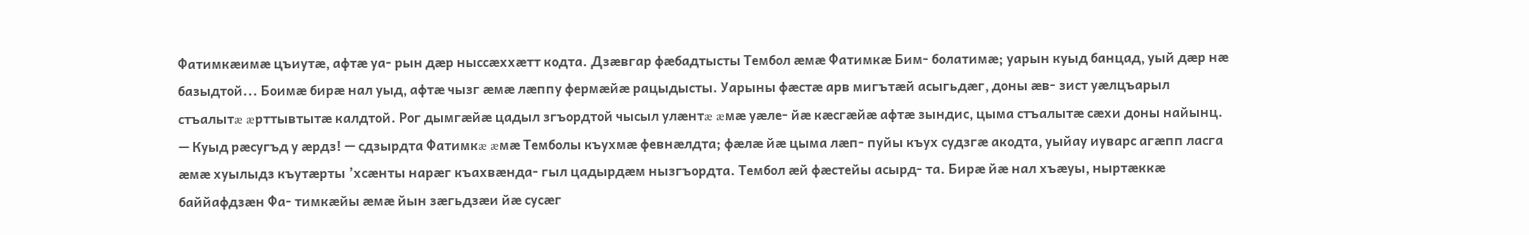Фатимкæимæ цъиутæ, афтæ уа- рын дæр ныссæххæтт кодта. Дзæвгар фæбадтысты Тембол æмæ Фатимкæ Бим- болатимæ; уарын куыд банцад, уый дæр нæ базыдтой... Боимæ бирæ нал уыд, афтæ чызг æмæ лæппу фермæйæ рацыдысты. Уарыны фæстæ арв мигътæй асыгьдæг, доны æв- зист уæлцъарыл стъалытæ æрттывтытæ калдтой. Рог дымгæйæ цадыл згъордтой чысыл улæнтæ æмæ уæле- йæ кæсгæйæ афтæ зындис, цыма стъалытæ сæхи доны найынц. — Куыд рæсугъд у æрдз! — сдзырдта Фатимкæ æмæ Темболы къухмæ февнæлдта; фæлæ йæ цыма лæп- пуйы къух судзгæ акодта, уыйау иуварс агæпп ласга æмæ хуылыдз къутæрты ’хсæнты нарæг къахвæнда- гыл цадырдæм нызгъордта. Тембол æй фæстейы асырд- та. Бирæ йæ нал хъæуы, ныртæккæ баййафдзæн Фа- тимкæйы æмæ йын зæгьдзæи йæ сусæг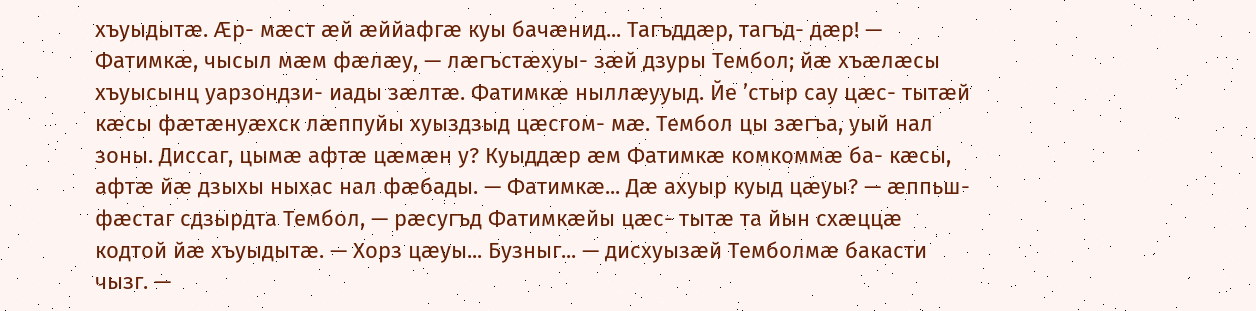хъуыдытæ. Æр- мæст æй æййафгæ куы бачæнид... Тагъддæр, тагъд- дæр! — Фатимкæ, чысыл мæм фæлæу, — лæгъстæхуы- зæй дзуры Тембол; йæ хъæлæсы хъуысынц уарзондзи- иады зæлтæ. Фатимкæ ныллæууыд. Йе ’стыр сау цæс- тытæй кæсы фæтæнуæхск лæппуйы хуыздзыд цæсгом- мæ. Тембол цы зæгъа, уый нал зоны. Диссаг, цымæ афтæ цæмæн у? Куыддæр æм Фатимкæ комкоммæ ба- кæсы, афтæ йæ дзыхы ныхас нал фæбады. — Фатимкæ... Дæ ахуыр куыд цæуы? — æппьш- фæстаг сдзырдта Тембол, — рæсугъд Фатимкæйы цæс- тытæ та йын схæццæ кодтой йæ хъуыдытæ. — Хорз цæуы... Бузныг... — дисхуызæй Темболмæ бакасти чызг. —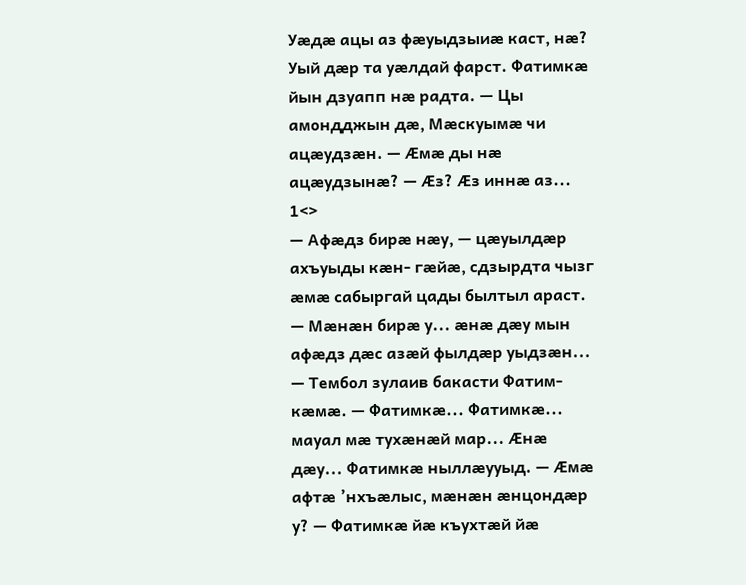Уæдæ ацы аз фæуыдзыиæ каст, нæ? Уый дæр та уæлдай фарст. Фатимкæ йын дзуапп нæ радта. — Цы амондджын дæ, Мæскуымæ чи ацæудзæн. — Æмæ ды нæ ацæудзынæ? — Æз? Æз иннæ аз... 1<>
— Афæдз бирæ нæу, — цæуылдæр ахъуыды кæн- гæйæ, сдзырдта чызг æмæ сабыргай цады былтыл араст. — Мæнæн бирæ у... æнæ дæу мын афæдз дæс азæй фылдæр уыдзæн... — Тембол зулаив бакасти Фатим- кæмæ. — Фатимкæ... Фатимкæ... мауал мæ тухæнæй мар... Æнæ дæу... Фатимкæ ныллæууыд. — Æмæ афтæ ’нхъæлыс, мæнæн æнцондæр у? — Фатимкæ йæ къухтæй йæ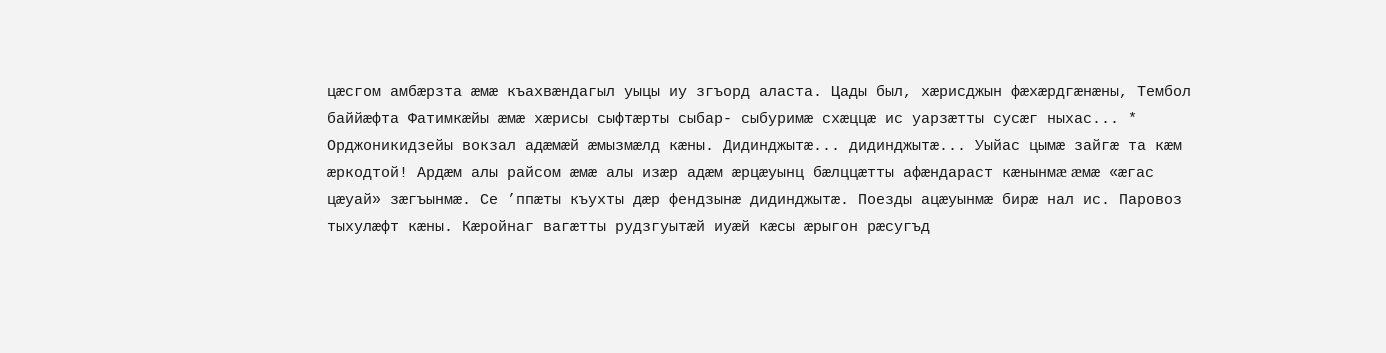цæсгом амбæрзта æмæ къахвæндагыл уыцы иу згъорд аласта. Цады был, хæрисджын фæхæрдгæнæны, Тембол баййæфта Фатимкæйы æмæ хæрисы сыфтæрты сыбар- сыбуримæ схæццæ ис уарзæтты сусæг ныхас... * Орджоникидзейы вокзал адæмæй æмызмæлд кæны. Дидинджытæ... дидинджытæ... Уыйас цымæ зайгæ та кæм æркодтой! Ардæм алы райсом æмæ алы изæр адæм æрцæуынц бæлццæтты афæндараст кæнынмæ æмæ «æгас цæуай» зæгъынмæ. Се ’ппæты къухты дæр фендзынæ дидинджытæ. Поезды ацæуынмæ бирæ нал ис. Паровоз тыхулæфт кæны. Кæройнаг вагæтты рудзгуытæй иуæй кæсы æрыгон рæсугъд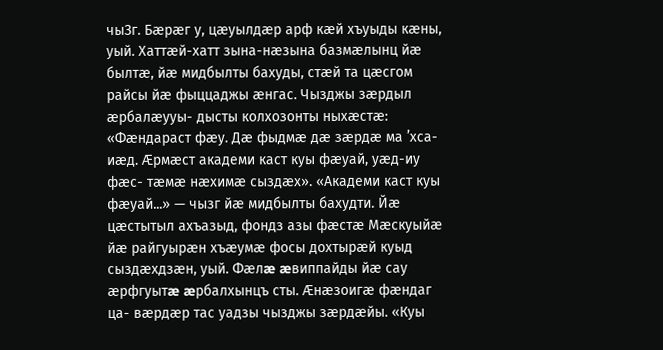чыЗг. Бæрæг у, цæуылдæр арф кæй хъуыды кæны, уый. Хаттæй-хатт зына-нæзына базмæлынц йæ былтæ, йæ мидбылты бахуды, стæй та цæсгом райсы йæ фыццаджы æнгас. Чызджы зæрдыл æрбалæууы- дысты колхозонты ныхæстæ: «Фæндараст фæу. Дæ фыдмæ дæ зæрдæ ма ’хса- иæд. Æрмæст академи каст куы фæуай, уæд-иу фæс- тæмæ нæхимæ сыздæх». «Академи каст куы фæуай...» — чызг йæ мидбылты бахудти. Йæ цæстытыл ахъазыд, фондз азы фæстæ Мæскуыйæ йæ райгуырæн хъæумæ фосы дохтырæй куыд сыздæхдзæн, уый. Фæлæ æвиппайды йæ сау æрфгуытæ æрбалхынцъ сты. Æнæзоигæ фæндаг ца- вæрдæр тас уадзы чызджы зæрдæйы. «Куы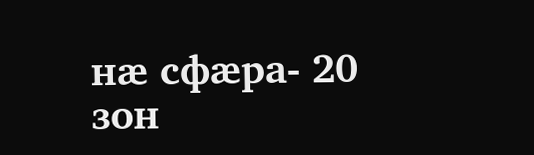нæ сфæра- 20
зон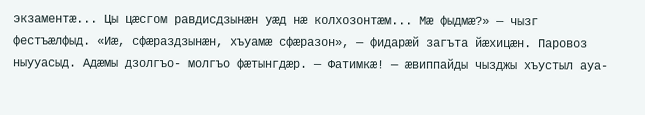экзаментæ... Цы цæсгом равдисдзынæн уæд нæ колхозонтæм... Мæ фыдмæ?» — чызг фестъæлфыд. «Иæ, сфæраздзынæн, хъуамæ сфæразон», — фидарæй загъта йæхицæн. Паровоз ныууасыд. Адæмы дзолгъо- молгъо фæтынгдæр. — Фатимкæ! — æвиппайды чызджы хъустыл ауа-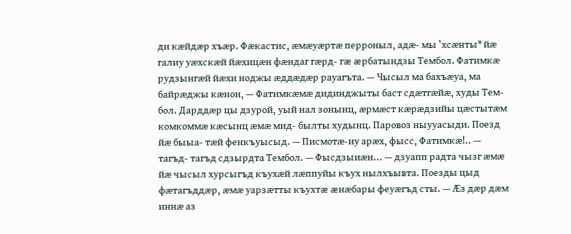ди кæйдæр хъæр. Фæкастис, æмæуæртæ перроныл, адæ- мы ’хсæнты* йæ галиу уæхскæй йæхицæн фæндаг гæрд- гæ æрбатындзы Тембол. Фатимкæ рудзынгæй йæхи ноджы æддæдæр рауагъта. — Чысыл ма бахъæуа, ма байрæджы кæнон, — Фатимкæмæ дидинджыты баст сдæтгæйæ, худы Тем- бол. Дарддæр цы дзурой, уый нал зонынц, æрмæст кæрæдзийы цæстытæм комкоммæ кæсынц æмæ мид- былты худынц. Паровоз ныууасыди. Поезд йæ быыа- тæй фенкъуысыд. — Писмотæ-иу арæх, фысс, Фатимкæ!.. — тагъд- тагъд сдзырдта Тембол. — Фысдзыиæн... — дзуапп радта чызг æмæ йæ чысыл хурсыгъд къухæй лæппуйы къух нылхъывта. Поезды цыд фæтагъддæр, æмæ уарзæтты къухтæ æнæбары феуæгъд сты. — Æз дæр дæм иннæ аз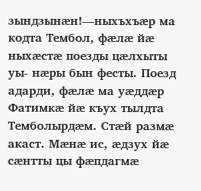зындзынæн!—ныхъхъæр ма кодта Тембол, фæлæ йæ ныхæстæ поезды цæлхыты уы- нæры бын фесты. Поезд адарди, фæлæ ма уæддæр Фатимкæ йæ къух тылдта Темболырдæм. Стæй размæ акаст. Мæнæ ис, æдзух йæ сæнтты цы фæпдагмæ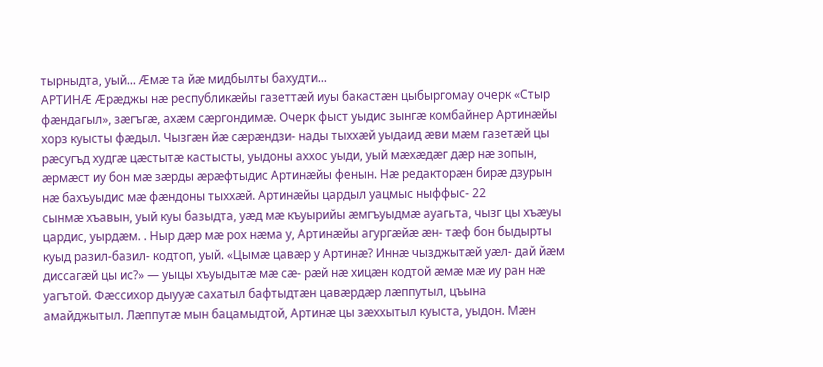тырныдта, уый... Æмæ та йæ мидбылты бахудти...
АРТИНÆ Æрæджы нæ республикæйы газеттæй иуы бакастæн цыбыргомау очерк «Стыр фæндагыл», зæгъгæ, ахæм сæргондимæ. Очерк фыст уыдис зынгæ комбайнер Артинæйы хорз куысты фæдыл. Чызгæн йæ сæрæндзи- нады тыххæй уыдаид æви мæм газетæй цы рæсугъд худгæ цæстытæ кастысты, уыдоны аххос уыди, уый мæхæдæг дæр нæ зопын, æрмæст иу бон мæ зæрды æрæфтыдис Артинæйы фенын. Нæ редакторæн бирæ дзурын нæ бахъуыдис мæ фæндоны тыххæй. Артинæйы цардыл уацмыс ныффыс- 22
сынмæ хъавын, уый куы базыдта, уæд мæ къуырийы æмгъуыдмæ ауагьта, чызг цы хъæуы цардис, уырдæм. . Ныр дæр мæ рох нæма у, Артинæйы агургæйæ æн- тæф бон быдырты куыд разил-базил- кодтоп, уый. «Цымæ цавæр у Артинæ? Иннæ чызджытæй уæл- дай йæм диссагæй цы ис?» — уыцы хъуыдытæ мæ сæ- рæй нæ хицæн кодтой æмæ мæ иу ран нæ уагътой. Фæссихор дыууæ сахатыл бафтыдтæн цавæрдæр лæппутыл, цъына амайджытыл. Лæппутæ мын бацамыдтой, Артинæ цы зæххытыл куыста, уыдон. Мæн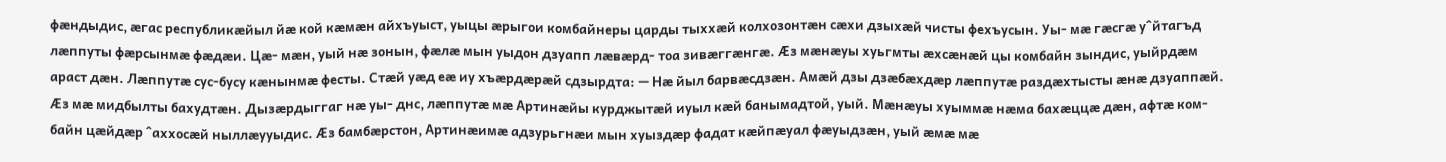фæндыдис, æгас республикæйыл йæ кой кæмæн айхъуыст, уыцы æрыгои комбайнеры царды тыххæй колхозонтæн сæхи дзыхæй чисты фехъусын. Уы- мæ гæсгæ у^йтагъд лæппуты фæрсынмæ фæдæи. Цæ- мæн, уый нæ зонын, фæлæ мын уыдон дзуапп лæвæрд- тоа зивæггæнгæ. Æз мæнæуы хуьгмты æхсæнæй цы комбайн зындис, уыйрдæм араст дæн. Лæппутæ сус-бусу кæнынмæ фесты. Стæй уæд еæ иу хъæрдæрæй сдзырдта: — Нæ йыл барвæсдзæн. Амæй дзы дзæбæхдæр лæппутæ раздæхтысты æнæ дзуаппæй. Æз мæ мидбылты бахудтæн. Дызæрдыггаг нæ уы- днс, лæппутæ мæ Артинæйы курджытæй иуыл кæй банымадтой, уый. Мæнæуы хуыммæ нæма бахæццæ дæн, афтæ ком- байн цæйдæр ^аххосæй ныллæууыдис. Æз бамбæрстон, Артинæимæ адзурьгнæи мын хуыздæр фадат кæйпæуал фæуыдзæн, уый æмæ мæ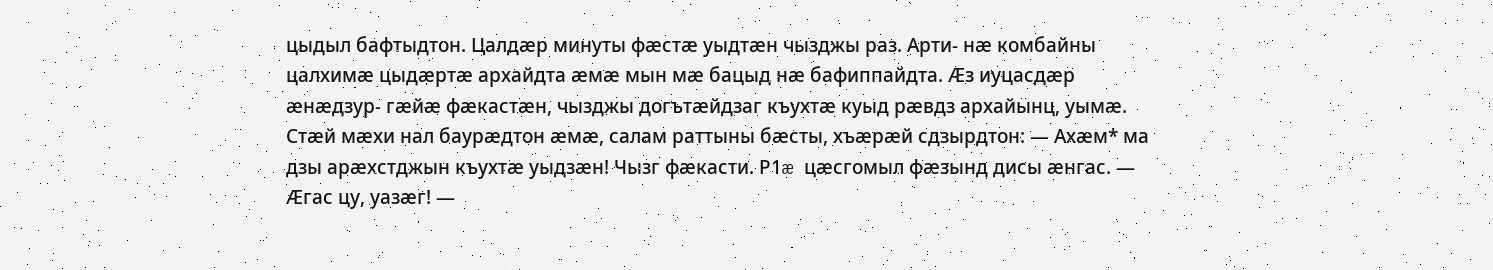цыдыл бафтыдтон. Цалдæр минуты фæстæ уыдтæн чызджы раз. Арти- нæ комбайны цалхимæ цыдæртæ архайдта æмæ мын мæ бацыд нæ бафиппайдта. Æз иуцасдæр æнæдзур- гæйæ фæкастæн, чызджы догътæйдзаг къухтæ куыд рæвдз архайынц, уымæ. Стæй мæхи нал баурæдтон æмæ, салам раттыны бæсты, хъæрæй сдзырдтон: — Ахæм* ма дзы арæхстджын къухтæ уыдзæн! Чызг фæкасти. Р1æ цæсгомыл фæзынд дисы æнгас. — Æгас цу, уазæг! —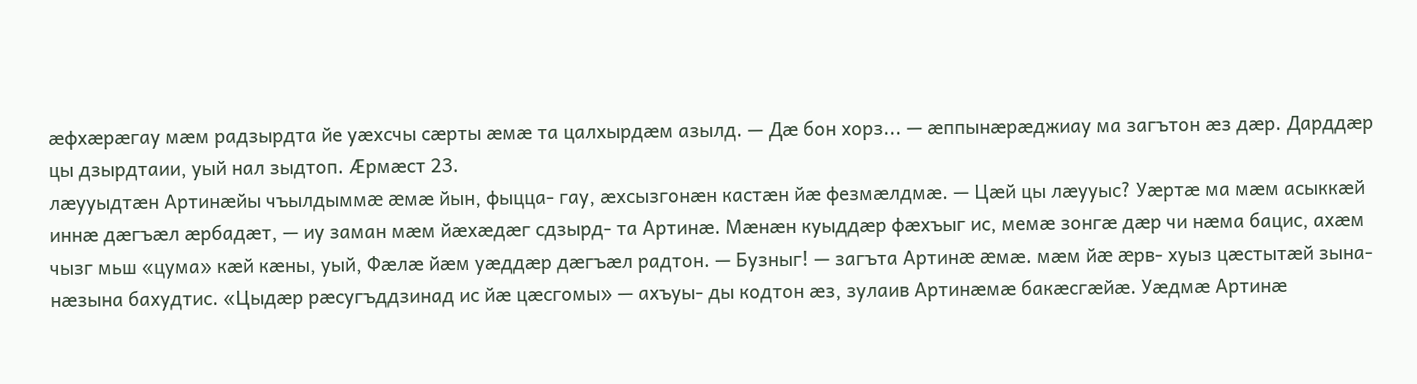æфхæрæгау мæм радзырдта йе уæхсчы сæрты æмæ та цалхырдæм азылд. — Дæ бон хорз... — æппынæрæджиау ма загътон æз дæр. Дарддæр цы дзырдтаии, уый нал зыдтоп. Æрмæст 23.
лæууыдтæн Артинæйы чъылдыммæ æмæ йын, фыцца- гау, æхсызгонæн кастæн йæ фезмæлдмæ. — Цæй цы лæууыс? Уæртæ ма мæм асыккæй иннæ дæгъæл æрбадæт, — иу заман мæм йæхæдæг сдзырд- та Артинæ. Мæнæн куыддæр фæхъыг ис, мемæ зонгæ дæр чи нæма бацис, ахæм чызг мьш «цума» кæй кæны, уый, Фæлæ йæм уæддæр дæгъæл радтон. — Бузныг! — загъта Артинæ æмæ. мæм йæ æрв- хуыз цæстытæй зына-нæзына бахудтис. «Цыдæр рæсугъддзинад ис йæ цæсгомы» — ахъуы- ды кодтон æз, зулаив Артинæмæ бакæсгæйæ. Уæдмæ Артинæ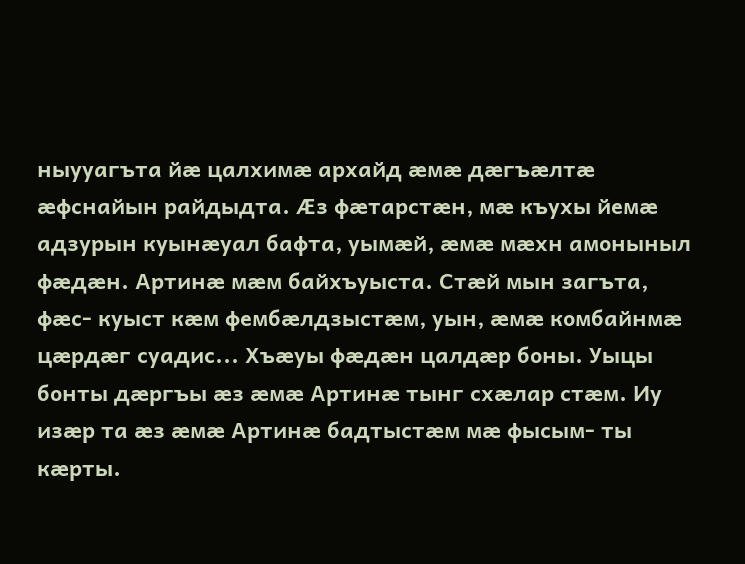ныууагъта йæ цалхимæ архайд æмæ дæгъæлтæ æфснайын райдыдта. Æз фæтарстæн, мæ къухы йемæ адзурын куынæуал бафта, уымæй, æмæ мæхн амоныныл фæдæн. Артинæ мæм байхъуыста. Стæй мын загъта, фæс- куыст кæм фембæлдзыстæм, уын, æмæ комбайнмæ цæрдæг суадис... Хъæуы фæдæн цалдæр боны. Уыцы бонты дæргъы æз æмæ Артинæ тынг схæлар стæм. Иу изæр та æз æмæ Артинæ бадтыстæм мæ фысым- ты кæрты.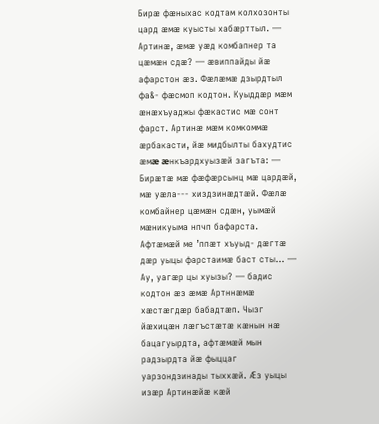Бирæ фæныхас кодтам колхозонты цард æмæ куысты хабæрттыл. — Артинæ, æмæ уæд комбапнер та цæмæн сдæ? — æвиппайды йæ афарстон æз. Фæлæмæ дзырдтыл фа&- фæсмоп кодтон. Куыддæр мæм æнæхъуаджы фæкастис мæ сонт фарст. Артинæ мæм комкоммæ æрбакасти, йæ мидбылты бахудтис æмæ æнкъардхуызæй загъта: — Бирæтæ мæ фæфæрсынц мæ цардæй, мæ уæла--- хиздзинæдтæй. Фæлæ комбайнер цæмæн сдæн, уымæй мæникуыма нпчп бафарста. Афтæмæй ме ’ппæт хъуыд- дæгтæ дæр уыцы фарстаимæ баст сты... — Ау, уагæр цы хуызы? — бадис кодтон æз æмæ Артннæмæ хæстæгдæр бабадтæп. Чызг йæхицæн лæгъстæтæ кæнын нæ бацагуырдта, афтæмæй мын радзырдта йæ фыццаг уарзондзинады тыххæй. Æз уыцы изæр Артинæйæ кæй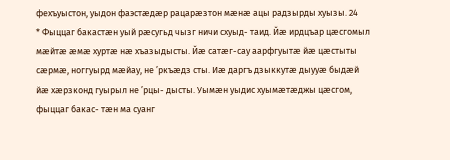фехъуыстон, уыдон фаэстæдæр рацарæзтон мæнæ ацы радзырды хуызы. 24
* Фыццаг бакастæн уый рæсугьд чызг ничи схуыд- таид. Йæ ирдцъар цæсгомыл мæйтæ æмæ хуртæ нæ хъазыдысты. Йæ сатæг-сау аарфгуытæ йæ цæстыты сæрмæ, ноггуырд мæйау, не ’ркъæдз сты. Иæ даргъ дзыккутæ дыууæ быдæй йæ хæрзконд гуырыл не ’рцы- дысты. Уымæн уыдис хуымæтæджы цæсгом, фыццаг бакас- тæн ма суанг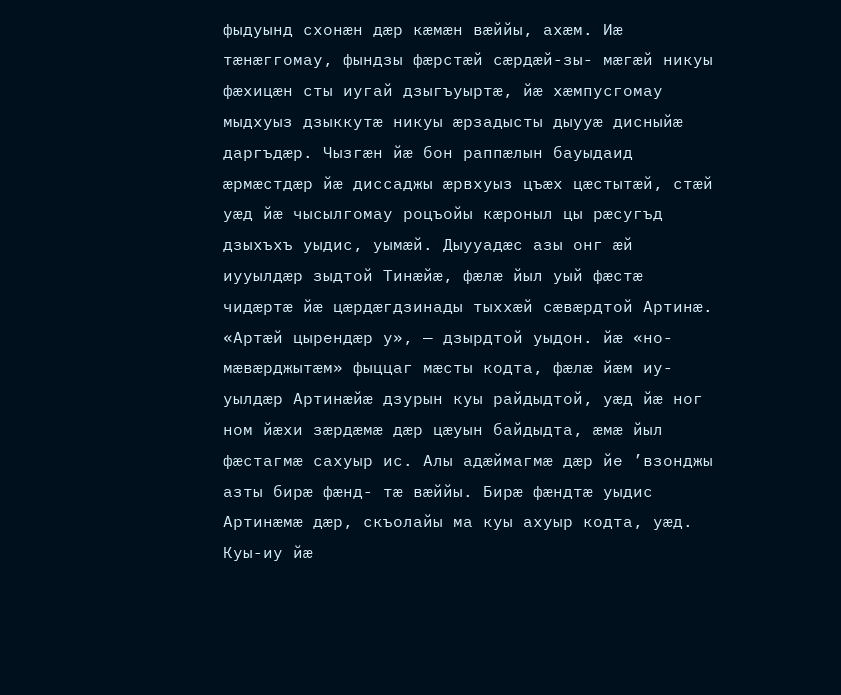фыдуынд схонæн дæр кæмæн вæййы, ахæм. Иæ тæнæггомау, фындзы фæрстæй сæрдæй-зы- мæгæй никуы фæхицæн сты иугай дзыгъуыртæ, йæ хæмпусгомау мыдхуыз дзыккутæ никуы æрзадысты дыууæ дисныйæ даргъдæр. Чызгæн йæ бон раппæлын бауыдаид æрмæстдæр йæ диссаджы æрвхуыз цъæх цæстытæй, стæй уæд йæ чысылгомау роцъойы кæроныл цы рæсугъд дзыхъхъ уыдис, уымæй. Дыууадæс азы онг æй иууылдæр зыдтой Тинæйæ, фæлæ йыл уый фæстæ чидæртæ йæ цæрдæгдзинады тыххæй сæвæрдтой Артинæ. «Артæй цырендæр у», — дзырдтой уыдон. йæ «но- мæвæрджытæм» фыццаг мæсты кодта, фæлæ йæм иу- уылдæр Артинæйæ дзурын куы райдыдтой, уæд йæ ног ном йæхи зæрдæмæ дæр цæуын байдыдта, æмæ йыл фæстагмæ сахуыр ис. Алы адæймагмæ дæр йе ’взонджы азты бирæ фæнд- тæ вæййы. Бирæ фæндтæ уыдис Артинæмæ дæр, скъолайы ма куы ахуыр кодта, уæд. Куы-иу йæ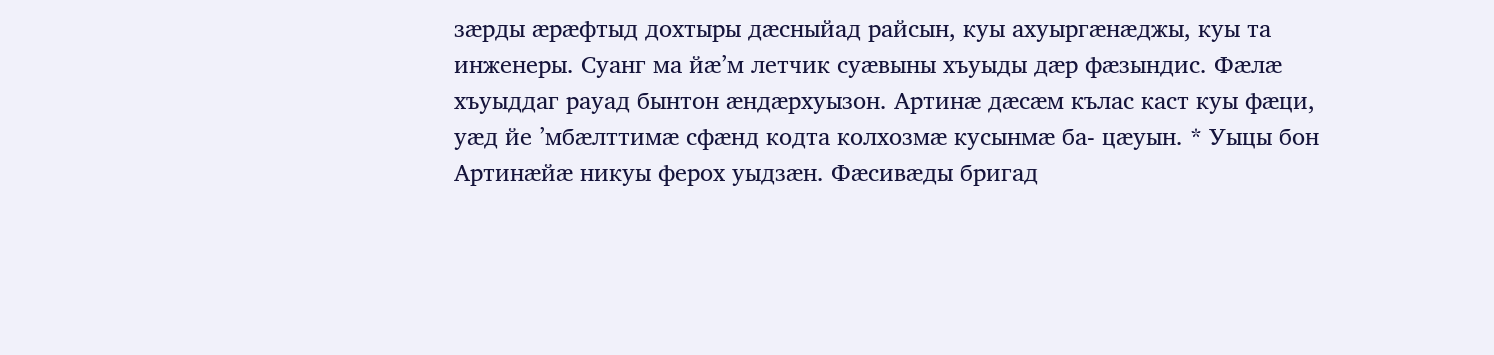зæрды æрæфтыд дохтыры дæсныйад райсын, куы ахуыргæнæджы, куы та инженеры. Суанг ма йæ’м летчик суæвыны хъуыды дæр фæзындис. Фæлæ хъуыддаг рауад бынтон æндæрхуызон. Артинæ дæсæм кълас каст куы фæци, уæд йе ’мбæлттимæ сфæнд кодта колхозмæ кусынмæ ба- цæуын. * Уыцы бон Артинæйæ никуы ферох уыдзæн. Фæсивæды бригад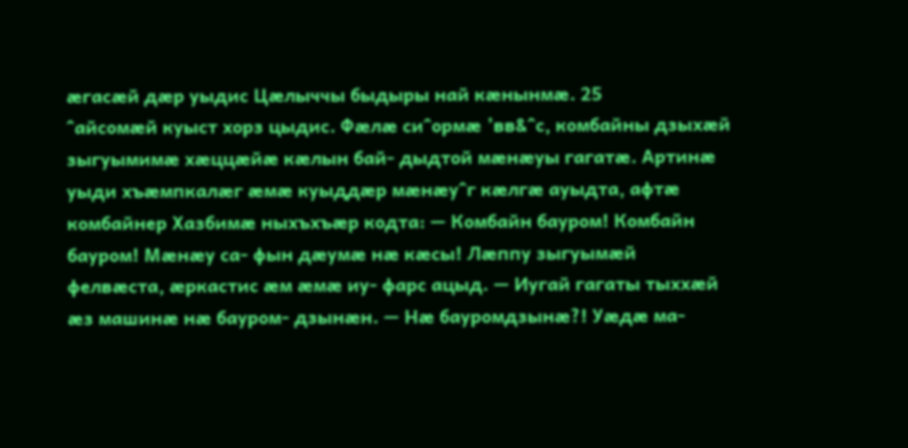æгасæй дæр уыдис Цæлыччы быдыры най кæнынмæ. 25
^айсомæй куыст хорз цыдис. Фæлæ си^ормæ ’вв&^с, комбайны дзыхæй зыгуымимæ хæццæйæ кæлын бай- дыдтой мæнæуы гагатæ. Артинæ уыди хъæмпкалæг æмæ куыддæр мæнæу^г кæлгæ ауыдта, афтæ комбайнер Хазбимæ ныхъхъæр кодта: — Комбайн бауром! Комбайн бауром! Мæнæу са- фын дæумæ нæ кæсы! Лæппу зыгуымæй фелвæста, æркастис æм æмæ иу- фарс ацыд. — Иугай гагаты тыххæй æз машинæ нæ бауром- дзынæн. — Нæ бауромдзынæ?! Уæдæ ма-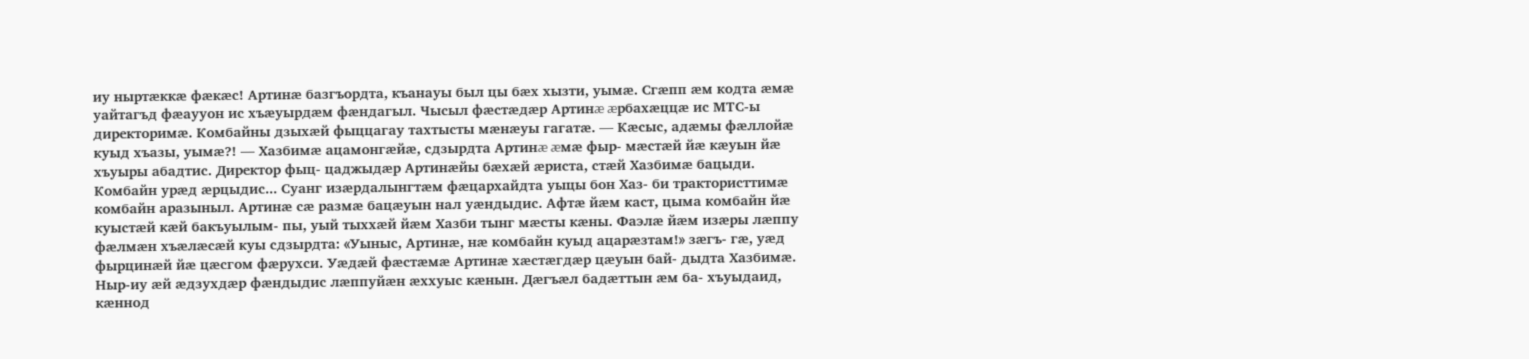иу ныртæккæ фæкæс! Артинæ базгъордта, къанауы был цы бæх хызти, уымæ. Сгæпп æм кодта æмæ уайтагъд фæаууон ис хъæуырдæм фæндагыл. Чысыл фæстæдæр Артинæ æрбахæццæ ис МТС-ы директоримæ. Комбайны дзыхæй фыццагау тахтысты мæнæуы гагатæ. — Кæсыс, адæмы фæллойæ куыд хъазы, уымæ?! — Хазбимæ ацамонгæйæ, сдзырдта Артинæ æмæ фыр- мæстæй йæ кæуын йæ хъуыры абадтис. Директор фыц- цаджыдæр Артинæйы бæхæй æриста, стæй Хазбимæ бацыди. Комбайн урæд æрцыдис... Суанг изæрдалынгтæм фæцархайдта уыцы бон Хаз- би трактористтимæ комбайн аразыныл. Артинæ сæ размæ бацæуын нал уæндыдис. Афтæ йæм каст, цыма комбайн йæ куыстæй кæй бакъуылым- пы, уый тыххæй йæм Хазби тынг мæсты кæны. Фаэлæ йæм изæры лæппу фæлмæн хъæлæсæй куы сдзырдта: «Уыныс, Артинæ, нæ комбайн куыд ацарæзтам!» зæгъ- гæ, уæд фырцинæй йæ цæсгом фæрухси. Уæдæй фæстæмæ Артинæ хæстæгдæр цæуын бай- дыдта Хазбимæ. Ныр-иу æй æдзухдæр фæндыдис лæппуйæн æххуыс кæнын. Дæгъæл бадæттын æм ба- хъуыдаид, кæннод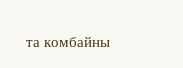та комбайны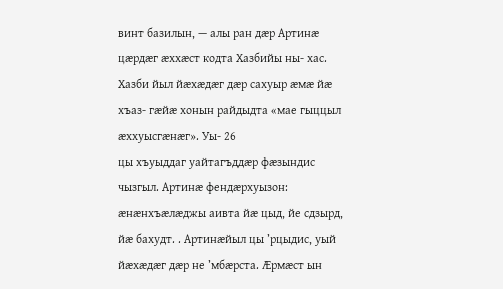винт базилын, — алы ран дæр Артинæ цæрдæг æххæст кодта Хазбийы ны- хас. Хазби йыл йæхæдæг дæр сахуыр æмæ йæ хъаз- гæйæ хонын райдыдта «мае гыццыл æххуысгæнæг». Уы- 26
цы хъуыддаг уайтагъддæр фæзындис чызгыл. Артинæ фендæрхуызон: æнæнхъæлæджы аивта йæ цыд, йе сдзырд, йæ бахудт. . Артинæйыл цы ’рцыдис, уый йæхæдæг дæр не ’мбæрста. Æрмæст ын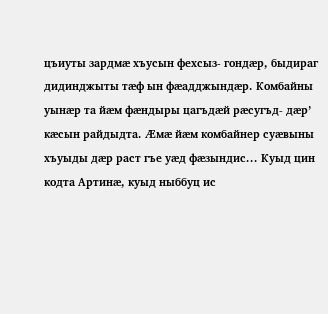цъиуты зардмæ хъусын фехсыз- гондæр, быдираг дидинджыты тæф ын фæадджындæр. Комбайны уынæр та йæм фæндыры цагъдæй рæсугъд- дæр’ кæсын райдыдта. Æмæ йæм комбайнер суæвыны хъуыды дæр раст гъе уæд фæзындис... Куыд цин кодта Артинæ, куыд ныббуц ис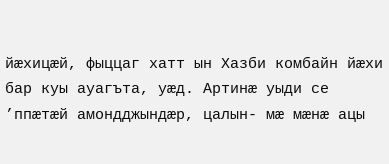йæхицæй, фыццаг хатт ын Хазби комбайн йæхи бар куы ауагъта, уæд. Артинæ уыди се ’ппæтæй амондджындæр, цалын- мæ мæнæ ацы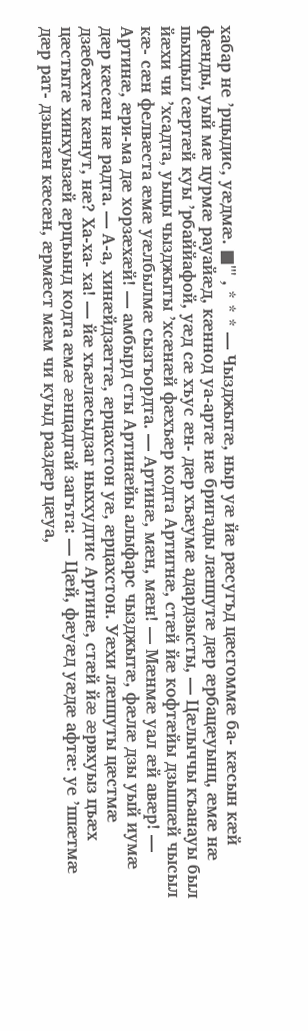хабар не ’рцыдис, уæдмæ. ■"' , * * * — Чызджытæ, ныр уæ йæ рæсугъд цæсгоммæ ба- кæсын кæй фæнды, уый мæ цурмæ рауайæд, кæннод уа-артæ нæ бригады лæппутæ дæр æрбацæуынц, æмæ нæ пыхцыл сæртæй куы ’рбаййафой, уæд сæ хъус æн- дæр хъæумæ адардзысты, — Цæлыччы къанауы был йæхи чи ’хсадта, уыцы чызджыты ’хсæнæй фæхъæр кодта Артигнæ, стæй йæ кофтæйы дзыппæй чысыл кæ- сæн фелвæста æмæ уæлбылмæ сызгъордта. — Артинæ, мæн, мæн! — Мæнмæ уал æй авæр! — Артинæ, æри-ма дæ хорзæхæй! — амбырд сты Артинæйы алыфарс чызджытæ, фæлæ дзы уый иумæ дæр кæсæн нæ радта. — А-а, хинæйдзæгтæ, æрцахстон уæ, æрцахстон. Уæхи лæппуты цæстмæ дзæбæхтæ кæнут, нæ? Ха-ха- ха! — йæ хъæлæсыдзаг ныххудтис Артинæ, стæй йæ æрвхуыз цъæх цæстытæ хинхуызæй æрцъынд кодта æмæ æнцадгай загъта: — Цæй, фæуæд уæдæ афтæ: уе ’ппæтмæ дæр рат- дзынæн кæсæн, æрмæст мæм чи куыд раздæр цæуа,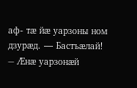аф- тæ йæ уарзоны ном дзурæд. — Бастъæлай! — Æнæ уарзонæй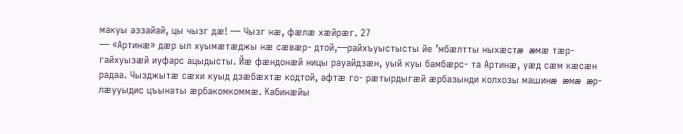макуы аззайай, цы чызг дæ! — Чызг нæ, фæлæ хæйрæг. 27
— «Артинæ» дæр ыл хуымæтæджы нæ сæвæр- дтой,—райхъуыстысты йе ’мбæлтты ныхæстæ æмæ тæр- гайхуызæй иуфарс ацыдысты. Йæ фæндонæй ницы рауайдзæн, уый куы бамбæрс- та Артинæ, уæд сæм кæсæн радаа. Чызджытæ сæхи куыд дзæбæхтæ кодтой, афтæ го- рæтырдыгæй æрбазынди колхозы машинæ æмæ æр- лæууыдис цъынаты æрбакомкоммæ. Кабинæйы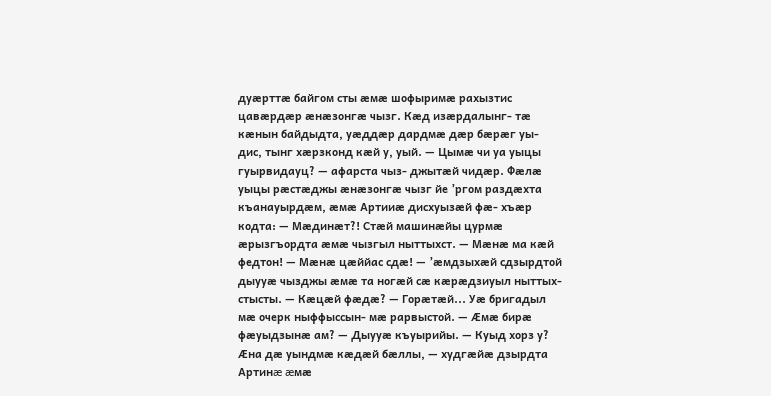дуæрттæ байгом сты æмæ шофыримæ рахызтис цавæрдæр æнæзонгæ чызг. Кæд изæрдалынг- тæ кæнын байдыдта, уæддæр дардмæ дæр бæрæг уы- дис, тынг хæрзконд кæй у, уый. — Цымæ чи уа уыцы гуырвидауц? — афарста чыз- джытæй чидæр. Фæлæ уыцы рæстæджы æнæзонгæ чызг йе ’ргом раздæхта къанауырдæм, æмæ Артииæ дисхуызæй фæ- хъæр кодта: — Мæдинæт?! Стæй машинæйы цурмæ æрызгъордта æмæ чызгыл ныттыхст. — Мæнæ ма кæй федтон! — Мæнæ цæййас сдæ! — ’æмдзыхæй сдзырдтой дыууæ чызджы æмæ та ногæй сæ кæрæдзиуыл ныттых- стысты. — Кæцæй фæдæ? — Горæтæй... Уæ бригадыл мæ очерк ныффыссын- мæ рарвыстой. — Æмæ бирæ фæуыдзынæ ам? — Дыууæ къуырийы. — Куыд хорз у? Æна дæ уындмæ кæдæй бæллы, — худгæйæ дзырдта Артинæ æмæ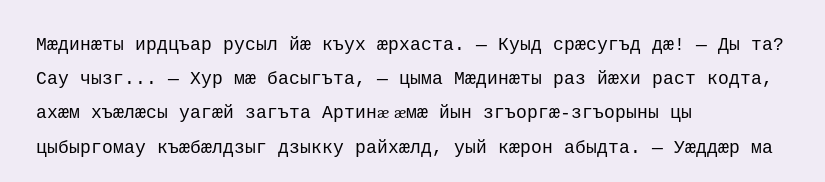Мæдинæты ирдцъар русыл йæ къух æрхаста. — Куыд срæсугъд дæ! — Ды та? Сау чызг... — Хур мæ басыгъта, — цыма Мæдинæты раз йæхи раст кодта, ахæм хъæлæсы уагæй загъта Артинæ æмæ йын згъоргæ-згъорыны цы цыбыргомау къæбæлдзыг дзыкку райхæлд, уый кæрон абыдта. — Уæддæр ма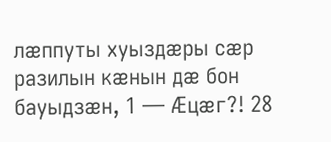лæппуты хуыздæры сæр разилын кæнын дæ бон бауыдзæн, 1 — Æцæг?! 28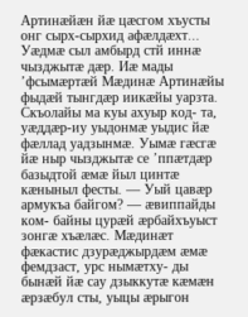Артинæйæн йæ цæсгом хъусты онг сырх-сырхид афæлдæхт... Уæдмæ сыл амбырд стй иннæ чызджытæ дæр. Иæ мады ’фсымæртæй Мæдинæ Артинæйы фыдæй тынгдæр иикæйы уарзта. Скъолайы ма куы ахуыр код- та, уæддæр-иу уыдонмæ уыдис йæ фæллад уадзынмæ. Уымæ гæсгæ йæ ныр чызджытæ се ’ппæтдæр базыдтой æмæ йыл цинтæ кæныныл фесты. — Уый цавæр армукъа байгом? — æвиппайды ком- байны цурæй æрбайхъуыст зонгæ хъæлæс. Мæдинæт фæкастис дзурæджырдæм æмæ фемдзаст, урс нымæтху- ды бынæй йæ сау дзыккутæ кæмæн æрзæбул сты, уыцы æрыгон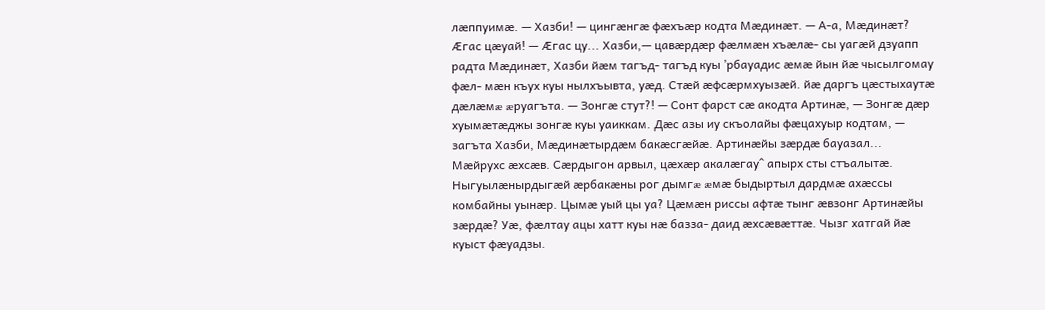лæппуимæ. — Хазби! — цингæнгæ фæхъæр кодта Мæдинæт. — А-а, Мæдинæт? Æгас цæуай! — Æгас цу... Хазби,— цавæрдæр фæлмæн хъæлæ- сы уагæй дзуапп радта Мæдинæт, Хазби йæм тагъд- тагъд куы ’рбауадис æмæ йын йæ чысылгомау фæл- мæн къух куы нылхъывта, уæд. Стæй æфсæрмхуызæй. йæ даргъ цæстыхаутæ дæлæмæ æруагъта. — Зонгæ стут?! — Сонт фарст сæ акодта Артинæ, — Зонгæ дæр хуымæтæджы зонгæ куы уаиккам. Дæс азы иу скъолайы фæцахуыр кодтам, — загъта Хазби, Мæдинæтырдæм бакæсгæйæ. Артинæйы зæрдæ бауазал... Мæйрухс æхсæв. Сæрдыгон арвыл, цæхæр акалæгау^ апырх сты стъалытæ. Ныгуылæнырдыгæй æрбакæны рог дымгæ æмæ быдыртыл дардмæ ахæссы комбайны уынæр. Цымæ уый цы уа? Цæмæн риссы афтæ тынг æвзонг Артинæйы зæрдæ? Уæ, фæлтау ацы хатт куы нæ базза- даид æхсæвæттæ. Чызг хатгай йæ куыст фæуадзы.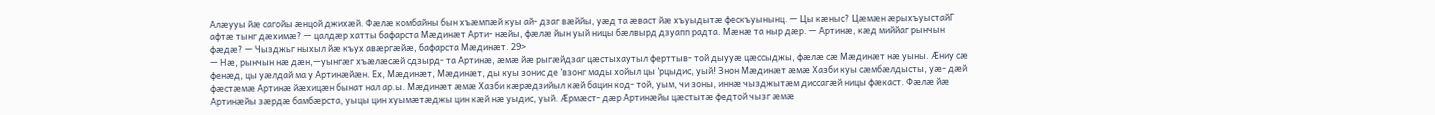Алæууы йæ сагойы æнцой джихæй. Фæлæ комбайны бын хъæмпæй куы ай- дзаг вæййы, уæд та æваст йæ хъуыдытæ фескъуынынц. — Цы кæныс? Цæмæн æрыхъуыстайГ афтæ тынг дæхимæ? — цалдæр хатты бафарста Мæдинæт Арти- нæйы, фæлæ йын уый ницы бæлвырд дзуапп радта. Мæнæ та ныр дæр. — Артинæ, кæд миййаг рынчын фæдæ? — Чызджьг ныхыл йæ къух авæргæйæ, бафарста Мæдинæт. 29>
— Нæ, рынчын нæ дæн,—уынгæг хъæлæсæй сдзырд- та Артинæ, æмæ йæ рыгæйдзаг цæстыхаутыл ферттыв- той дыууæ цæссыджы, фæлæ сæ Мæдинæт нæ уыны. Æниу сæ фенæд, цы уæлдай ма у Артинæйæн. Ех, Мæдинæт, Мæдинæт, ды куы зонис де ’взонг мады хойыл цы ’рцыдис, уый! Знон Мæдинæт æмæ Хазби куы сæмбæлдысты, уæ- дæй фæстæмæ Артинæ йæхицæн бынат нал ар.ы. Мæдинæт æмæ Хазби кæрæдзийыл кæй бацин код- той, уым, чи зоны, иннæ чызджытæм диссагæй ницы фæкаст. Фæлæ йæ Артинæйы зæрдæ бамбæрста, уыцы цин хуымæтæджы цин кæй нæ уыдис, уый. Æрмæст- дæр Артинæйы цæстытæ федтой чызг æмæ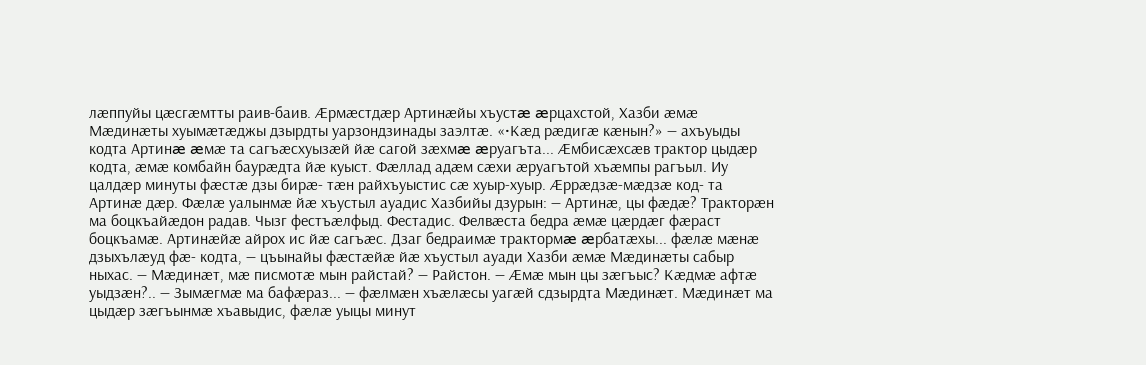лæппуйы цæсгæмтты раив-баив. Æрмæстдæр Артинæйы хъустæ æрцахстой, Хазби æмæ Мæдинæты хуымæтæджы дзырдты уарзондзинады заэлтæ. «•Кæд рæдигæ кæнын?» — ахъуыды кодта Артинæ æмæ та сагъæсхуызæй йæ сагой зæхмæ æруагъта... Æмбисæхсæв трактор цыдæр кодта, æмæ комбайн баурæдта йæ куыст. Фæллад адæм сæхи æруагътой хъæмпы рагъыл. Иу цалдæр минуты фæстæ дзы бирæ- тæн райхъуыстис сæ хуыр-хуыр. Æррæдзæ-мæдзæ код- та Артинæ дæр. Фæлæ уалынмæ йæ хъустыл ауадис Хазбийы дзурын: — Артинæ, цы фæдæ? Тракторæн ма боцкъайæдон радав. Чызг фестъæлфыд. Фестадис. Фелвæста бедра æмæ цæрдæг фæраст боцкъамæ. Артинæйæ айрох ис йæ сагъæс. Дзаг бедраимæ трактормæ æрбатæхы... фæлæ мæнæ дзыхълæуд фæ- кодта, — цъынайы фæстæйæ йæ хъустыл ауади Хазби æмæ Мæдинæты сабыр ныхас. — Мæдинæт, мæ писмотæ мын райстай? — Райстон. — Æмæ мын цы зæгъыс? Кæдмæ афтæ уыдзæн?.. — Зымæгмæ ма бафæраз... — фæлмæн хъæлæсы уагæй сдзырдта Мæдинæт. Мæдинæт ма цыдæр зæгъынмæ хъавыдис, фæлæ уыцы минут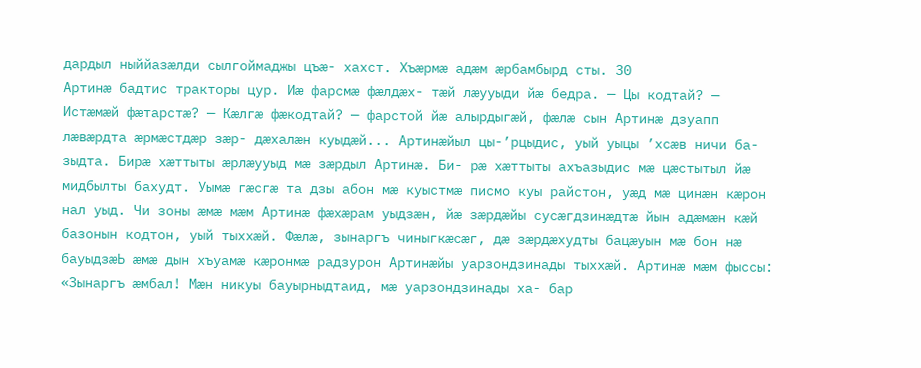дардыл ныййазæлди сылгоймаджы цъæ- хахст. Хъæрмæ адæм æрбамбырд сты. 30
Артинæ бадтис тракторы цур. Иæ фарсмæ фæлдæх- тæй лæууыди йæ бедра. — Цы кодтай? — Истæмæй фæтарстæ? — Кæлгæ фæкодтай? — фарстой йæ алырдыгæй, фæлæ сын Артинæ дзуапп лæвæрдта æрмæстдæр зæр- дæхалæн куыдæй... Артинæйыл цы-’рцыдис, уый уыцы ’хсæв ничи ба- зыдта. Бирæ хæттыты æрлæууыд мæ зæрдыл Артинæ. Би- рæ хæттыты ахъазыдис мæ цæстытыл йæ мидбылты бахудт. Уымæ гæсгæ та дзы абон мæ куыстмæ писмо куы райстон, уæд мæ цинæн кæрон нал уыд. Чи зоны æмæ мæм Артинæ фæхæрам уыдзæн, йæ зæрдæйы сусæгдзинæдтæ йын адæмæн кæй базонын кодтон, уый тыххæй. Фæлæ, зынаргъ чиныгкæсæг, дæ зæрдæхудты бацæуын мæ бон нæ бауыдзæЬ æмæ дын хъуамæ кæронмæ радзурон Артинæйы уарзондзинады тыххæй. Артинæ мæм фыссы: «Зынаргъ æмбал! Мæн никуы бауырныдтаид, мæ уарзондзинады ха- бар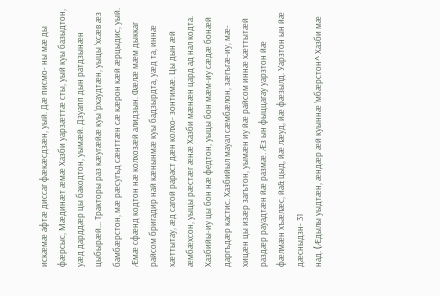искæмæ афтæ диссаг фæкæсдзæн, уый. Дæ писмо- ны мæ ды фæрсыс, Мæдинæт æмæ Хазби уарзæттæ сты, уый куы базыдтон, уæд дарддæр цы бакодтон, уымæй. Дзуапп дын ратдзынæн цыбырæй... Тракторы раз кæугæйæ куы ’рхаудтæн, уыцы ’хсæв æз бамбæрстон, мæ рæсугъд сæнттæн сæ кæрон кæй æрцыдис, уый. Æмæ сфæнд кодтон нæ колхозæй алидзын. Фæлæ мæм дыккаг райсом бригадир най кæнынмæ куы бадзырдта, уæд та, иннæ хæттытау, æд сагой рараст дæн колхо- зонтимæ. Цы дын æй æмбæхсон, уыцы рæстæг æнæ Хазби мæнæн цард ад нал кодта. Хазбийы-иу цы бон нæ федтон, уыцы бон мæм-иу сæдæ бонæй даргъдæр кастис. Хазбийыл мауал сæмбæлон, зæгъгæ-иу, мæ- хицæн цы изæр загътон, уымæн иу йæ райсом иннæ хæттытæй раздæр рауадтæн йæ размæ. Æз ын фыццагау уарзтон йæ фæлмæн хъæлæс, йа& цыд, йæ лæуд, йæ фæзылд. Уарзтон ын йæ дæсныдзн- 31
над. (Æдылы уыдтæн, æндæр æй куыннæ ’мбæрстон^ Хазби мæ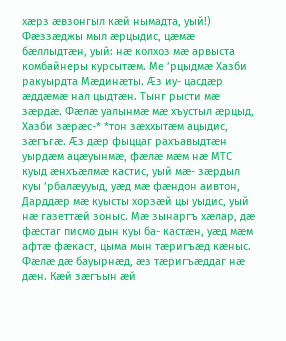хæрз æвзонгыл кæй нымадта, уый!) Фæззæджы мыл æрцыдис, цæмæ бæллыдтæн, уый: нæ колхоз мæ арвыста комбайнеры курсытæм. Ме ’рцыдмæ Хазби ракуырдта Мæдинæты. Æз иу- цасдæр æддæмæ нал цыдтæн. Тынг рысти мæ зæрдæ. Фæлæ уалынмæ мæ хъустыл æрцыд, Хазби зæрæс-* *тон зæххытæм ацыдис, зæгъгæ. Æз дæр фыццаг рахъавыдтæн уырдæм ацæуынмæ, фæлæ мæм нæ МТС куыд æнхъæлмæ кастис, уый мæ- зæрдыл куы ’рбалæууыд, уæд мæ фæндон аивтон, Дарддæр мæ куысты хорзæй цы уыдис, уый нæ газеттæй зоныс. Мæ зынаргъ хæлар, дæ фæстаг писмо дын куы ба- кастæн, уæд мæм афтæ фæкаст, цыма мын тæригъæд кæныс. Фæлæ дæ бауырнæд, æз тæригъæддаг нæ дæн. Кæй зæгъын æй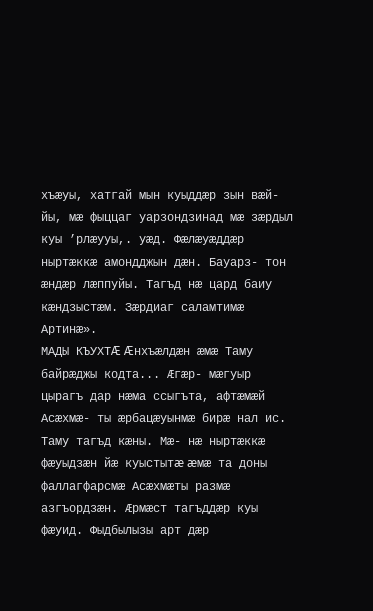хъæуы, хатгай мын куыддæр зын вæй- йы, мæ фыццаг уарзондзинад мæ зæрдыл куы ’рлæууы,. уæд. Фæлæуæддæр ныртæккæ амондджын дæн. Бауарз- тон æндæр лæппуйы. Тагъд нæ цард баиу кæндзыстæм. Зæрдиаг саламтимæ Артинæ».
МАДЫ КЪУХТÆ Æнхъæлдæн æмæ Таму байрæджы кодта... Æгæр- мæгуыр цырагъ дар нæма ссыгъта, афтæмæй Асæхмæ- ты æрбацæуынмæ бирæ нал ис. Таму тагъд кæны. Мæ- нæ ныртæккæ фæуыдзæн йæ куыстытæ æмæ та доны фаллагфарсмæ Асæхмæты размæ азгъордзæн. Æрмæст тагъддæр куы фæуид. Фыдбылызы арт дæр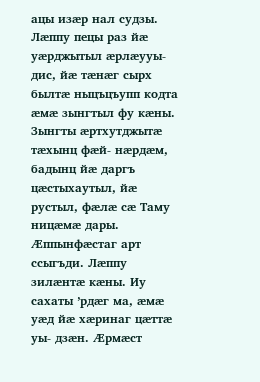ацы изæр нал судзы. Лæппу пецы раз йæ уæрджытыл æрлæууы- дис, йæ тæнæг сырх былтæ ныцъцъупп кодта æмæ зынгтыл фу кæны. Зынгты æртхутджытæ тæхынц фæй- нæрдæм, бадынц йæ даргъ цæстыхаутыл, йæ рустыл, фæлæ сæ Таму ницæмæ дары. Æппынфæстаг арт ссыгъди. Лæппу зилæнтæ кæны. Иу сахаты ’рдæг ма, æмæ уæд йæ хæринаг цæттæ уы- дзæн. Æрмæст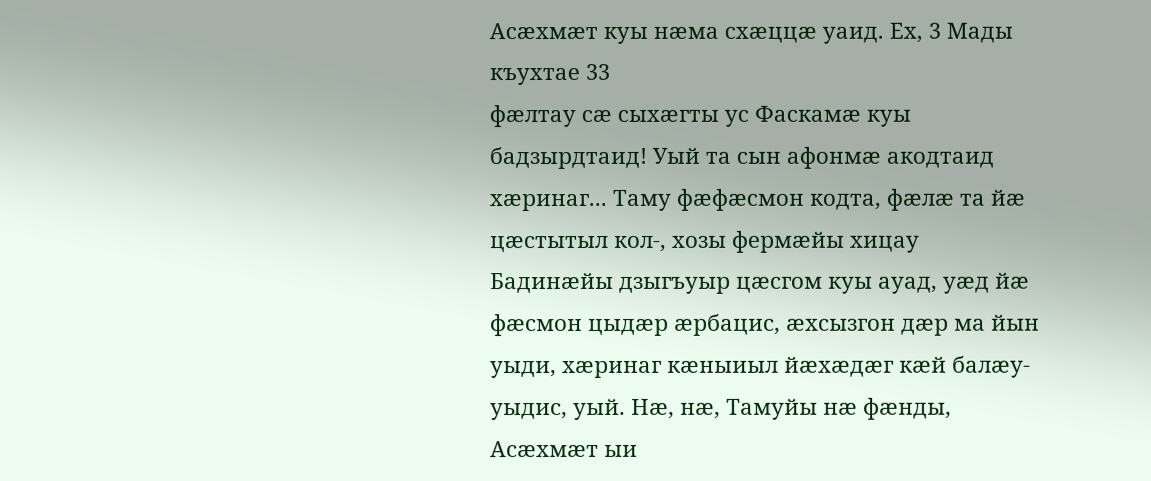Асæхмæт куы нæма схæццæ уаид. Ех, 3 Мады къухтае 33
фæлтау сæ сыхæгты ус Фаскамæ куы бадзырдтаид! Уый та сын афонмæ акодтаид хæринаг... Таму фæфæсмон кодта, фæлæ та йæ цæстытыл кол-, хозы фермæйы хицау Бадинæйы дзыгъуыр цæсгом куы ауад, уæд йæ фæсмон цыдæр æрбацис, æхсызгон дæр ма йын уыди, хæринаг кæныиыл йæхæдæг кæй балæу- уыдис, уый. Нæ, нæ, Тамуйы нæ фæнды, Асæхмæт ыи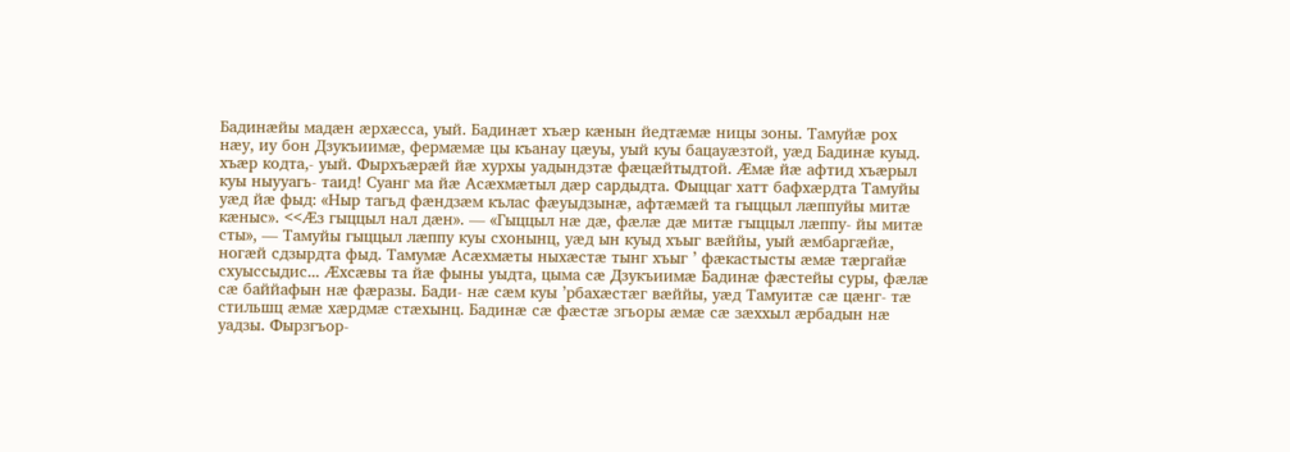Бадинæйы мадæн æрхæсса, уый. Бадинæт хъæр кæнын йедтæмæ ницы зоны. Тамуйæ рох нæу, иу бон Дзукъиимæ, фермæмæ цы къанау цæуы, уый куы бацауæзтой, уæд Бадинæ куыд. хъæр кодта,- уый. Фырхъæрæй йæ хурхы уадындзтæ фæцæйтыдтой. Æмæ йæ афтид хъæрыл куы ныууагь- таид! Суанг ма йæ Асæхмæтыл дæр сардыдта. Фыццаг хатт бафхæрдта Тамуйы уæд йæ фыд: «Ныр тагьд фæндзæм кълас фæуыдзынæ, афтæмæй та гыццыл лæппуйы митæ кæныс». <<Æз гыццыл нал дæн». — «Гыццыл нæ дæ, фæлæ дæ митæ гыццыл лæппу- йы митæ сты», — Тамуйы гыццыл лæппу куы схонынц, уæд ын куыд хъыг вæййы, уый æмбаргæйæ, ногæй сдзырдта фыд. Тамумæ Асæхмæты ныхæстæ тынг хъыг ’ фæкастысты æмæ тæргайæ схуыссыдис... Æхсæвы та йæ фыны уыдта, цыма сæ Дзукъиимæ Бадинæ фæстейы суры, фæлæ сæ баййафын нæ фæразы. Бади- нæ сæм куы ’рбахæстæг вæййы, уæд Тамуитæ сæ цæнг- тæ стильшц æмæ хæрдмæ стæхынц. Бадинæ сæ фæстæ згьоры æмæ сæ зæххыл æрбадын нæ уадзы. Фырзгъор-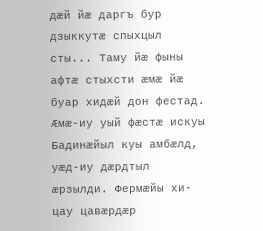дæй йæ даргъ бур дзыккутæ спыхцыл сты... Таму йæ фыны афтæ стыхсти æмæ йæ буар хидæй дон фестад. Æмæ-иу уый фæстæ искуы Бадинæйыл куы амбæлд, уæд-иу дæрдтыл æрзылди. Фермæйы хи- цау цавæрдæр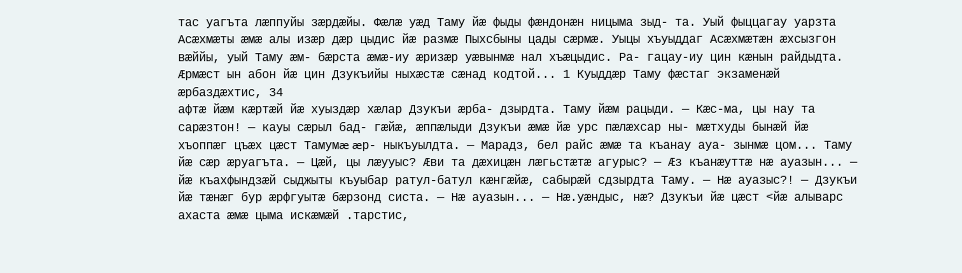тас уагъта лæппуйы зæрдæйы. Фæлæ уæд Таму йæ фыды фæндонæн ницыма зыд- та. Уый фыццагау уарзта Асæхмæты æмæ алы изæр дæр цыдис йæ размæ Пыхсбыны цады сæрмæ. Уыцы хъуыддаг Асæхмæтæн æхсызгон вæййы, уый Таму æм- бæрста æмæ-иу æризæр уæвынмæ нал хъæцыдис. Ра- гацау-иу цин кæнын райдыдта. Æрмæст ын абон йæ цин Дзукъийы ныхæстæ сæнад кодтой... 1 Куыддæр Таму фæстаг экзаменæй æрбаздæхтис, 34
афтæ йæм кæртæй йæ хуыздæр хæлар Дзукъи æрба- дзырдта. Таму йæм рацыди. — Кæс-ма, цы нау та сарæзтон! — кауы сæрыл бад- гæйæ, æппæлыди Дзукъи æмæ йæ урс пæлæхсар ны- мæтхуды бынæй йæ хъоппæг цъæх цæст Тамумæ æр- ныкъуылдта. — Марадз, бел райс æмæ та къанау ауа- зынмæ цом... Таму йæ сæр æруагъта. — Цæй, цы лæууыс? Æви та дæхицæн лæгьстæтæ агурыс? — Æз къанæуттæ нæ ауазын... — йæ къахфындзæй сыджыты къуыбар ратул-батул кæнгæйæ, сабырæй сдзырдта Таму. — Нæ ауазыс?! — Дзукъи йæ тæнæг бур æрфгуытæ бæрзонд систа. — Нæ ауазын... — Нæ.уæндыс, нæ? Дзукъи йæ цæст <йæ алыварс ахаста æмæ цыма искæмæй .тарстис,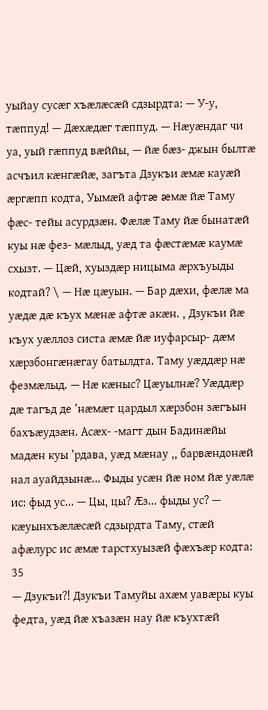уыйау сусæг хъæлæсæй сдзырдта: — У-у, тæппуд! — Дæхæдæг тæппуд. — Нæуæндаг чи уа, уый гæппуд вæййы, — йæ бæз- джын былтæ асчъил кæнгæйæ, загъта Дзукъи æмæ кауæй æргæпп кодта, Уымæй афтæ æмæ йæ Таму фæс- тейы асурдзæн. Фæлæ Таму йæ бынатæй куы нæ фез- мæлыд, уæд та фæстæмæ каумæ схызт. — Цæй, хуыздæр ницыма æрхъуыды кодтай? \ — Нæ цæуын. — Бар дæхи, фæлæ ма уæдæ дæ къух мæнæ афтæ акæн. , Дзукъи йæ къух уæллоз систа æмæ йæ иуфарсыр- дæм хæрзбонгæнæгау батылдта. Таму уæддæр нæ фезмæлыд. — Нæ кæныс? Цæуылнæ? Уæддæр дæ тагъд де ’нæмæт цардыл хæрзбон зæгъын бахъæудзæн. Асæх- -магт дын Бадинæйы мадæн куы ’рдава, уæд мæнау ,, барвæндонæй нал ауайдзынæ... Фыды усæн йæ ном йæ уæлæ ис: фыд ус... — Цы, цы? Æз... фыды ус? — кæуынхъæлæсæй сдзырдта Таму, стæй афæлурс ис æмæ тарстхуызæй фæхъæр кодта: 35
— Дзукъи?! Дзукъи Тамуйы ахæм уавæры куы федта, уæд йæ хъазæн нау йæ къухтæй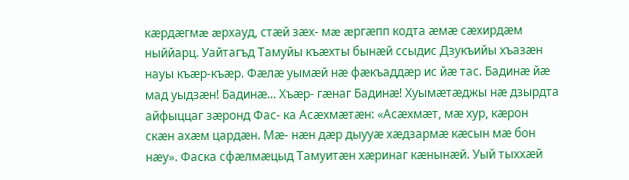кæрдæгмæ æрхауд, стæй зæх- мæ æргæпп кодта æмæ сæхирдæм ныййарц. Уайтагъд Тамуйы къæхты бынæй ссыдис Дзукъийы хъазæн науы къæр-къæр. Фæлæ уымæй нæ фæкъаддæр ис йæ тас. Бадинæ йæ мад уыдзæн! Бадинæ... Хъæр- гæнаг Бадинæ! Хуымæтæджы нæ дзырдта айфыццаг зæронд Фас- ка Асæхмæтæн: «Асæхмæт, мæ хур, кæрон скæн ахæм цардæн. Мæ- нæн дæр дыууæ хæдзармæ кæсын мæ бон нæу». Фаска сфæлмæцыд Тамуитæн хæринаг кæнынæй. Уый тыххæй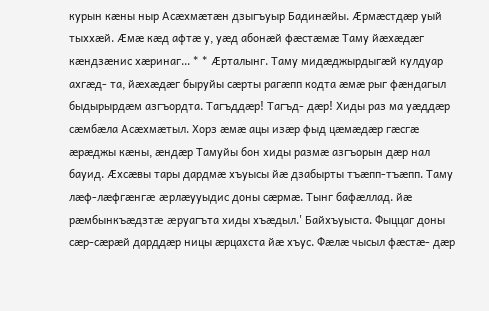курын кæны ныр Асæхмæтæн дзыгъуыр Бадинæйы. Æрмæстдæр уый тыххæй. Æмæ кæд афтæ у, уæд абонæй фæстæмæ Таму йæхæдæг кæндзæнис хæринаг... * * Æрталынг. Таму мидæджырдыгæй кулдуар ахгæд- та, йæхæдæг быруйы сæрты рагæпп кодта æмæ рыг фæндагыл быдырырдæм азгъордта. Тагъддæр! Тагъд- дæр! Хиды раз ма уæддæр сæмбæла Асæхмæтыл. Хорз æмæ ацы изæр фыд цæмæдæр гæсгæ æрæджы кæны, æндæр Тамуйы бон хиды размæ азгъорын дæр нал бауид. Æхсæвы тары дардмæ хъуысы йæ дзабырты тъæпп-тъæпп. Таму лæф-лæфгæнгæ æрлæууыдис доны сæрмæ. Тынг бафæллад. йæ рæмбынкъæдзтæ æруагъта хиды хъæдыл.' Байхъуыста. Фыццаг доны сæр-сæрæй дарддæр ницы æрцахста йæ хъус. Фæлæ чысыл фæстæ- дæр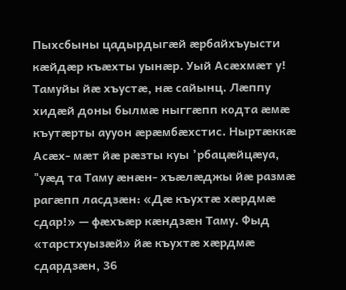Пыхсбыны цадырдыгæй æрбайхъуысти кæйдæр къæхты уынæр. Уый Асæхмæт у! Тамуйы йæ хъустæ, нæ сайынц. Лæппу хидæй доны былмæ ныггæпп кодта æмæ къутæрты аууон æрæмбæхстис. Ныртæккæ Асæх- мæт йæ рæзты куы ’рбацæйцæуа, "уæд та Таму æнæн- хъæлæджы йæ размæ рагæпп ласдзæн: «Дæ къухтæ хæрдмæ сдар!» — фæхъæр кæндзæн Таму. Фыд «тарстхуызæй» йæ къухтæ хæрдмæ сдардзæн, 36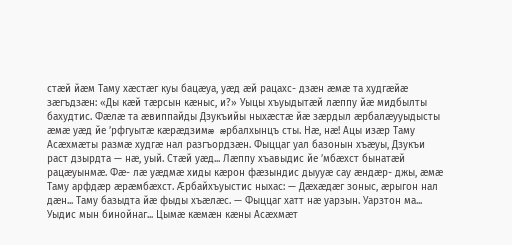стæй йæм Таму хæстæг куы бацæуа, уæд æй рацахс- дзæн æмæ та худгæйæ зæгъдзæн: «Ды кæй тæрсын кæныс, и?» Уыцы хъуыдытæй лæппу йæ мидбылты бахудтис. Фæлæ та æвиппайды Дзукъийы ныхæстæ йæ зæрдыл æрбалæууыдысты æмæ уæд йе ’рфгуытæ кæрæдзимæ æрбалхынцъ сты. Нæ, нæ! Ацы изæр Таму Асæхмæты размæ худгæ нал разгъордзæн. Фыццаг уал базонын хъæуы, Дзукъи раст дзырдта — нæ, уый. Стæй уæд... Лæппу хъавыдис йе ’мбæхст бынатæй рацæуынмæ. Фæ- лæ уæдмæ хиды кæрон фæзындис дыууæ сау æндæр- джы, æмæ Таму арфдæр æрæмбæхст. Æрбайхъуыстис ныхас: — Дæхæдæг зоныс, æрыгон нал дæн... Таму базыдта йæ фыды хъæлæс. — Фыццаг хатт нæ уарзын. Уарзтон ма... Уыдис мын бинойнаг... Цымæ кæмæн кæны Асæхмæт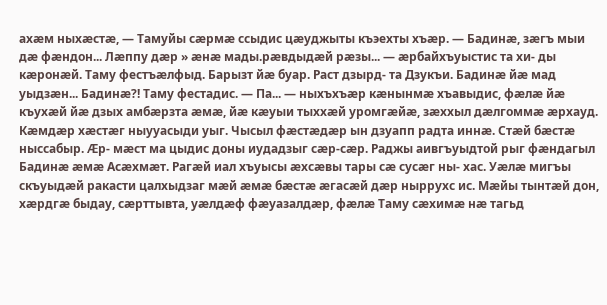ахæм ныхæстæ, — Тамуйы сæрмæ ссыдис цæуджыты къэехты хъæр. — Бадинæ, зæгъ мыи дæ фæндон... Лæппу дæр » æнæ мады.рæвдыдæй рæзы... — æрбайхъуыстис та хи- ды кæронæй. Таму фестъæлфыд. Барызт йæ буар. Раст дзырд- та Дзукъи. Бадинæ йæ мад уыдзæн... Бадинæ?! Таму фестадис. — Па... — ныхъхъæр кæнынмæ хъавыдис, фæлæ йæ къухæй йæ дзых амбæрзта æмæ, йæ кæуыи тыххæй уромгæйæ, зæххыл дæлгоммæ æрхауд. Кæмдæр хæстæг ныууасыди уыг. Чысыл фæстæдæр ын дзуапп радта иннæ. Стæй бæстæ ныссабыр. Æр- мæст ма цыдис доны иудадзыг сæр-сæр. Раджы аивгъуыдтой рыг фæндагыл Бадинæ æмæ Асæхмæт. Рагæй иал хъуысы æхсæвы тары сæ сусæг ны- хас. Уæлæ мигъы скъуыдæй ракасти цалхыдзаг мæй æмæ бæстæ æгасæй дæр ныррухс ис. Мæйы тынтæй дон, хæрдгæ быдау, сæрттывта, уæлдæф фæуазалдæр, фæлæ Таму сæхимæ нæ тагьд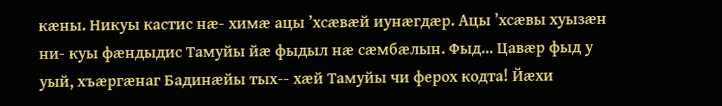кæны. Никуы кастис нæ- химæ ацы ’хсæвæй иунæгдæр. Ацы ’хсæвы хуызæн ни- куы фæндыдис Тамуйы йæ фыдыл нæ сæмбæлын. Фыд... Цавæр фыд у уый, хъæргæнаг Бадинæйы тых-- хæй Тамуйы чи ферох кодта! Йæхи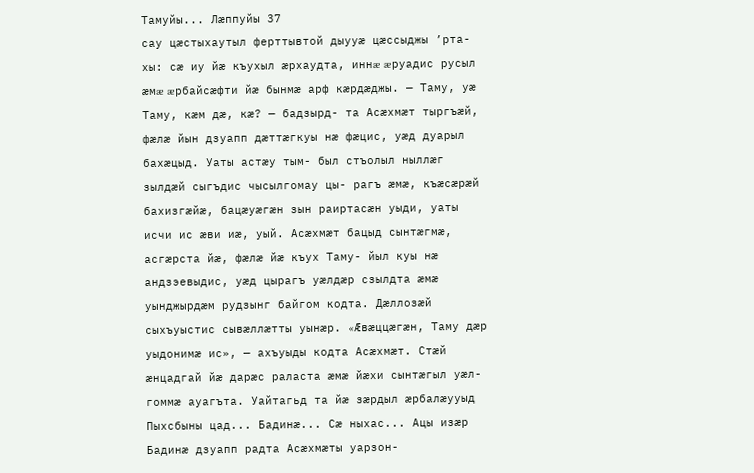Тамуйы... Лæппуйы 37
сау цæстыхаутыл ферттывтой дыууæ цæссыджы ’рта- хы: сæ иу йæ къухыл æрхаудта, иннæ æруадис русыл æмæ æрбайсæфти йæ бынмæ арф кæрдæджы. — Таму, уæ Таму, кæм дæ, кæ? — бадзырд- та Асæхмæт тыргъæй, фæлæ йын дзуапп дæттæгкуы нæ фæцис, уæд дуарыл бахæцыд. Уаты астæу тым- был стъолыл ныллæг зылдæй сыгъдис чысылгомау цы- рагъ æмæ, къæсæрæй бахизгæйæ, бацæуæгæн зын раиртасæн уыди, уаты исчи ис æви иæ, уый. Асæхмæт бацыд сынтæгмæ, асгæрста йæ, фæлæ йæ къух Таму- йыл куы нæ андзэевыдис, уæд цырагъ уæлдæр сзылдта æмæ уынджырдæм рудзынг байгом кодта. Дæллозæй сыхъуыстис сывæллæтты уынæр. «Æвæццæгæн, Таму дæр уыдонимæ ис», — ахъуыды кодта Асæхмæт. Стæй æнцадгай йæ дарæс раласта æмæ йæхи сынтæгыл уæл- гоммæ ауагъта. Уайтагьд та йæ зæрдыл æрбалæууыд Пыхсбыны цад... Бадинæ... Сæ ныхас... Ацы изæр Бадинæ дзуапп радта Асæхмæты уарзон-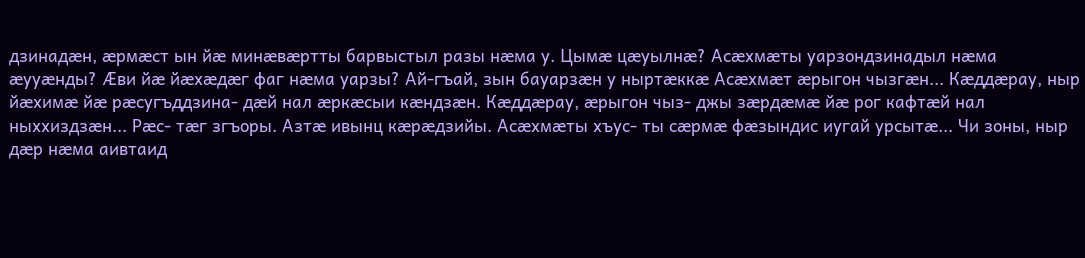дзинадæн, æрмæст ын йæ минæвæртты барвыстыл разы нæма у. Цымæ цæуылнæ? Асæхмæты уарзондзинадыл нæма æууæнды? Æви йæ йæхæдæг фаг нæма уарзы? Ай-гъай, зын бауарзæн у ныртæккæ Асæхмæт æрыгон чызгæн... Кæддæрау, ныр йæхимæ йæ рæсугъддзина- дæй нал æркæсыи кæндзæн. Кæддæрау, æрыгон чыз- джы зæрдæмæ йæ рог кафтæй нал ныххиздзæн... Рæс- тæг згъоры. Азтæ ивынц кæрæдзийы. Асæхмæты хъус- ты сæрмæ фæзындис иугай урсытæ... Чи зоны, ныр дæр нæма аивтаид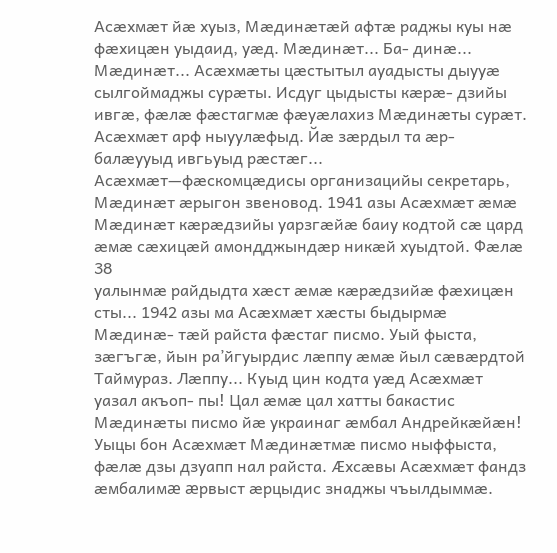Асæхмæт йæ хуыз, Мæдинæтæй афтæ раджы куы нæ фæхицæн уыдаид, уæд. Мæдинæт... Ба- динæ... Мæдинæт... Асæхмæты цæстытыл ауадысты дыууæ сылгоймаджы сурæты. Исдуг цыдысты кæрæ- дзийы ивгæ, фæлæ фæстагмæ фæуæлахиз Мæдинæты сурæт. Асæхмæт арф ныуулæфыд. Йæ зæрдыл та æр- балæууыд ивгьуыд рæстæг... Асæхмæт—фæскомцæдисы организацийы секретарь, Мæдинæт æрыгон звеновод. 1941 азы Асæхмæт æмæ Мæдинæт кæрæдзийы уарзгæйæ баиу кодтой сæ цард æмæ сæхицæй амондджындæр никæй хуыдтой. Фæлæ 38
уалынмæ райдыдта хæст æмæ кæрæдзийæ фæхицæн сты... 1942 азы ма Асæхмæт хæсты быдырмæ Мæдинæ- тæй райста фæстаг писмо. Уый фыста, зæгъгæ, йын ра’йгуырдис лæппу æмæ йыл сæвæрдтой Таймураз. Лæппу... Куыд цин кодта уæд Асæхмæт уазал акъоп- пы! Цал æмæ цал хатты бакастис Мæдинæты писмо йæ украинаг æмбал Андрейкæйæн! Уыцы бон Асæхмæт Мæдинæтмæ писмо ныффыста, фæлæ дзы дзуапп нал райста. Æхсæвы Асæхмæт фандз æмбалимæ æрвыст æрцыдис знаджы чъылдыммæ.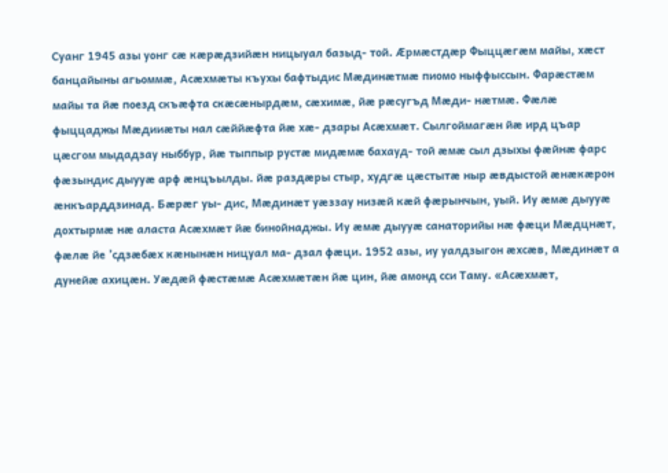Суанг 1945 азы уонг сæ кæрæдзийæн ницыуал базыд- той. Æрмæстдæр Фыццæгæм майы, хæст банцайыны агьоммæ, Асæхмæты къухы бафтыдис Мæдинæтмæ пиомо ныффыссын. Фарæстæм майы та йæ поезд скъæфта скæсæнырдæм, сæхимæ, йæ рæсугъд Мæди- нæтмæ. Фæлæ фыццаджы Мæдииæты нал сæййæфта йæ хæ- дзары Асæхмæт. Сылгоймагæн йæ ирд цъар цæсгом мыдадзау ныббур, йæ тыппыр рустæ мидæмæ бахауд- той æмæ сыл дзыхы фæйнæ фарс фæзындис дыууæ арф æнцъылды. йæ раздæры стыр, худгæ цæстытæ ныр æвдыстой æнæкæрон æнкъарддзинад. Бæрæг уы- дис, Мæдинæт уæззау низæй кæй фæрынчын, уый. Иу æмæ дыууæ дохтырмæ нæ аласта Асæхмæт йæ бинойнаджы. Иу æмæ дыууæ санаторийы нæ фæци Мæдцнæт, фæлæ йе ’сдзæбæх кæнынæн ницуал ма- дзал фæци. 1952 азы, иу уалдзыгон æхсæв, Мæдинæт а дунейæ ахицæн. Уæдæй фæстæмæ Асæхмæтæн йæ цин, йæ амонд сси Таму. «Асæхмæт,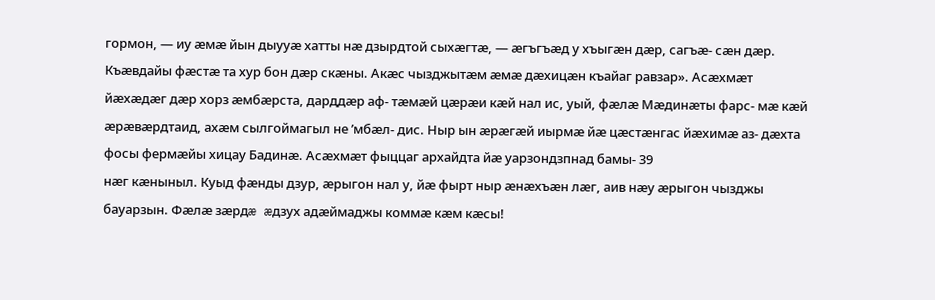гормон, — иу æмæ йын дыууæ хатты нæ дзырдтой сыхæгтæ, — æгъгъæд у хъыгæн дæр, сагъæ- сæн дæр. Къæвдайы фæстæ та хур бон дæр скæны. Акæс чызджытæм æмæ дæхицæн къайаг равзар». Асæхмæт йæхæдæг дæр хорз æмбæрста, дарддæр аф- тæмæй цæрæи кæй нал ис, уый, фæлæ Мæдинæты фарс- мæ кæй æрæвæрдтаид, ахæм сылгоймагыл не ’мбæл- дис. Ныр ын æрæгæй иырмæ йæ цæстæнгас йæхимæ аз- дæхта фосы фермæйы хицау Бадинæ. Асæхмæт фыццаг архайдта йæ уарзондзпнад бамы- 39
нæг кæныныл. Куыд фæнды дзур, æрыгон нал у, йæ фырт ныр æнæхъæн лæг, аив нæу æрыгон чызджы бауарзын. Фæлæ зæрдæ æдзух адæймаджы коммæ кæм кæсы!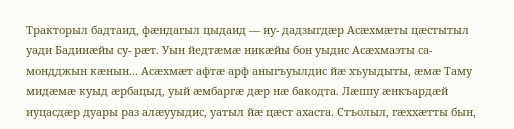Тракторыл бадтаид, фæндагыл цыдаид — иу- дадзыгдæр Асæхмæты цæстытыл уади Бадинæйы су- рæт. Уын йедтæмæ никæйы бон уыдис Асæхмаэты са- мондджын кæнын... Асæхмæт афтæ арф аныгъуылдис йæ хъуыдыты, æмæ Таму мидæмæ куыд æрбацыд, уый æмбаргæ дæр нæ бакодта. Лæппу æнкъардæй иуцасдæр дуары раз алæууыдис, уатыл йæ цæст ахаста. Стъолыл, гæххæтты бын,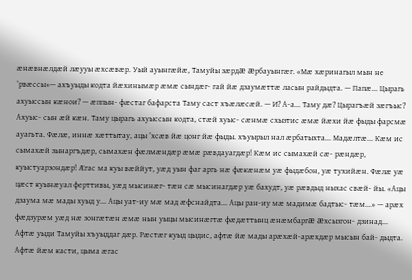æнæвнæлдæй лæууы æхсæвæр. Уый ауынгæйæ, Тамуйы зæрдæ æрбауынгæг. «Мæ хæринагыл мын не ’рвæссы»— ахъуыды кодта йæхинымæр æмæ сындæг- гай йæ дзаумæттæ ласын райдыдта. — Папæ... Цырагь ахуыссын кæнои? — æппын- фæстаг бафарста Таму саст хъæлæсæй. — И? А-а... Таму дæ? Цырагъæй зæгъыс? Ахуыс- сын æй кæн. Таму цырагь ахуыссын кодта, стæй хуыс- сæнмæ схызтис æмæ йæхи йæ фыды фарсмæ ауагьта. Фæлæ, иннæ хæттытау, ацы ’хсæв йæ цонг йæ фыды. хъуырыл нал æрбатыхта... Мадæлтæ... Кæм ис сымахæй зынаргъдæр, сымахæн фæлмæндæр æмæ рæвдауагдæр! Кæм ис сымахæй сæ- рæндæр, куыстуарзондæр! Æгас ма куы вæййут, уæд уын фаг аргь нæ фæкæнæм уæ фыдæбон, уæ тухийæн. Фæлæ уæ цæст куынæуал ферттивы, уæд мысинæг- тæн сæ мысинагдæр уæ бахудт, уæ рæвдыд ныхас свæй- йы. «Ацы дзаума мæ мады хуыд у... Ацы уат-иу мæ мад æфснайдта... Ацы ран-иу мæ мадимæ бадтыс- тæм...» — арæх фæдзурæм уæд нæ зонгæтæн æмæ нын уыцы мысинæгтæ фæдæттынц æнæмбаргæ æхсызгон- дзинад... Афтæ уыди Тамуйы хъуыддаг дæр. Рæстæг куыд цыдис, афтæ йæ мады арæхæй-арæхдæр мысын бай- дыдта. Афтæ йæм касти, цыма æгас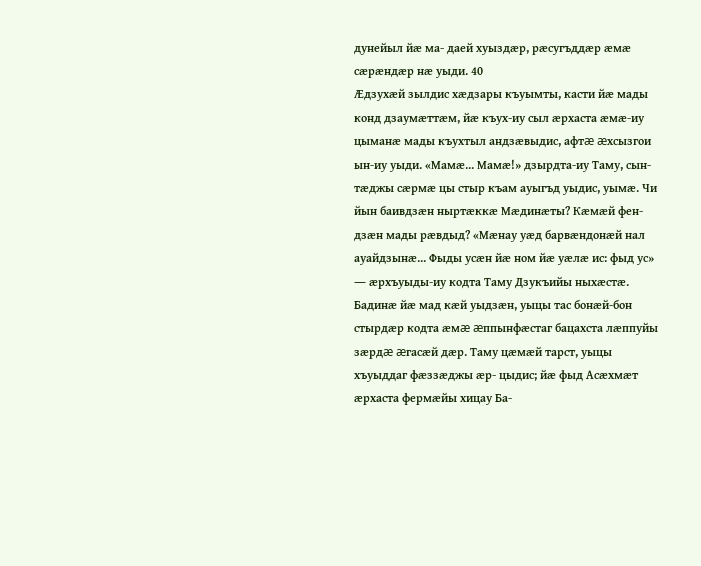дунейыл йæ ма- даей хуыздæр, рæсугъддæр æмæ сæрæндæр нæ уыди. 40
Æдзухæй зылдис хæдзары къуымты, касти йæ мады конд дзаумæттæм, йæ къух-иу сыл æрхаста æмæ-иу цыманæ мады къухтыл андзæвыдис, афтæ æхсызгои ын-иу уыди. «Мамæ... Мамæ!» дзырдта-иу Таму, сын- тæджы сæрмæ цы стыр къам ауыгъд уыдис, уымæ. Чи йын баивдзæн ныртæккæ Мæдинæты? Кæмæй фен- дзæн мады рæвдыд? «Мæнау уæд барвæндонæй нал ауайдзынæ... Фыды усæн йæ ном йæ уæлæ ис: фыд ус» — æрхъуыды-иу кодта Таму Дзукъийы ныхæстæ. Бадинæ йæ мад кæй уыдзæн, уыцы тас бонæй-бон стырдæр кодта æмæ æппынфæстаг бацахста лæппуйы зæрдæ æгасæй дæр. Таму цæмæй тарст, уыцы хъуыддаг фæззæджы æр- цыдис; йæ фыд Асæхмæт æрхаста фермæйы хицау Ба-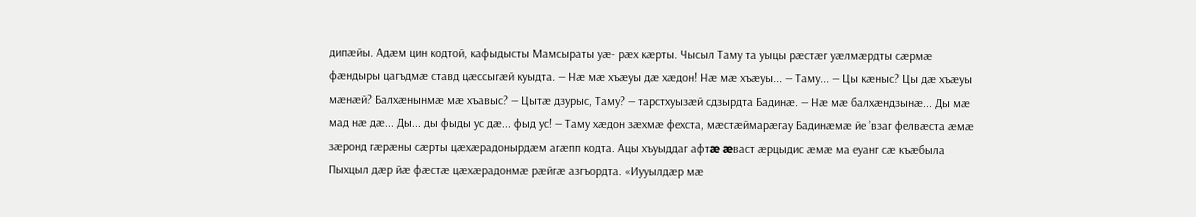дипæйы. Адæм цин кодтой, кафыдысты Мамсыраты уæ- рæх кæрты. Чысыл Таму та уыцы рæстæг уæлмæрдты сæрмæ фæндыры цагъдмæ ставд цæссыгæй куыдта. — Нæ мæ хъæуы дæ хæдон! Нæ мæ хъæуы... — Таму... — Цы кæныс? Цы дæ хъæуы мæнæй? Балхæнынмæ мæ хъавыс? — Цытæ дзурыс, Таму? — тарстхуызæй сдзырдта Бадинæ. — Нæ мæ балхæндзынæ... Ды мæ мад нæ дæ... Ды... ды фыды ус дæ... фыд ус! — Таму хæдон зæхмæ фехста, мæстæймарæгау Бадинæмæ йе ’взаг фелвæста æмæ зæронд гæрæны сæрты цæхæрадонырдæм агæпп кодта. Ацы хъуыддаг афтæ æваст æрцыдис æмæ ма еуанг сæ къæбыла Пыхцыл дæр йæ фæстæ цæхæрадонмæ рæйгæ азгъордта. «Иууылдæр мæ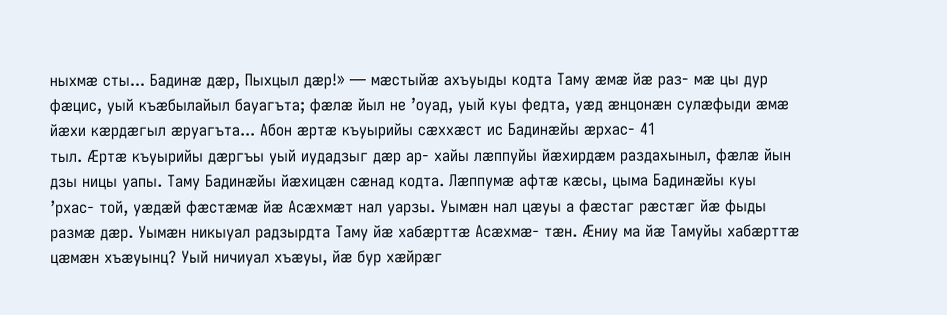ныхмæ сты... Бадинæ дæр, Пыхцыл дæр!» — мæстыйæ ахъуыды кодта Таму æмæ йæ раз- мæ цы дур фæцис, уый къæбылайыл бауагъта; фæлæ йыл не ’оуад, уый куы федта, уæд æнцонæн сулæфыди æмæ йæхи кæрдæгыл æруагъта... Абон æртæ къуырийы сæххæст ис Бадинæйы æрхас- 41
тыл. Æртæ къуырийы дæргъы уый иудадзыг дæр ар- хайы лæппуйы йæхирдæм раздахыныл, фæлæ йын дзы ницы уапы. Таму Бадинæйы йæхицæн сæнад кодта. Лæппумæ афтæ кæсы, цыма Бадинæйы куы ’рхас- той, уæдæй фæстæмæ йæ Асæхмæт нал уарзы. Уымæн нал цæуы а фæстаг рæстæг йæ фыды размæ дæр. Уымæн никыуал радзырдта Таму йæ хабæрттæ Асæхмæ- тæн. Æниу ма йæ Тамуйы хабæрттæ цæмæн хъæуынц? Уый ничиуал хъæуы, йæ бур хæйрæг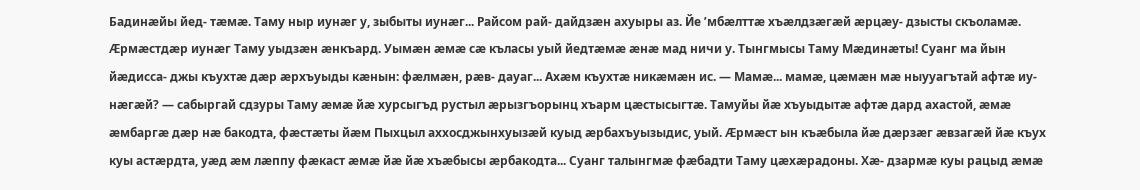Бадинæйы йед- тæмæ. Таму ныр иунæг у, зыбыты иунæг... Райсом рай- дайдзæн ахуыры аз. Йе ’мбæлттæ хъæлдзæгæй æрцæу- дзысты скъоламæ. Æрмæстдæр иунæг Таму уыдзæн æнкъард. Уымæн æмæ сæ къласы уый йедтæмæ æнæ мад ничи у. Тынгмысы Таму Мæдинæты! Суанг ма йын йæдисса- джы къухтæ дæр æрхъуыды кæнын: фæлмæн, рæв- дауаг... Ахæм къухтæ никæмæн ис. — Мамæ... мамæ, цæмæн мæ ныууагътай афтæ иу- нæгæй? — сабыргай сдзуры Таму æмæ йæ хурсыгъд рустыл æрызгъорынц хъарм цæстысыгтæ. Тамуйы йæ хъуыдытæ афтæ дард ахастой, æмæ æмбаргæ дæр нæ бакодта, фæстæты йæм Пыхцыл аххосджынхуызæй куыд æрбахъуызыдис, уый. Æрмæст ын къæбыла йæ дæрзæг æвзагæй йæ къух куы астæрдта, уæд æм лæппу фæкаст æмæ йæ йæ хъæбысы æрбакодта... Суанг талынгмæ фæбадти Таму цæхæрадоны. Хæ- дзармæ куы рацыд æмæ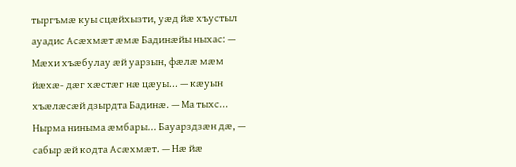тыргъмæ куы сцæйхызти, уæд йæ хъустыл ауадис Асæхмæт æмæ Бадинæйы ныхас: — Мæхи хъæбулау æй уарзын, фæлæ мæм йæхæ- дæг хæстæг нæ цæуы... — кæуын хъæлæсæй дзырдта Бадинæ. — Ма тыхс... Нырма ниныма æмбары... Бауарздзæн дæ, — сабыр æй кодта Асæхмæт. — Нæ йæ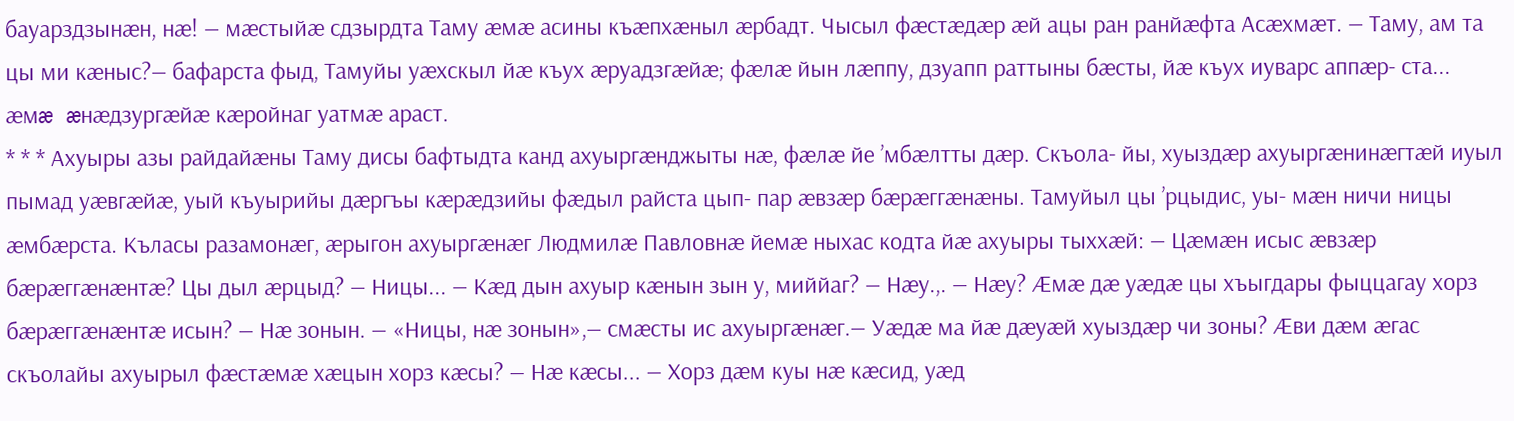бауарздзынæн, нæ! — мæстыйæ сдзырдта Таму æмæ асины къæпхæныл æрбадт. Чысыл фæстæдæр æй ацы ран ранйæфта Асæхмæт. — Таму, ам та цы ми кæныс?— бафарста фыд, Тамуйы уæхскыл йæ къух æруадзгæйæ; фæлæ йын лæппу, дзуапп раттыны бæсты, йæ къух иуварс аппæр- ста... æмæ æнæдзургæйæ кæройнаг уатмæ араст.
* * * Ахуыры азы райдайæны Таму дисы бафтыдта канд ахуыргæнджыты нæ, фæлæ йе ’мбæлтты дæр. Скъола- йы, хуыздæр ахуыргæнинæгтæй иуыл пымад уæвгæйæ, уый къуырийы дæргъы кæрæдзийы фæдыл райста цып- пар æвзæр бæрæггæнæны. Тамуйыл цы ’рцыдис, уы- мæн ничи ницы æмбæрста. Къласы разамонæг, æрыгон ахуыргæнæг Людмилæ Павловнæ йемæ ныхас кодта йæ ахуыры тыххæй: — Цæмæн исыс æвзæр бæрæггæнæнтæ? Цы дыл æрцыд? — Ницы... — Кæд дын ахуыр кæнын зын у, миййаг? — Нæу.,. — Нæу? Æмæ дæ уæдæ цы хъыгдары фыццагау хорз бæрæггæнæнтæ исын? — Нæ зонын. — «Ницы, нæ зонын»,— смæсты ис ахуыргæнæг.— Уæдæ ма йæ дæуæй хуыздæр чи зоны? Æви дæм æгас скъолайы ахуырыл фæстæмæ хæцын хорз кæсы? — Нæ кæсы... — Хорз дæм куы нæ кæсид, уæд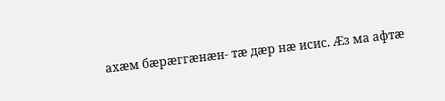ахæм бæрæггæнæн- тæ дæр нæ исис. Æз ма афтæ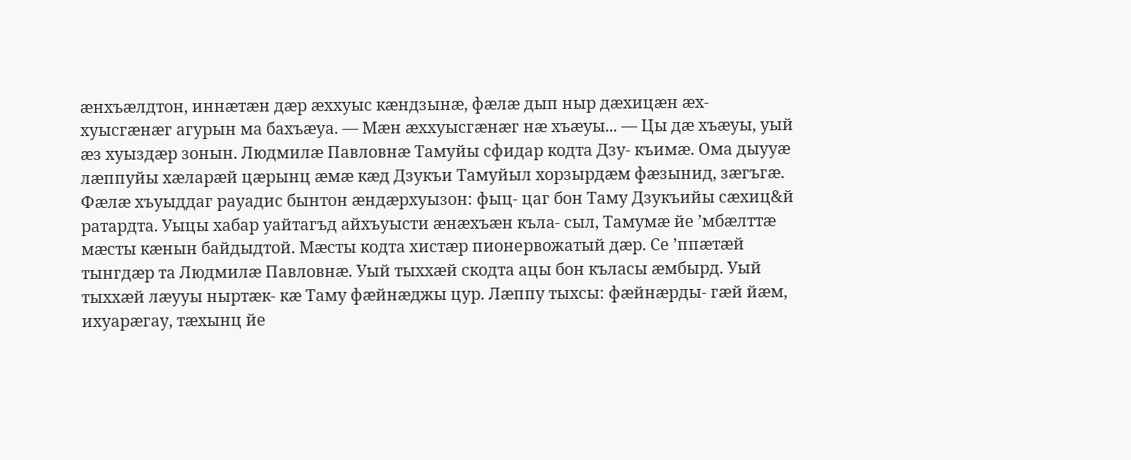æнхъæлдтон, иннæтæн дæр æххуыс кæндзынæ, фæлæ дып ныр дæхицæн æх- хуысгæнæг агурын ма бахъæуа. — Мæн æххуысгæнæг нæ хъæуы... — Цы дæ хъæуы, уый æз хуыздæр зонын. Людмилæ Павловнæ Тамуйы сфидар кодта Дзу- къимæ. Ома дыууæ лæппуйы хæларæй цæрынц æмæ кæд Дзукъи Тамуйыл хорзырдæм фæзынид, зæгъгæ. Фæлæ хъуыддаг рауадис бынтон æндæрхуызон: фыц- цаг бон Таму Дзукъийы сæхиц&й ратардта. Уыцы хабар уайтагъд айхъуысти æнæхъæн къла- сыл, Тамумæ йе ’мбæлттæ мæсты кæнын байдыдтой. Мæсты кодта хистæр пионервожатый дæр. Се ’ппæтæй тынгдæр та Людмилæ Павловнæ. Уый тыххæй скодта ацы бон къласы æмбырд. Уый тыххæй лæууы ныртæк- кæ Таму фæйнæджы цур. Лæппу тыхсы: фæйнæрды- гæй йæм, ихуарæгау, тæхынц йе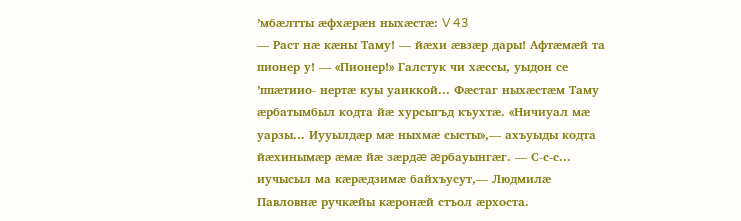’мбæлтты æфхæрæн ныхæстæ: V 43
— Раст нæ кæны Таму! — йæхи æвзæр дары! Афтæмæй та пионер у! — «Пионер!» Галстук чи хæссы, уыдон се ’ппæтиио- нертæ куы уаиккой... Фæстаг ныхæстæм Таму æрбатымбыл кодта йæ хурсыгъд къухтæ. «Ничиуал мæ уарзы... Иууылдæр мæ ныхмæ сысты»,— ахъуыды кодта йæхинымæр æмæ йæ зæрдæ æрбауынгæг. — С-с-с... иучысыл ма кæрæдзимæ байхъусут,— Людмилæ Павловнæ ручкæйы кæронæй стъол æрхоста.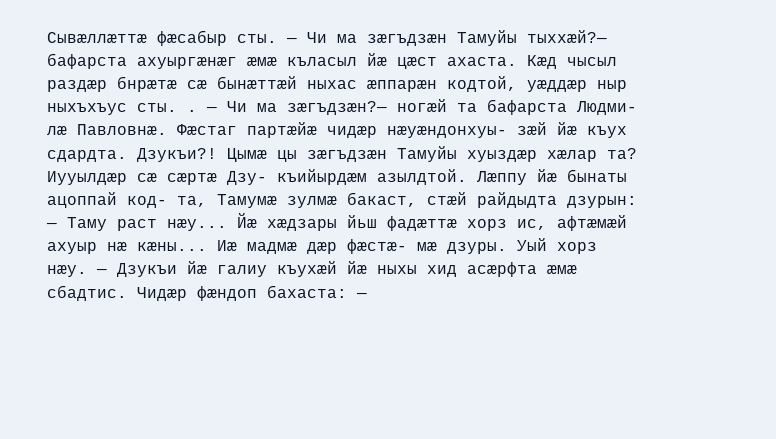Сывæллæттæ фæсабыр сты. — Чи ма зæгъдзæн Тамуйы тыххæй?— бафарста ахуыргæнæг æмæ къласыл йæ цæст ахаста. Кæд чысыл раздæр бнрæтæ сæ бынæттæй ныхас æппарæн кодтой, уæддæр ныр ныхъхъус сты. . — Чи ма зæгъдзæн?— ногæй та бафарста Людми- лæ Павловнæ. Фæстаг партæйæ чидæр нæуæндонхуы- зæй йæ къух сдардта. Дзукъи?! Цымæ цы зæгъдзæн Тамуйы хуыздæр хæлар та? Иууылдæр сæ сæртæ Дзу- къийырдæм азылдтой. Лæппу йæ бынаты ацоппай код- та, Тамумæ зулмæ бакаст, стæй райдыдта дзурын: — Таму раст нæу... Йæ хæдзары йьш фадæттæ хорз ис, афтæмæй ахуыр нæ кæны... Иæ мадмæ дæр фæстæ- мæ дзуры. Уый хорз нæу. — Дзукъи йæ галиу къухæй йæ ныхы хид асæрфта æмæ сбадтис. Чидæр фæндоп бахаста: —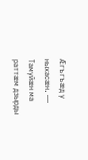Æгъгъæд у ныхасæн. — Тамуйæн ма раттæм дзырды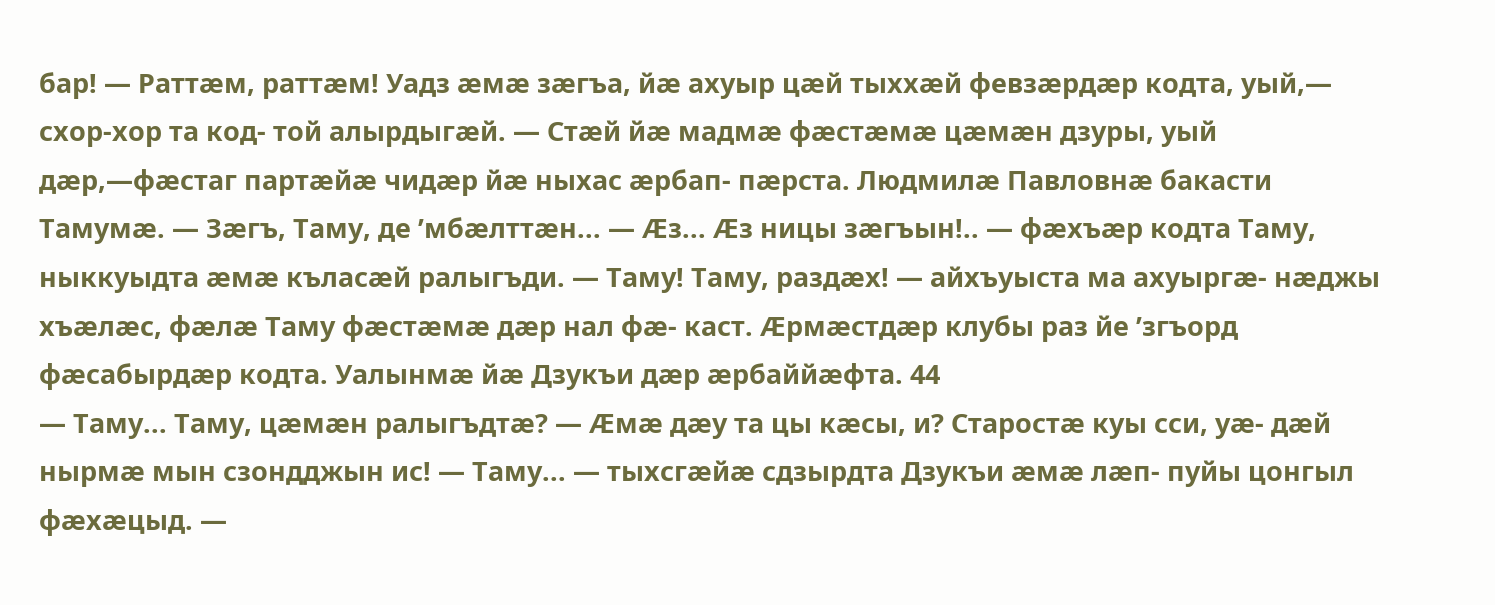бар! — Раттæм, раттæм! Уадз æмæ зæгъа, йæ ахуыр цæй тыххæй февзæрдæр кодта, уый,— схор-хор та код- той алырдыгæй. — Стæй йæ мадмæ фæстæмæ цæмæн дзуры, уый дæр,—фæстаг партæйæ чидæр йæ ныхас æрбап- пæрста. Людмилæ Павловнæ бакасти Тамумæ. — Зæгъ, Таму, де ’мбæлттæн... — Æз... Æз ницы зæгъын!.. — фæхъæр кодта Таму, ныккуыдта æмæ къласæй ралыгъди. — Таму! Таму, раздæх! — айхъуыста ма ахуыргæ- нæджы хъæлæс, фæлæ Таму фæстæмæ дæр нал фæ- каст. Æрмæстдæр клубы раз йе ’згъорд фæсабырдæр кодта. Уалынмæ йæ Дзукъи дæр æрбаййæфта. 44
— Таму... Таму, цæмæн ралыгъдтæ? — Æмæ дæу та цы кæсы, и? Старостæ куы сси, уæ- дæй нырмæ мын сзондджын ис! — Таму... — тыхсгæйæ сдзырдта Дзукъи æмæ лæп- пуйы цонгыл фæхæцыд. —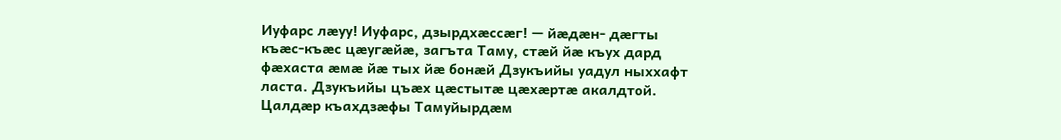Иуфарс лæуу! Иуфарс, дзырдхæссæг! — йæдæн- дæгты къæс-къæс цæугæйæ, загъта Таму, стæй йæ къух дард фæхаста æмæ йæ тых йæ бонæй Дзукъийы уадул ныххафт ласта. Дзукъийы цъæх цæстытæ цæхæртæ акалдтой. Цалдæр къахдзæфы Тамуйырдæм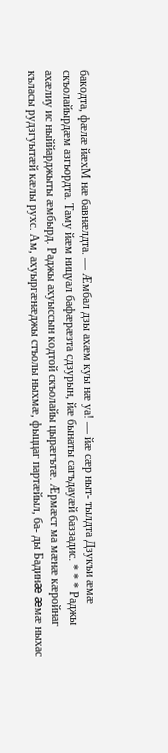бакодта, фæлæ йæхМ нæ бавнæлдта. — Æмбал дзы ахæм куы нæ уа! — йæ сæр ныт- тылдта Дзукъи æмæ скъолайырдæм азгьордта. Таму йæм ницуал бафæрæзта сдзурын, йæ бынаты сагъдауæй баззадис. * * * Раджы ахæлиу ис ныййарджыты æмбырд. Раджы ахуыссын кодтой скъолайы цырæгътæ. Æрмæст ма мæнæ кæройнаг къласы рудзгуытæй кæлы рухс. Ам, ахуыргæнæджы стъолы ныхмæ, фыццаг партæйыл, ба- ды Бадинæ æмæ ныхас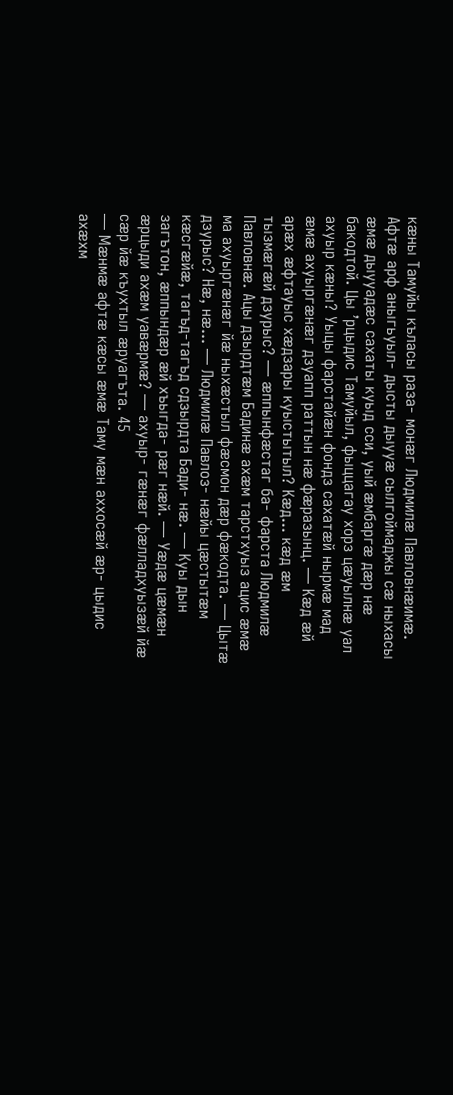кæны Тамуйы къласы раза- монæг Людмилæ Павловнæимæ. Афтæ арф аныгьуыл- дысты дыууæ сылгоймаджы сæ ныхасы æмæ дыууадæс сахаты куыд сси, уый æмбаргæ дæр нæ бакодтой. Цы ’рцыдис Тамуйыл, фыццагау хорз цæуылнæ уал ахуыр кæны? Уыцы фарстайæн фондз сахатæй нырмæ мад æмæ ахуыргæнæг дзуапп раттын нæ фæразынц. — Кæд æй арæх æфтауыс хæдзары куыстытыл? Кæд... кæд æм тызмæгæй дзурыс? — æппынфæстаг ба- фарста Людмилæ Павловнæ. Ацы дзырдтæм Бадинæ ахæм тарстхуыз ацис æмæ ма ахуыргæнæг йæ ныхæстыл фæсмон дæр фæкодта. — Цытæ дзурыс? Нæ, нæ... — Людмилæ Павлоз- нæйы цæстытæм кæсгæйæ, тагъд-тагъд сдзырдта Бади- нæ. — Куы дын загътон, æппындæр æй хъыгда- рæг нæй. — Уæдæ цæмæн æрцыди ахæм уавæрмæ? — ахуыр- гæнæг фæлладхуызæй йæ сæр йæ къухтыл æруагъта. 45
— Мæнмæ афтæ кæсы æмæ Таму мæн аххосæй æр- цыдис ахæхм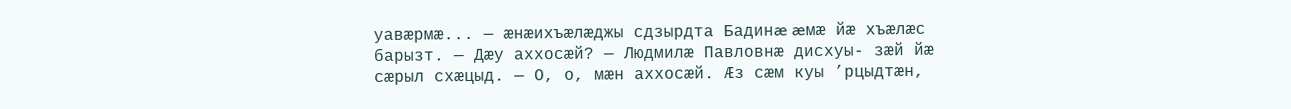уавæрмæ... — æнæихъæлæджы сдзырдта Бадинæ æмæ йæ хъæлæс барызт. — Дæу аххосæй? — Людмилæ Павловнæ дисхуы- зæй йæ сæрыл схæцыд. — О, о, мæн аххосæй. Æз сæм куы ’рцыдтæн,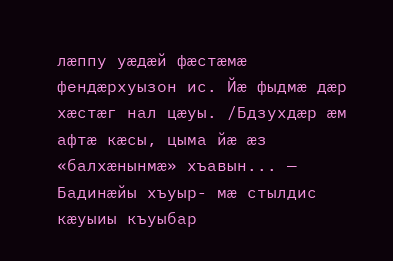лæппу уæдæй фæстæмæ фендæрхуызон ис. Йæ фыдмæ дæр хæстæг нал цæуы. /Бдзухдæр æм афтæ кæсы, цыма йæ æз «балхæнынмæ» хъавын... — Бадинæйы хъуыр- мæ стылдис кæуыиы къуыбар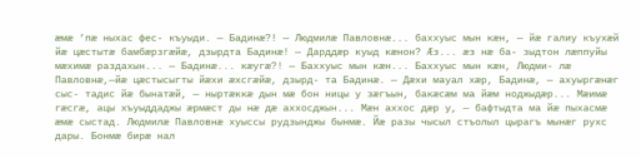æмæ ’пæ ныхас фес- къуыди. — Бадинæ?! — Людмилæ Павловнæ... баххуыс мын кæн, — йæ галиу къухæй йæ цæстытæ бамбæрзгæйæ, дзырдта Бадинæ! — Дарддæр куыд кæнон? Æз... æз нæ ба- зыдтон лæппуйы мæхимæ раздахын... — Бадинæ... кæугæ?! — Баххуыс мын кæн... Баххуыс мын кæн, Людми- лæ Павловнæ,—йæ цæстысыгты йæхи æхсгæйæ, дзырд- та Бадинæ. — Дæхи мауал хæр, Бадинæ, — ахуыргæнæг сыс- тадис йæ бынатæй, — ныртæккæ дын мæ бон ницы у зæгъын, бакæсæм ма йæм ноджыдæр... Мæимæ гæсгæ, ацы хъуыддаджы æрмæст ды нæ дæ аххосджын... Мæн аххос дæр у, — бафтыдта ма йæ пыхасмæ æмæ сыстад. Людмилæ Павловнæ хуыссы рудзынджы бынмæ. Йæ разы чысыл стъолыл цырагъ мынæг рухс дары. Бонмæ бирæ нал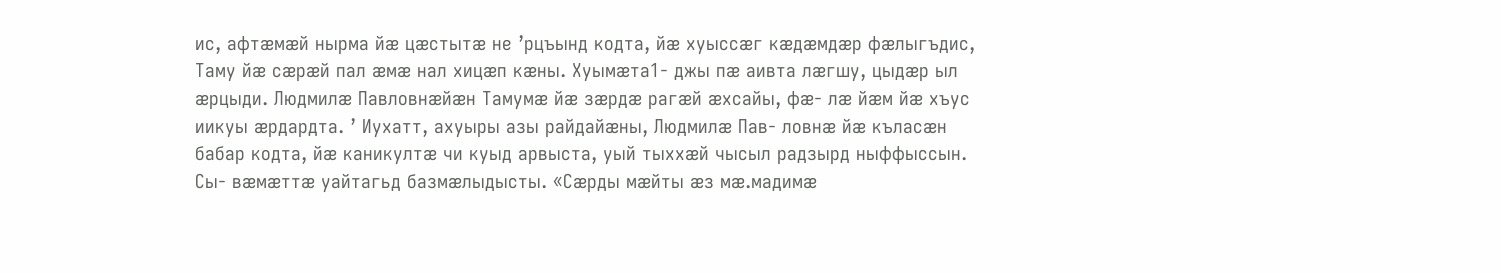ис, афтæмæй нырма йæ цæстытæ не ’рцъынд кодта, йæ хуыссæг кæдæмдæр фæлыгъдис, Таму йæ сæрæй пал æмæ нал хицæп кæны. Хуымæта1- джы пæ аивта лæгшу, цыдæр ыл æрцыди. Людмилæ Павловнæйæн Тамумæ йæ зæрдæ рагæй æхсайы, фæ- лæ йæм йæ хъус иикуы æрдардта. ’ Иухатт, ахуыры азы райдайæны, Людмилæ Пав- ловнæ йæ къласæн бабар кодта, йæ каникултæ чи куыд арвыста, уый тыххæй чысыл радзырд ныффыссын. Сы- вæмæттæ уайтагьд базмæлыдысты. «Сæрды мæйты æз мæ.мадимæ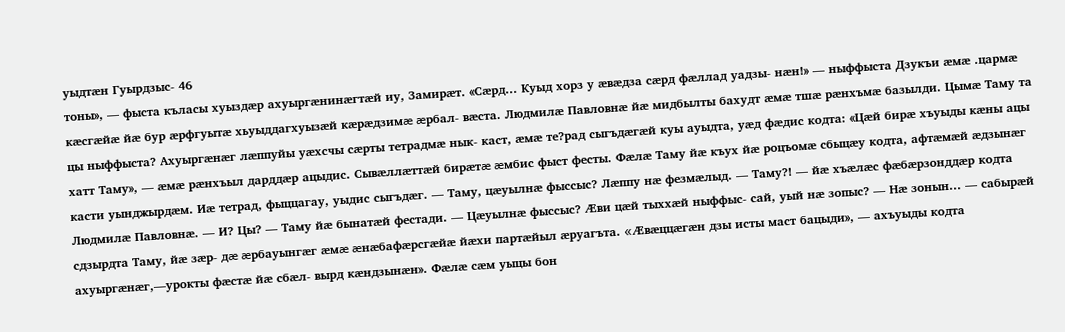уыдтæн Гуырдзыс- 46
тоны», — фыста къласы хуыздæр ахуыргæнинæгтæй иу, Замирæт. «Сæрд... Куыд хорз у æвæдза сæрд фæллад уадзы- нæн!» — ныффыста Дзукъи æмæ .цармæ кæсгæйæ йæ бур æрфгуытæ хьуыддагхуызæй кæрæдзимæ æрбал- вæста. Людмилæ Павловнæ йæ мидбылты бахудт æмæ тшæ рæнхъмæ базылди. Цымæ Таму та цы ныффыста? Ахуыргæнæг лæппуйы уæхсчы сæрты тетрадмæ нык- каст, æмæ те?рад сыгъдæгæй куы ауыдта, уæд фæдис кодта: «Цæй бирæ хъуыды кæны ацы хатт Таму», — æмæ рæнхъыл дарддæр ацыдис. Сывæллæттæй бирæтæ æмбис фыст фесты. Фæлæ Таму йæ къух йæ роцъомæ сбыцæу кодта, афтæмæй æдзынæг касти уынджырдæм. Иæ тетрад, фыццагау, уыдис сыгъдæг. — Таму, цæуылнæ фыссыс? Лæппу нæ фезмæлыд. — Таму?! — йæ хъæлæс фæбæрзонддæр кодта Людмилæ Павловнæ. — И? Цы? — Таму йæ бынатæй фестади. — Цæуылнæ фыссыс? Æви цæй тыххæй ныффыс- сай, уый нæ зопыс? — Нæ зонын... — сабырæй сдзырдта Таму, йæ зæр- дæ æрбауынгæг æмæ æнæбафæрсгæйæ йæхи партæйыл æруагъта. «Æвæццæгæн дзы исты маст бацыди», — ахъуыды кодта ахуыргæнæг,—урокты фæстæ йæ сбæл- вырд кæндзынæн». Фæлæ сæм уыцы бон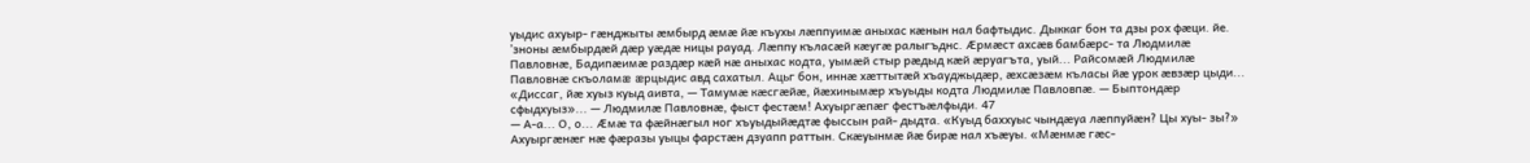уыдис ахуыр- гæнджыты æмбырд æмæ йæ къухы лæппуимæ аныхас кæнын нал бафтыдис. Дыккаг бон та дзы рох фæци. йе. ’зноны æмбырдæй дæр уæдæ ницы рауад. Лæппу къласæй кæугæ ралыгъднс. Æрмæст ахсæв бамбæрс- та Людмилæ Павловнæ, Бадипæимæ раздæр кæй нæ аныхас кодта, уымæй стыр рæдыд кæй æруагъта, уый... Райсомæй Людмилæ Павловнæ скъоламæ æрцыдис авд сахатыл. Ацьг бон, иннæ хæттытæй хъауджыдæр, æхсæзæм къласы йæ урок æвзæр цыди... «Диссаг, йæ хуыз куыд аивта, — Тамумæ кæсгæйæ, йæхинымæр хъуыды кодта Людмилæ Павловпæ. — Быптондæр сфыдхуыз»... — Людмилæ Павловнæ, фыст фестæм! Ахуыргæпæг фестъæлфыди. 47
— А-а... О, о... Æмæ та фæйнæгыл ног хъуыдыйæдтæ фыссын рай- дыдта. «Куыд баххуыс чындæуа лæппуйæн? Цы хуы- зы?» Ахуыргæнæг нæ фæразы уыцы фарстæн дзуапп раттын. Скæуынмæ йæ бирæ нал хъæуы. «Мæнмæ гæс-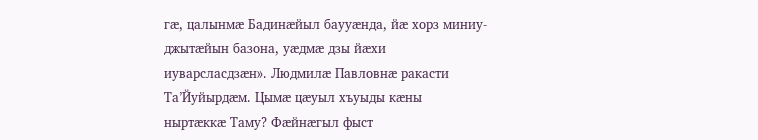гæ, цалынмæ Бадинæйыл баууæнда, йæ хорз миниу- джытæйын базона, уæдмæ дзы йæхи иуварсласдзæн». Людмилæ Павловнæ ракасти Та’Йуйырдæм. Цымæ цæуыл хъуыды кæны ныртæккæ Таму? Фæйнæгыл фыст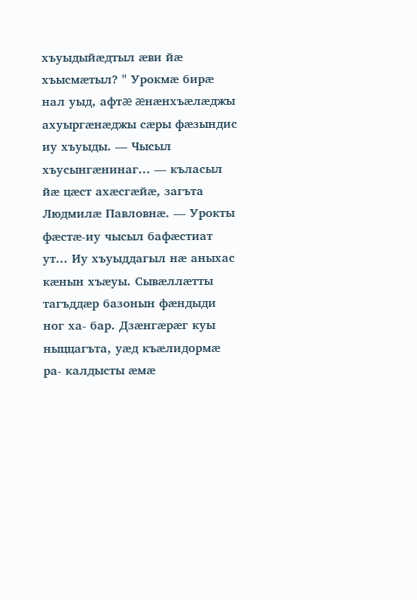хъуыдыйæдтыл æви йæ хъысмæтыл? " Урокмæ бирæ нал уыд, афтæ æнæнхъæлæджы ахуыргæнæджы сæры фæзындис иу хъуыды. — Чысыл хъусынгæнинаг... — къласыл йæ цæст ахæсгæйæ, загъта Людмилæ Павловнæ. — Урокты фæстæ-иу чысыл бафæстиат ут... Иу хъуыддагыл нæ аныхас кæнын хъæуы. Сывæллæтты тагъддæр базонын фæндыди ног ха- бар. Дзæнгæрæг куы ныццагъта, уæд къæлидормæ ра- калдысты æмæ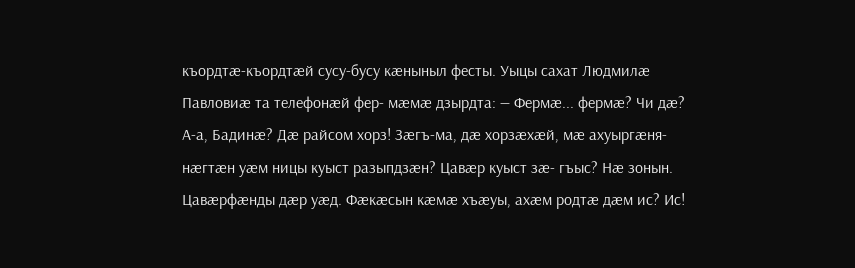къордтæ-къордтæй сусу-бусу кæныныл фесты. Уыцы сахат Людмилæ Павловиæ та телефонæй фер- мæмæ дзырдта: — Фермæ... фермæ? Чи дæ? А-а, Бадинæ? Дæ райсом хорз! Зæгъ-ма, дæ хорзæхæй, мæ ахуыргæня- нæгтæн уæм ницы куыст разыпдзæн? Цавæр куыст зæ- гъыс? Нæ зонын. Цавæрфæнды дæр уæд. Фæкæсын кæмæ хъæуы, ахæм родтæ дæм ис? Ис!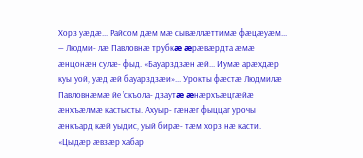Хорз уæдæ... Райсом дæм мæ сывæллæттимæ фæцæуæм... — Людми- лæ Павловнæ трубкæ æрæвæрдта æмæ æнцонæн сулæ- фыд. «Бауарздзæн æй... Иумæ арæхдæр куы уой, уæд æй бауарздзæи»... Урокты фæстæ Людмилæ Павловнæмæ йе ’скъола- дзаутæ æнæрхъæцгæйæ æнхъæлмæ кастысты. Ахуыр- гæнæг фыццаг урочы æнкъард кæй уыдис, уый бирæ- тæм хорз нæ касти. «Цыдæр æвзæр хабар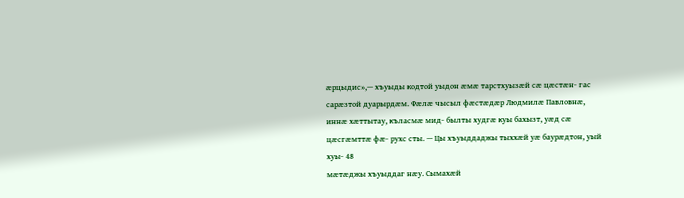æрцыдис»,— хъуыды кодтой уыдон æмæ тарстхуызæй сæ цæстæн- гас сарæзтой дуарырдæм. Фæлæ чысыл фæстæдæр Людмилæ Павловнæ, иннæ хæттытау, къласмæ мид- былты худгæ куы бахызт, уæд сæ цæсгæмттæ фæ- рухс сты. — Цы хъуыддаджы тыххæй уæ баурæдтон, уый хуы- 48
мæтæджы хъуыддаг нæу. Сымахæй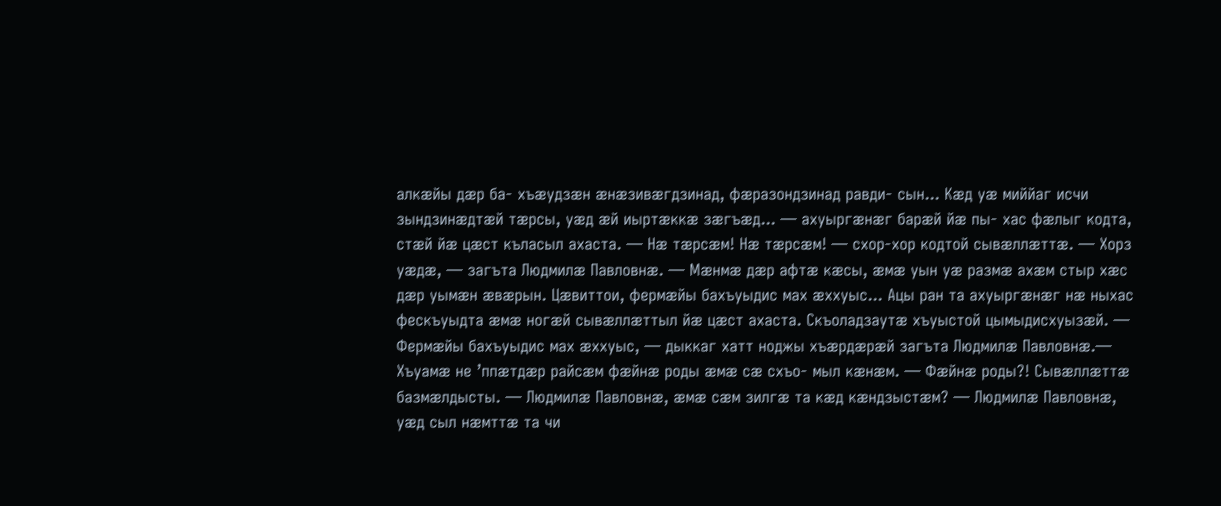алкæйы дæр ба- хъæудзæн æнæзивæгдзинад, фæразондзинад равди- сын... Кæд уæ миййаг исчи зындзинæдтæй тæрсы, уæд æй иыртæккæ зæгъæд... — ахуыргæнæг барæй йæ пы- хас фæлыг кодта, стæй йæ цæст къласыл ахаста. — Нæ тæрсæм! Нæ тæрсæм! — схор-хор кодтой сывæллæттæ. — Хорз уæдæ, — загъта Людмилæ Павловнæ. — Мæнмæ дæр афтæ кæсы, æмæ уын уæ размæ ахæм стыр хæс дæр уымæн æвæрын. Цæвиттои, фермæйы бахъуыдис мах æххуыс... Ацы ран та ахуыргæнæг нæ ныхас фескъуыдта æмæ ногæй сывæллæттыл йæ цæст ахаста. Скъоладзаутæ хъуыстой цымыдисхуызæй. — Фермæйы бахъуыдис мах æххуыс, — дыккаг хатт ноджы хъæрдæрæй загъта Людмилæ Павловнæ.— Хъуамæ не ’ппæтдæр райсæм фæйнæ роды æмæ сæ схъо- мыл кæнæм. — Фæйнæ роды?! Сывæллæттæ базмæлдысты. — Людмилæ Павловнæ, æмæ сæм зилгæ та кæд кæндзыстæм? — Людмилæ Павловнæ, уæд сыл нæмттæ та чи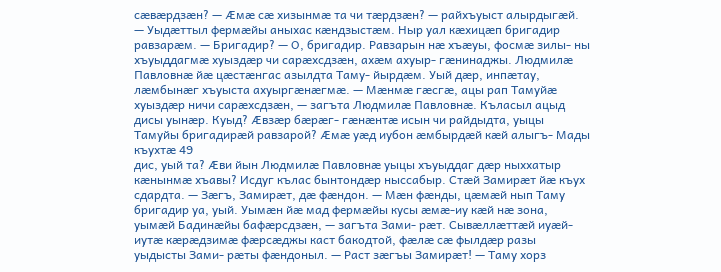сæвæрдзæн? — Æмæ сæ хизынмæ та чи тæрдзæн? — райхъуыст алырдыгæй. — Уыдæттыл фермæйы аныхас кæндзыстæм. Ныр уал кæхицæп бригадир равзарæм. — Бригадир? — О, бригадир. Равзарын нæ хъæуы, фосмæ зилы- ны хъуыддагмæ хуыздæр чи сарæхсдзæн, ахæм ахуыр- гæнинаджы. Людмилæ Павловнæ йæ цæстæнгас азылдта Таму- йырдæм. Уый дæр, инпæтау, лæмбынæг хъуыста ахуыргæнæгмæ. — Мæнмæ гæсгæ, ацы рап Тамуйæ хуыздæр ничи сарæхсдзæн, — загъта Людмилæ Павловнæ. Къласыл ацыд дисы уынæр. Куыд? Æвзæр бæрæг- гæнæнтæ исын чи райдыдта, уыцы Тамуйы бригадирæй равзарой? Æмæ уæд иубон æмбырдæй кæй алыгъ- Мады къухтæ 49
дис, уый та? Æви йын Людмилæ Павловнæ уыцы хъуыддаг дæр ныххатыр кæнынмæ хъавы? Исдуг кълас бынтондæр ныссабыр. Стæй Замирæт йæ къух сдардта. — Зæгъ, Замирæт, дæ фæндон. — Мæн фæнды, цæмæй нып Таму бригадир уа, уый. Уымæн йæ мад фермæйы кусы æмæ-иу кæй нæ зона, уымæй Бадинæйы бафæрсдзæн, — загъта Зами- рæт. Сывæллæттæй иуæй-иутæ кæрæдзимæ фæрсæджы каст бакодтой, фæлæ сæ фылдæр разы уыдысты Зами- рæты фæндоныл. — Раст зæгъы Замирæт! — Таму хорз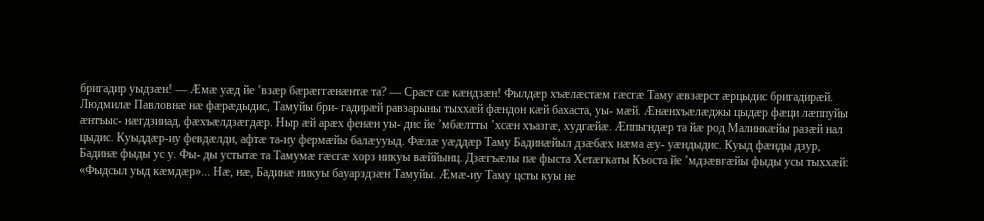бригадир уыдзæн! — Æмæ уæд йе ’взæр бæрæггæнæнтæ та? — Сраст сæ кæндзæн! Фылдæр хъæлæстæм гæсгæ Таму æвзæрст æрцыдис бригадирæй. Людмилæ Павловнæ нæ фæрæдыдис, Тамуйы бри- гадирæй равзарыны тыххæй фæндон кæй бахаста, уы- мæй. Æнæнхъæлæджы цыдæр фæци лæппуйы æнтъыс- нæгдзииад, фæхъæлдзæгдæр. Ныр æй арæх фенæн уы- дис йе ’мбæлтты ’хсæн хъазгæ, худгæйæ. Æппьгндæр та йæ род Малинкæйы разæй нал цыдис. Куыддæр-иу февдæлди, афтæ та-иу фермæйы балæууыд. Фæлæ уæддæр Таму Бадинæйыл дзæбæх нæма æу- уæндыдис. Куыд фæнды дзур, Бадинæ фыды ус у. Фы- ды устытæ та Тамумæ гæсгæ хорз никуы вæййынц. Дзæгъæлы пæ фыста Хетæгкаты Къоста йе ’мдзæвгæйы фыды усы тыххæй: «Фыдсыл уыд кæмдæр»... Нæ, нæ, Бадинæ никуы бауарздзæн Тамуйы. Æмæ-иу Таму цсты куы не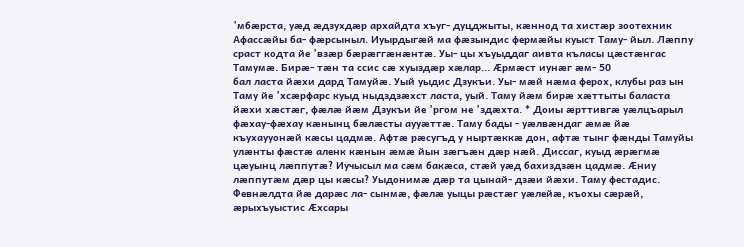’мбæрста, уæд æдзухдæр архайдта хъуг- дуцджыты, кæннод та хистæр зоотехник Афассæйы ба- фæрсыныл. Иуырдыгæй ма фæзындис фермæйы куыст Таму- йыл. Лæппу сраст кодта йе ’взæр бæрæггæнæнтæ. Уы- цы хъуыддаг аивта къласы цæстæнгас Тамумæ. Бирæ- тæн та ссис сæ хуыздæр хæлар... Æрмæст иунæг æм- 50
бал ласта йæхи дард Тамуйæ. Уый уыдис Дзукъи. Уы- мæй нæма ферох, клубы раз ын Таму йе ’хсæрфарс куыд ныдздзæхст ласта, уый. Таму йæм бирæ хæттыты баласта йæхи хæстæг, фæлæ йæм Дзукъи йе ’ргом не ’здæхта. * Доиы æрттивгæ уæлцъарыл фæхау-фæхау кæнынц бæлæсты аууæттæ. Таму бады - уæлвæндаг æмæ йæ къухаууонæй кæсы цадмæ. Афтæ рæсугъд у ныртæккæ дон, афтæ тынг фæнды Тамуйы улæнты фæстæ аленк кæнын æмæ йын зæгъæн дæр нæй. Диссаг, куыд æрæгмæ цæуынц лæппутæ? Иучысыл ма сæм бакæса, стæй уæд бахиздзæн цадмæ. Æниу лæппутæм дæр цы кæсы? Уыдонимæ дæр та цынай- дзæи йæхи. Таму фестадис. Февнæлдта йæ дарæс ла- сынмæ, фæлæ уыцы рæстæг уæлейæ, къохы сæрæй, æрыхъуыстис Æхсары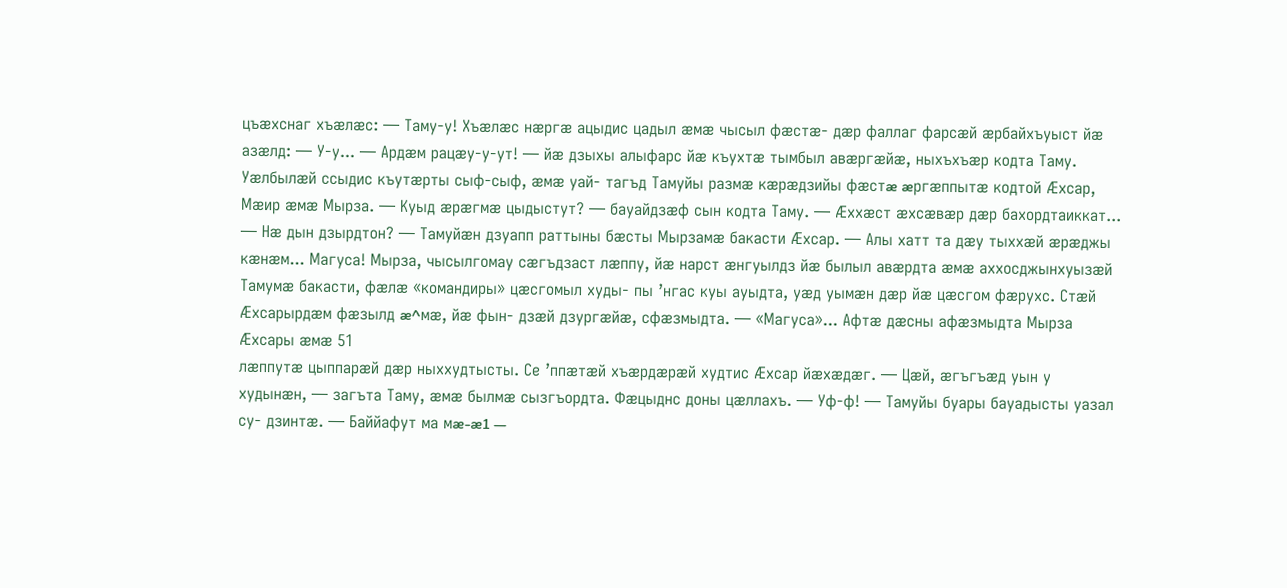цъæхснаг хъæлæс: — Таму-у! Хъæлæс нæргæ ацыдис цадыл æмæ чысыл фæстæ- дæр фаллаг фарсæй æрбайхъуыст йæ азæлд: — У-у... — Ардæм рацæу-у-ут! — йæ дзыхы алыфарс йæ къухтæ тымбыл авæргæйæ, ныхъхъæр кодта Таму. Уæлбылæй ссыдис къутæрты сыф-сыф, æмæ уай- тагъд Тамуйы размæ кæрæдзийы фæстæ æргæппытæ кодтой Æхсар, Мæир æмæ Мырза. — Куыд æрæгмæ цыдыстут? — бауайдзæф сын кодта Таму. — Æххæст æхсæвæр дæр бахордтаиккат... — Нæ дын дзырдтон? — Тамуйæн дзуапп раттыны бæсты Мырзамæ бакасти Æхсар. — Алы хатт та дæу тыххæй æрæджы кæнæм... Магуса! Мырза, чысылгомау сæгъдзаст лæппу, йæ нарст æнгуылдз йæ былыл авæрдта æмæ аххосджынхуызæй Тамумæ бакасти, фæлæ «командиры» цæсгомыл худы- пы ’нгас куы ауыдта, уæд уымæн дæр йæ цæсгом фæрухс. Стæй Æхсарырдæм фæзылд æ^мæ, йæ фын- дзæй дзургæйæ, сфæзмыдта. — «Магуса»... Афтæ дæсны афæзмыдта Мырза Æхсары æмæ 51
лæппутæ цыппарæй дæр ныххудтысты. Се ’ппæтæй хъæрдæрæй худтис Æхсар йæхæдæг. — Цæй, æгъгъæд уын у худынæн, — загъта Таму, æмæ былмæ сызгъордта. Фæцыднс доны цæллахъ. — Уф-ф! — Тамуйы буары бауадысты уазал су- дзинтæ. — Баййафут ма мæ-æ1 —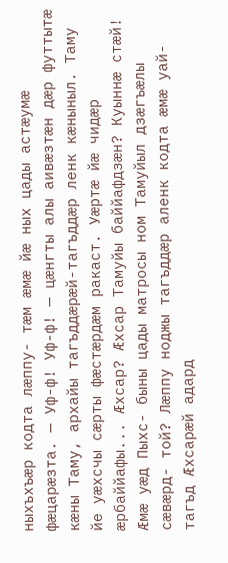ныхъхъæр кодта лæппу- тæм æмæ йæ ных цады астæумæ фæцарæзта. — Уф-ф! Уф-ф! — цæнгты алы аивæзтæн дæр футтытæ кæны Таму, архайы тагъддæрæй-тагъддæр ленк кæныныл. Таму йе уæхсчы сæрты фæстæрдæм ракаст. Уæртæ йæ чидæр æрбаййафы... Æхсар? Æхсар Тамуйы баййафдзæн? Куыннæ стæй! Æмæ уæд Пыхс- быны цады матросы ном Тамуйыл дзæгъæлы сæвæрд- той? Лæппу ноджы тагъддæр аленк кодта æмæ уай- тагъд Æхсарæй адард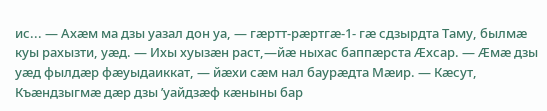ис... — Ахæм ма дзы уазал дон уа, — гæртт-рæртгæ-1- гæ сдзырдта Таму, былмæ куы рахызти, уæд. — Ихы хуызæн раст,—йæ ныхас баппæрста Æхсар. — Æмæ дзы уæд фылдæр фæуыдаиккат, — йæхи сæм нал баурæдта Мæир. — Кæсут, Къæндзыгмæ дæр дзы ’уайдзæф кæныны бар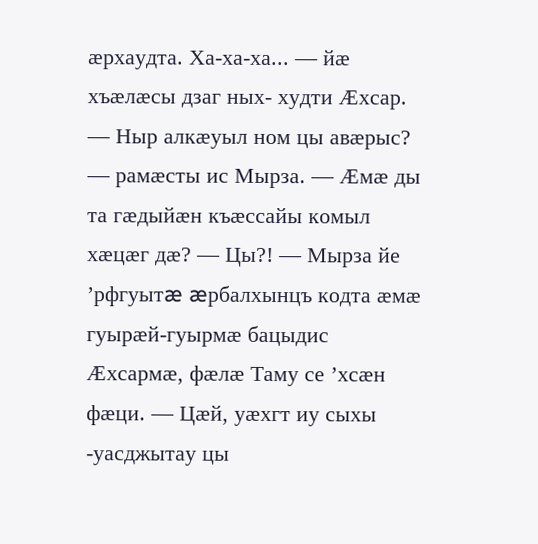æрхаудта. Ха-ха-ха... — йæ хъæлæсы дзаг ных- худти Æхсар. — Ныр алкæуыл ном цы авæрыс? — рамæсты ис Мырза. — Æмæ ды та гæдыйæн къæссайы комыл хæцæг дæ? — Цы?! — Мырза йе ’рфгуытæ æрбалхынцъ кодта æмæ гуырæй-гуырмæ бацыдис Æхсармæ, фæлæ Таму се ’хсæн фæци. — Цæй, уæхгт иу сыхы -уасджытау цы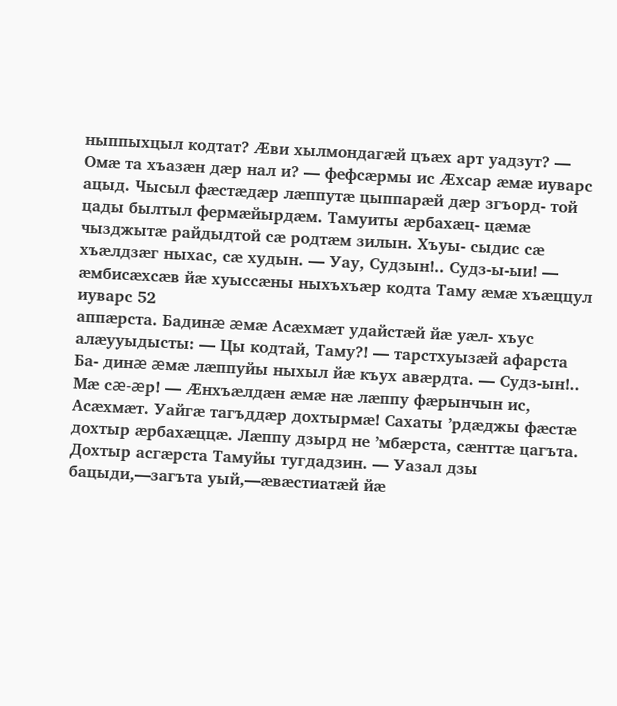ныппыхцыл кодтат? Æви хылмондагæй цъæх арт уадзут? — Омæ та хъазæн дæр нал и? — фефсæрмы ис Æхсар æмæ иуварс ацыд. Чысыл фæстæдæр лæппутæ цыппарæй дæр згъорд- той цады былтыл фермæйырдæм. Тамуиты æрбахæц- цæмæ чызджытæ райдыдтой сæ родтæм зилын. Хъуы- сыдис сæ хъæлдзæг ныхас, сæ худын. — Уау, Судзын!.. Судз-ы-ыи! — æмбисæхсæв йæ хуыссæны ныхъхъæр кодта Таму æмæ хъæццул иуварс 52
аппæрста. Бадинæ æмæ Асæхмæт удайстæй йæ уæл- хъус алæууыдысты: — Цы кодтай, Таму?! — тарстхуызæй афарста Ба- динæ æмæ лæппуйы ныхыл йæ къух авæрдта. — Судз-ын!.. Мæ сæ-æр! — Æнхъæлдæн æмæ нæ лæппу фæрынчын ис, Асæхмæт. Уайгæ тагъддæр дохтырмæ! Сахаты ’рдæджы фæстæ дохтыр æрбахæццæ. Лæппу дзырд не ’мбæрста, сæнттæ цагъта. Дохтыр асгæрста Тамуйы тугдадзин. — Уазал дзы бацыди,—загъта уый,—æвæстиатæй йæ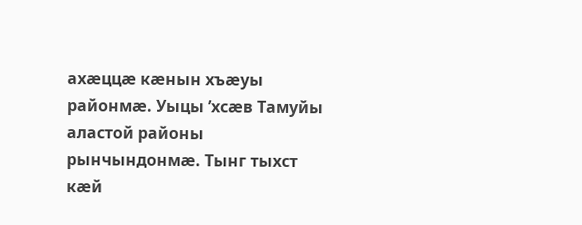ахæццæ кæнын хъæуы районмæ. Уыцы ’хсæв Тамуйы аластой районы рынчындонмæ. Тынг тыхст кæй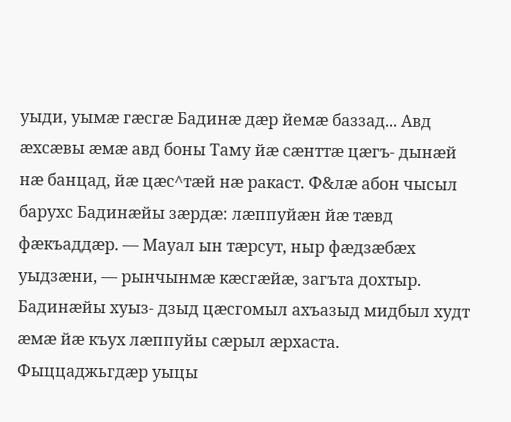уыди, уымæ гæсгæ Бадинæ дæр йемæ баззад... Авд æхсæвы æмæ авд боны Таму йæ сæнттæ цæгъ- дынæй нæ банцад, йæ цæс^тæй нæ ракаст. Ф&лæ абон чысыл барухс Бадинæйы зæрдæ: лæппуйæн йæ тæвд фæкъаддæр. — Мауал ын тæрсут, ныр фæдзæбæх уыдзæни, — рынчынмæ кæсгæйæ, загъта дохтыр. Бадинæйы хуыз- дзыд цæсгомыл ахъазыд мидбыл худт æмæ йæ къух лæппуйы сæрыл æрхаста. Фыццаджьгдæр уыцы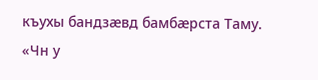къухы бандзæвд бамбæрста Таму. «Чн у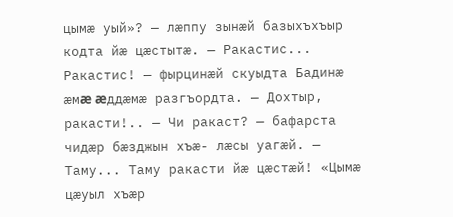цымæ уый»? — лæппу зынæй базыхъхъыр кодта йæ цæстытæ. — Ракастис... Ракастис! — фырцинæй скуыдта Бадинæ æмæ æддæмæ разгъордта. — Дохтыр, ракасти!.. — Чи ракаст? — бафарста чидæр бæзджын хъæ- лæсы уагæй. — Таму... Таму ракасти йæ цæстæй! «Цымæ цæуыл хъæр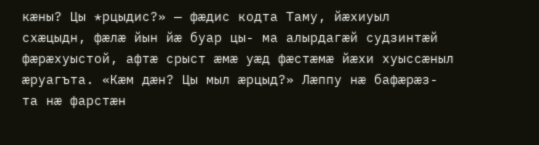кæны? Цы *рцыдис?» — фæдис кодта Таму, йæхиуыл схæцыдн, фæлæ йын йæ буар цы- ма алырдагæй судзинтæй фæрæхуыстой, афтæ срыст æмæ уæд фæстæмæ йæхи хуыссæныл æруагъта. «Кæм дæн? Цы мыл æрцыд?» Лæппу нæ бафæрæз- та нæ фарстæн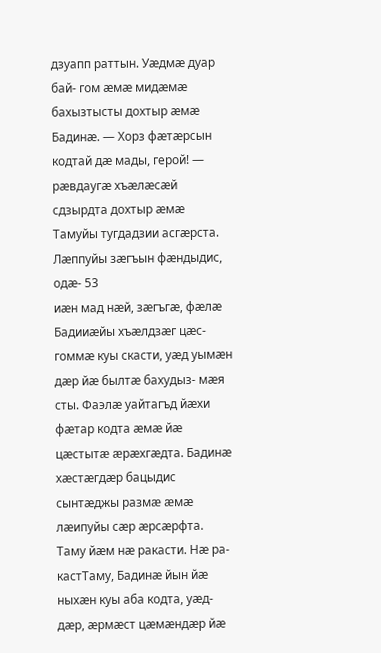дзуапп раттын. Уæдмæ дуар бай- гом æмæ мидæмæ бахызтысты дохтыр æмæ Бадинæ. — Хорз фæтæрсын кодтай дæ мады, герой! — рæвдаугæ хъæлæсæй сдзырдта дохтыр æмæ Тамуйы тугдадзии асгæрста. Лæппуйы зæгъын фæндыдис, одæ- 53
иæн мад нæй, зæгъгæ, фæлæ Бадииæйы хъæлдзæг цæс- гоммæ куы скасти, уæд уымæн дæр йæ былтæ бахудыз- мæя сты. Фаэлæ уайтагъд йæхи фæтар кодта æмæ йæ цæстытæ æрæхгæдта. Бадинæ хæстæгдæр бацыдис сынтæджы размæ æмæ лæипуйы сæр æрсæрфта. Таму йæм нæ ракасти. Нæ ра- кастТаму, Бадинæ йын йæ ныхæн куы аба кодта, уæд- дæр, æрмæст цæмæндæр йæ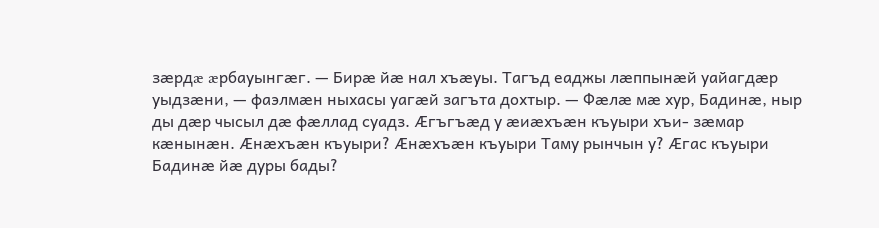зæрдæ æрбауынгæг. — Бирæ йæ нал хъæуы. Тагъд еаджы лæппынæй уайагдæр уыдзæни, — фаэлмæн ныхасы уагæй загъта дохтыр. — Фæлæ мæ хур, Бадинæ, ныр ды дæр чысыл дæ фæллад суадз. Æгъгъæд у æиæхъæн къуыри хъи- зæмар кæнынæн. Æнæхъæн къуыри? Æнæхъæн къуыри Таму рынчын у? Æгас къуыри Бадинæ йæ дуры бады?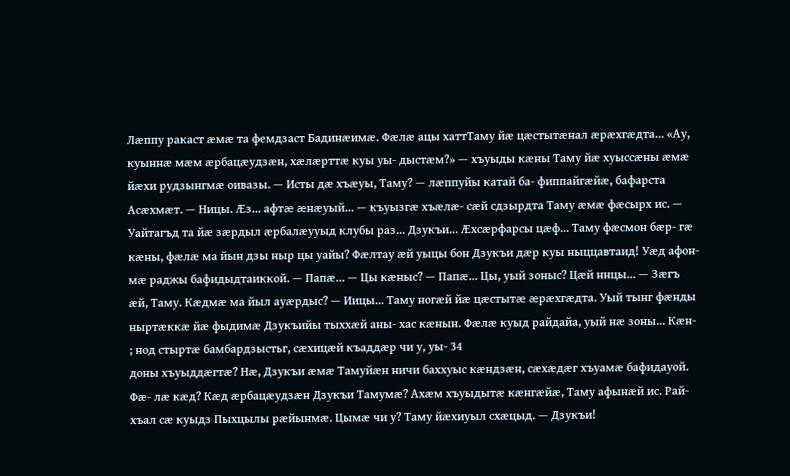Лæппу ракаст æмæ та фемдзаст Бадинæимæ. Фæлæ ацы хаттТаму йæ цæстытæнал æрæхгæдта... «Ау, куыннæ мæм æрбацæудзæн, хæлæрттæ куы уы- дыстæм?» — хъуыды кæны Таму йæ хуыссæны æмæ йæхи рудзынгмæ оивазы. — Исты дæ хъæуы, Таму? — лæппуйы катай ба- фиппайгæйæ, бафарста Асæхмæт. — Ницы. Æз... афтæ æнæуый... — къуызгæ хъæлæ- сæй сдзырдта Таму æмæ фæсырх ис. — Уайтагъд та йæ зæрдыл æрбалæууыд клубы раз... Дзукъи... Æхсæрфарсы цæф... Таму фæсмон бæр- гæ кæны, фæлæ ма йын дзы ныр цы уайы? Фæлтау æй уыцы бон Дзукъи дæр куы ныццавтаид! Уæд афон- мæ раджы бафидыдтаиккой. — Папæ... — Цы кæныс? — Папæ... Цы, уый зоныс? Цæй ннцы... — Зæгъ æй, Таму. Кæдмæ ма йыл ауæрдыс? — Иицы... Таму ногæй йæ цæстытæ æрæхгæдта. Уый тынг фæнды ныртæккæ йæ фыдимæ Дзукъийы тыххæй аны- хас кæнын. Фæлæ куыд райдайа, уый нæ зоны... Кæн- ; нод стыртæ бамбардзыстьг, сæхицæй къаддæр чи у, уы- 34
доны хъуыддæгтæ? Нæ, Дзукъи æмæ Тамуйæн ничи баххуыс кæндзæн, сæхæдæг хъуамæ бафидауой. Фæ- лæ кæд? Кæд æрбацæудзæн Дзукъи Тамумæ? Ахæм хъуыдытæ кæнгæйæ, Таму афынæй ис. Рай- хъал сæ куыдз Пыхцылы рæйынмæ. Цымæ чи у? Таму йæхиуыл схæцыд. — Дзукъи!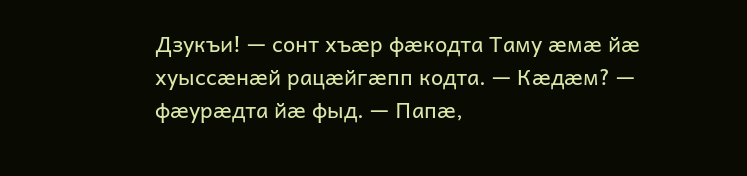Дзукъи! — сонт хъæр фæкодта Таму æмæ йæ хуыссæнæй рацæйгæпп кодта. — Кæдæм? — фæурæдта йæ фыд. — Папæ,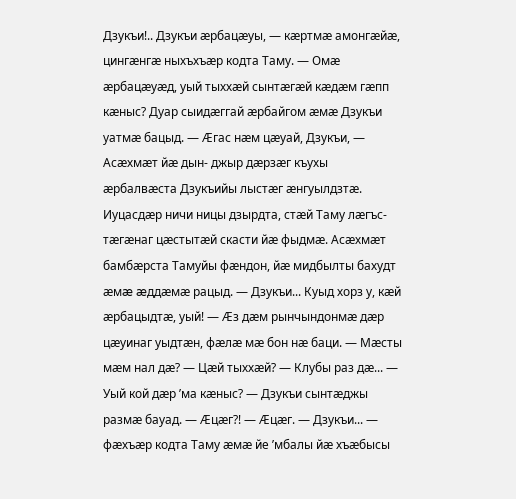Дзукъи!.. Дзукъи æрбацæуы, — кæртмæ амонгæйæ, цингæнгæ ныхъхъæр кодта Таму. — Омæ æрбацæуæд, уый тыххæй сынтæгæй кæдæм гæпп кæныс? Дуар сыидæггай æрбайгом æмæ Дзукъи уатмæ бацыд. — Æгас нæм цæуай, Дзукъи, — Асæхмæт йæ дын- джыр дæрзæг къухы æрбалвæста Дзукъийы лыстæг æнгуылдзтæ. Иуцасдæр ничи ницы дзырдта, стæй Таму лæгъс- тæгæнаг цæстытæй скасти йæ фыдмæ. Асæхмæт бамбæрста Тамуйы фæндон, йæ мидбылты бахудт æмæ æддæмæ рацыд. — Дзукъи... Куыд хорз у, кæй æрбацыдтæ, уый! — Æз дæм рынчындонмæ дæр цæуинаг уыдтæн, фæлæ мæ бон нæ баци. — Мæсты мæм нал дæ? — Цæй тыххæй? — Клубы раз дæ... — Уый кой дæр ’ма кæныс? — Дзукъи сынтæджы размæ бауад. — Æцæг?! — Æцæг. — Дзукъи... — фæхъæр кодта Таму æмæ йе ’мбалы йæ хъæбысы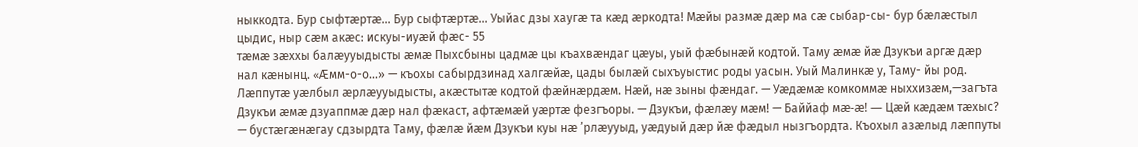ныккодта. Бур сыфтæртæ... Бур сыфтæртæ... Уыйас дзы хаугæ та кæд æркодта! Мæйы размæ дæр ма сæ сыбар-сы- бур бæлæстыл цыдис, ныр сæм акæс: искуы-иуæй фæс- 55
тæмæ зæххы балæууыдысты æмæ Пыхсбыны цадмæ цы къахвæндаг цæуы, уый фæбынæй кодтой. Таму æмæ йæ Дзукъи аргæ дæр нал кæнынц. «Æмм-о-о...» — къохы сабырдзинад халгæйæ, цады былæй сыхъуыстис роды уасын. Уый Малинкæ у, Таму- йы род. Лæппутæ уæлбыл æрлæууыдысты, акæстытæ кодтой фæйнæрдæм. Нæй, нæ зыны фæндаг. — Уæдæмæ комкоммæ ныххизæм,—загъта Дзукъи æмæ дзуаппмæ дæр нал фæкаст, афтæмæй уæртæ фезгъоры. — Дзукъи, фæлæу мæм! — Баййаф мæ-æ! — Цæй кæдæм тæхыс? — бустæгæнæгау сдзырдта Таму, фæлæ йæм Дзукъи куы нæ ’рлæууыд, уæдуый дæр йæ фæдыл нызгъордта. Къохыл азæлыд лæппуты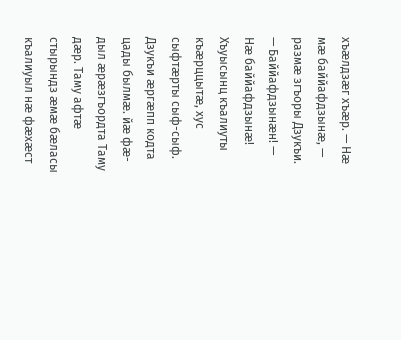хъæлдзæг хъæр. — Нæ мæ баййафдзынæ, — размæ згъоры Дзукъи. — Баййафдзынæн! — Нæ баййафдзынæ! Хъуысынц къалиуты къæрццытæ, хус сыфтæрты сыф-сыф. Дзукъи æргæпп кодта цады былмæ. йæ фæ- дыл æрæзгъордта Таму дæр. Таму афтæ стырындз æмæ бæласы къалиуыл нæ фæхæст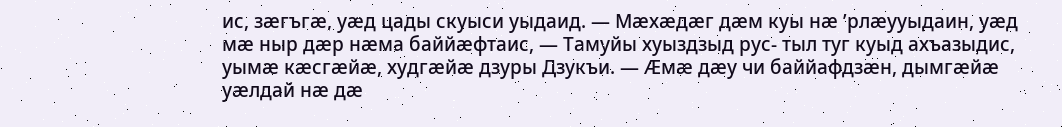ис, зæгъгæ, уæд цады скуыси уыдаид. — Мæхæдæг дæм куы нæ ’рлæууыдаин, уæд мæ ныр дæр нæма баййæфтаис, — Тамуйы хуыздзыд рус- тыл туг куыд ахъазыдис, уымæ кæсгæйæ, худгæйæ дзуры Дзукъи. — Æмæ дæу чи баййафдзæн, дымгæйæ уæлдай нæ дæ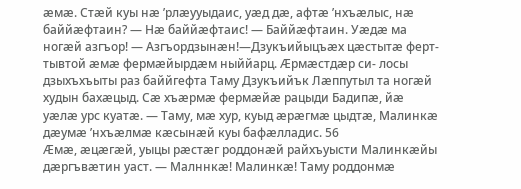æмæ. Стæй куы нæ ’рлæууыдаис, уæд дæ, афтæ ’нхъæлыс, нæ баййæфтаин? — Нæ баййæфтаис! — Баййæфтаин. Уæдæ ма ногæй азгъор! — Азгъордзынæн!—Дзукъийыцъæх цæстытæ ферт- тывтой æмæ фермæйырдæм ныййарц. Æрмæстдæр си- лосы дзыхъхъыты раз баййгефта Таму Дзукъийък Лæппутыл та ногæй худын бахæцыд. Сæ хъæрмæ фермæйæ рацыди Бадипæ, йæ уæлæ урс куатæ. — Таму, мæ хур, куыд æрæгмæ цыдтæ, Малинкæ дæумæ ’нхъæлмæ кæсынæй куы бафæлладис. 56
Æмæ, æцæгæй, уыцы рæстæг роддонæй райхъуысти Малинкæйы дæргъвæтин уаст. — Малннкæ! Малинкæ! Таму роддонмæ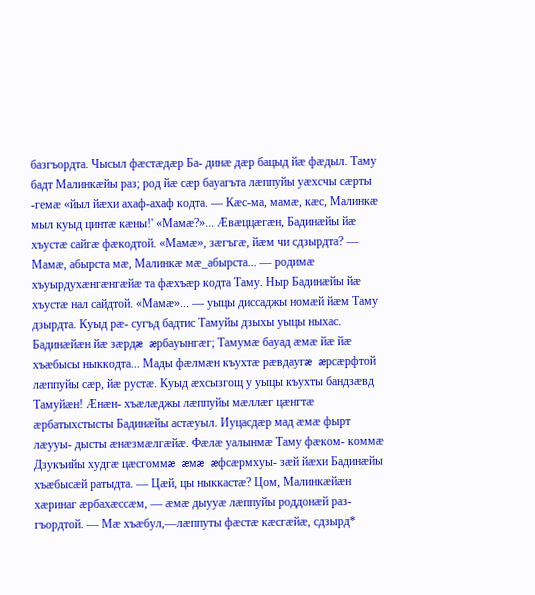базгъордта. Чысыл фæстæдæр Ба- динæ дæр бацыд йæ фæдыл. Таму бадт Малинкæйы раз; род йæ сæр бауагъта лæппуйы уæхсчы сæрты -гемæ «йыл йæхи ахаф-ахаф кодта. — Кæс-ма, мамæ, кæс, Малинкæ мыл куыд цинтæ кæны!' «Мамæ?»... Æвæццæгæн, Бадинæйы йæ хъустæ сайгæ фæкодтой. «Мамæ», зæгъгæ, йæм чи сдзырдта? — Мамæ, абырста мæ, Малинкæ мæ_абырста... — родимæ хъуырдухæнгæнгæйæ та фæхъæр кодта Таму. Ныр Бадинæйы йæ хъустæ нал сайдтой. «Мамæ»... — уыцы диссаджы номæй йæм Таму дзырдта. Куыд рæ- сугъд бадтис Тамуйы дзыхы уыцы ныхас. Бадинæйæн йæ зæрдæ æрбауынгæг; Тамумæ бауад æмæ йæ йæ хъæбысы ныккодта... Мады фæлмæн къухтæ рæвдаугæ æрсæрфтой лæппуйы сæр, йæ рустæ. Куыд æхсызгощ у уыцы къухты бандзæвд Тамуйæн! Æнæн- хъæлæджы лæппуйы мæллæг цæнгтæ æрбатыхстысты Бадинæйы астæуыл. Иуцасдæр мад æмæ фырт лæууы- дысты æнæзмæлгæйæ. Фæлæ уалынмæ Таму фæком- коммæ Дзукъийы худгæ цæсгоммæ æмæ æфсæрмхуы- зæй йæхи Бадинæйы хъæбысæй ратыдта. — Цæй, цы ныккастæ? Цом, Малинкæйæн хæринаг æрбахæссæм, — æмæ дыууæ лæппуйы роддонæй раз- гъордтой. — Мæ хъæбул,—лæппуты фæстæ кæсгæйæ, сдзырд*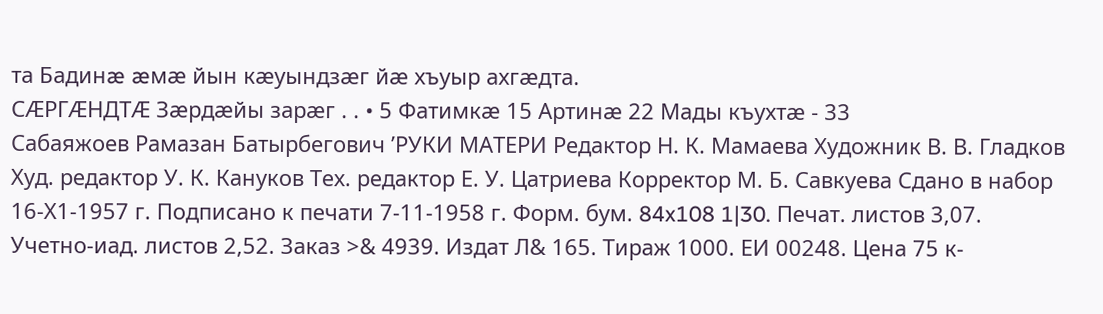та Бадинæ æмæ йын кæуындзæг йæ хъуыр ахгæдта.
СÆРГÆНДТÆ Зæрдæйы зарæг . . • 5 Фатимкæ 15 Артинæ 22 Мады къухтæ - 33
Сабаяжоев Рамазан Батырбегович ’РУКИ МАТЕРИ Редактор Н. К. Мамаева Художник В. В. Гладков Худ. редактор У. К. Кануков Тех. редактор Е. У. Цатриева Корректор М. Б. Савкуева Сдано в набор 16-Х1-1957 г. Подписано к печати 7-11-1958 г. Форм. бум. 84x108 1|30. Печат. листов 3,07. Учетно-иад. листов 2,52. Заказ >& 4939. Издат Л& 165. Тираж 1000. ЕИ 00248. Цена 75 к-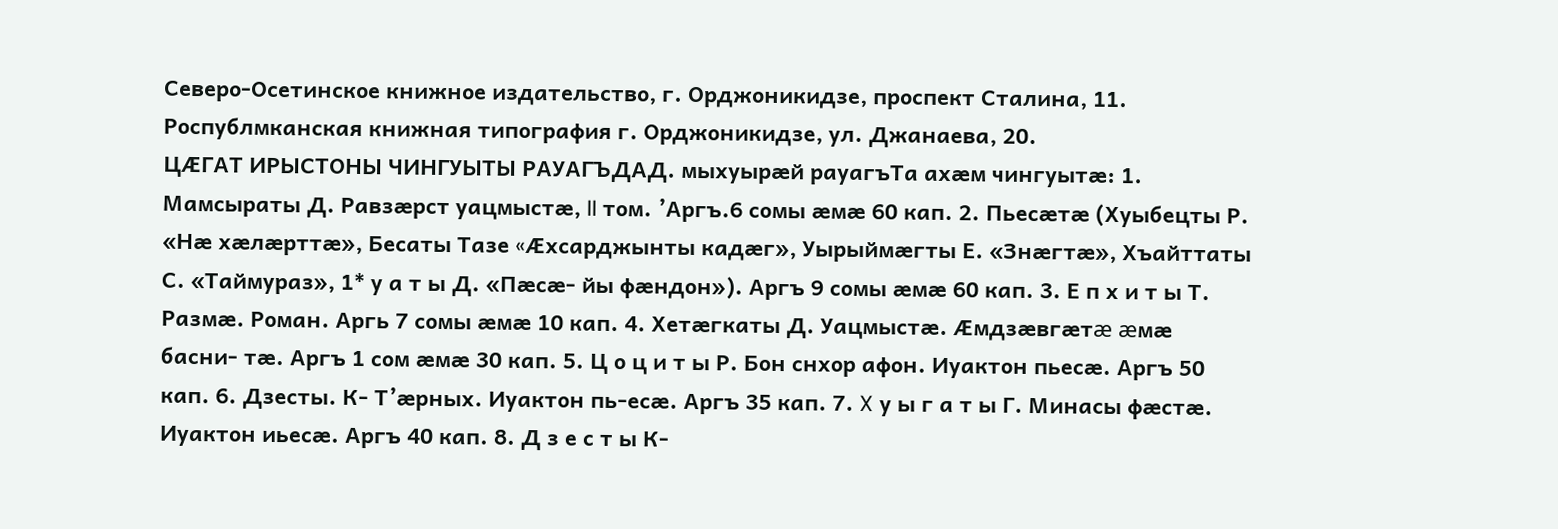Северо-Осетинское книжное издательство, г. Орджоникидзе, проспект Сталина, 11. Роспублмканская книжная типография г. Орджоникидзе, ул. Джанаева, 20.
ЦÆГАТ ИРЫСТОНЫ ЧИНГУЫТЫ РАУАГЪДАД. мыхуырæй рауагъТа ахæм чингуытæ: 1. Мамсыраты Д. Равзæрст уацмыстæ, II том. ’Аргъ.6 сомы æмæ 60 кап. 2. Пьесæтæ (Хуыбецты Р. «Нæ хæлæрттæ», Бесаты Тазе «Æхсарджынты кадæг», Уырыймæгты Е. «Знæгтæ», Хъайттаты С. «Таймураз», 1* у а т ы Д. «Пæсæ- йы фæндон»). Аргъ 9 сомы æмæ 60 кап. 3. Е п х и т ы Т. Размæ. Роман. Аргь 7 сомы æмæ 10 кап. 4. Хетæгкаты Д. Уацмыстæ. Æмдзæвгæтæ æмæ басни- тæ. Аргъ 1 сом æмæ 30 кап. 5. Ц о ц и т ы Р. Бон снхор афон. Иуактон пьесæ. Аргъ 50 кап. 6. Дзесты. К- Т’æрных. Иуактон пь-есæ. Аргъ 35 кап. 7. X у ы г а т ы Г. Минасы фæстæ. Иуактон иьесæ. Аргъ 40 кап. 8. Д з е с т ы К-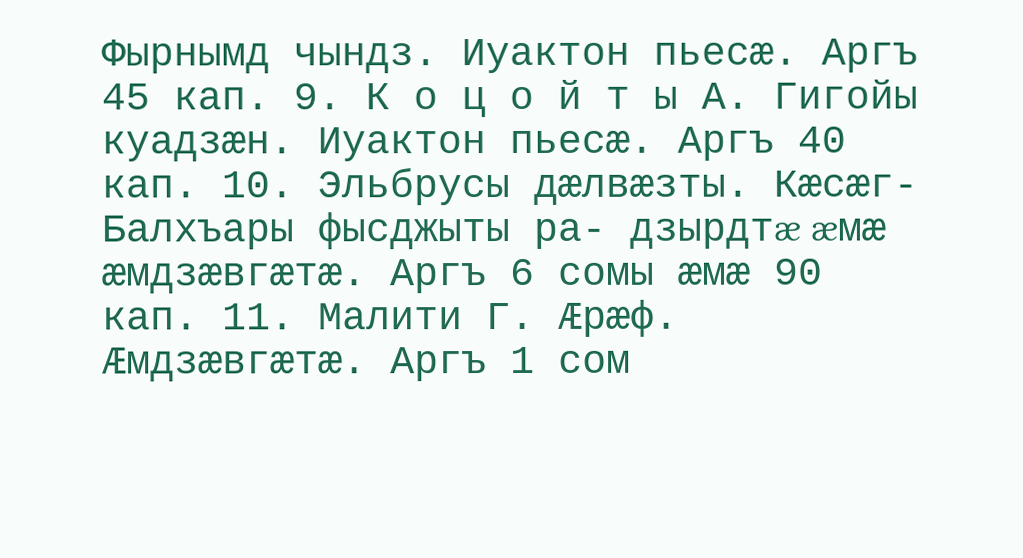Фырнымд чындз. Иуактон пьесæ. Аргъ 45 кап. 9. К о ц о й т ы А. Гигойы куадзæн. Иуактон пьесæ. Аргъ 40 кап. 10. Эльбрусы дæлвæзты. Кæсæг-Балхъары фысджыты ра- дзырдтæ æмæ æмдзæвгæтæ. Аргъ 6 сомы æмæ 90 кап. 11. Малити Г. Æрæф. Æмдзæвгæтæ. Аргъ 1 сом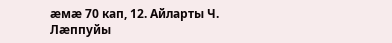æмæ 70 кап, 12. Айларты Ч. Лæппуйы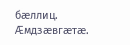бæллиц. Æмдзæвгæтæ.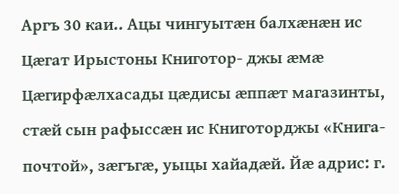Аргъ 30 каи.. Ацы чингуытæн балхæнæн ис Цæгат Ирыстоны Книготор- джы æмæ Цæгирфæлхасады цæдисы æппæт магазинты, стæй сын рафыссæн ис Книготорджы «Книга-почтой», зæгъгæ, уыцы хайадæй. Йæ адрис: г.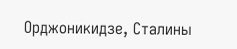Орджоникидзе, Сталины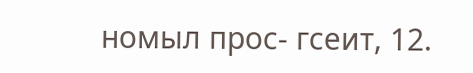номыл прос- гсеит, 12.